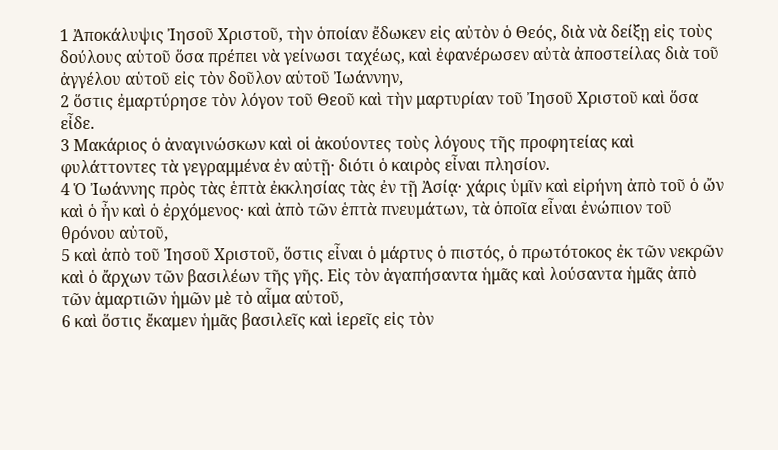1 Ἀποκάλυψις Ἰησοῦ Χριστοῦ, τὴν ὁποίαν ἔδωκεν εἰς αὐτὸν ὁ Θεός, διὰ νὰ δείξῃ εἰς τοὺς δούλους αὑτοῦ ὅσα πρέπει νὰ γείνωσι ταχέως, καὶ ἐφανέρωσεν αὐτὰ ἀποστείλας διὰ τοῦ ἀγγέλου αὑτοῦ εἰς τὸν δοῦλον αὑτοῦ Ἰωάννην,
2 ὅστις ἐμαρτύρησε τὸν λόγον τοῦ Θεοῦ καὶ τὴν μαρτυρίαν τοῦ Ἰησοῦ Χριστοῦ καὶ ὅσα εἶδε.
3 Μακάριος ὁ ἀναγινώσκων καὶ οἱ ἀκούοντες τοὺς λόγους τῆς προφητείας καὶ φυλάττοντες τὰ γεγραμμένα ἐν αὐτῇ· διότι ὁ καιρὸς εἶναι πλησίον.
4 Ὁ Ἰωάννης πρὸς τὰς ἑπτὰ ἐκκλησίας τὰς ἐν τῇ Ἀσίᾳ· χάρις ὑμῖν καὶ εἰρήνη ἀπὸ τοῦ ὁ ὤν καὶ ὁ ἦν καὶ ὁ ἐρχόμενος· καὶ ἀπὸ τῶν ἑπτὰ πνευμάτων, τὰ ὁποῖα εἶναι ἐνώπιον τοῦ θρόνου αὐτοῦ,
5 καὶ ἀπὸ τοῦ Ἰησοῦ Χριστοῦ, ὅστις εἶναι ὁ μάρτυς ὁ πιστός, ὁ πρωτότοκος ἐκ τῶν νεκρῶν καὶ ὁ ἄρχων τῶν βασιλέων τῆς γῆς. Εἰς τὸν ἀγαπήσαντα ἡμᾶς καὶ λούσαντα ἡμᾶς ἀπὸ τῶν ἁμαρτιῶν ἡμῶν μὲ τὸ αἷμα αὑτοῦ,
6 καὶ ὅστις ἔκαμεν ἡμᾶς βασιλεῖς καὶ ἱερεῖς εἰς τὸν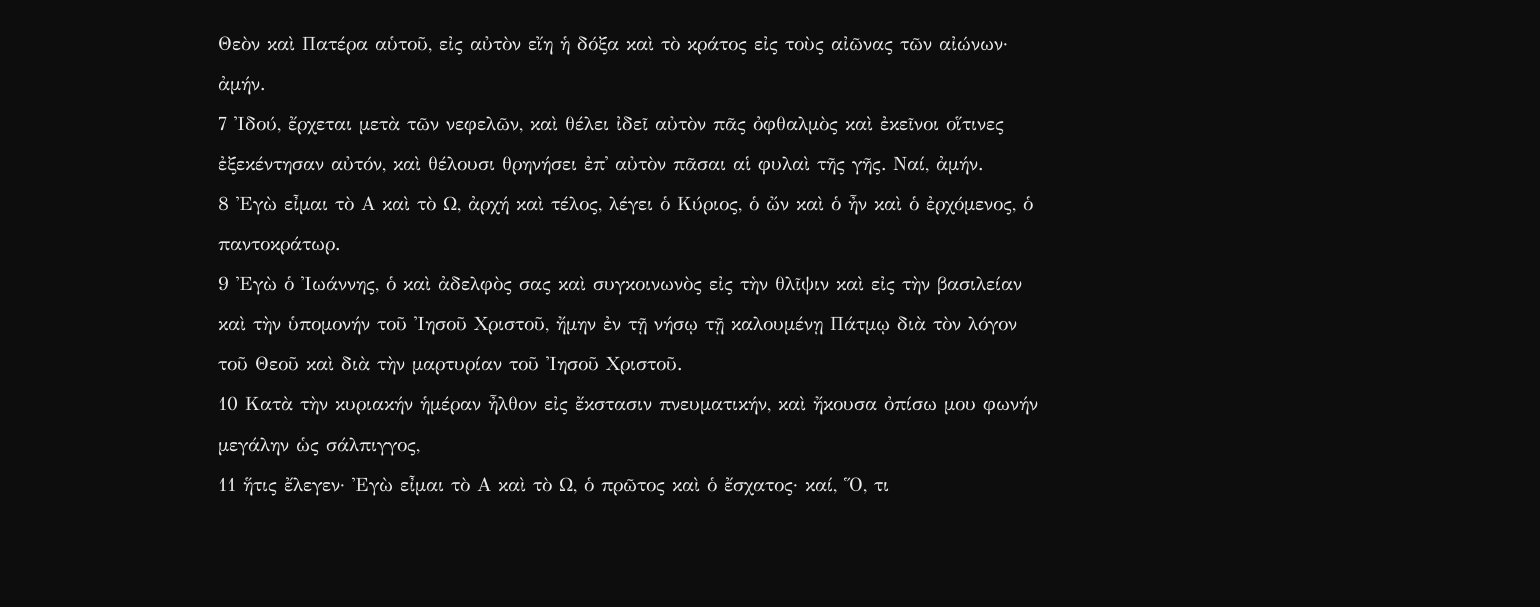Θεὸν καὶ Πατέρα αὑτοῦ, εἰς αὐτὸν εἴη ἡ δόξα καὶ τὸ κράτος εἰς τοὺς αἰῶνας τῶν αἰώνων· ἀμήν.
7 Ἰδού, ἔρχεται μετὰ τῶν νεφελῶν, καὶ θέλει ἰδεῖ αὐτὸν πᾶς ὀφθαλμὸς καὶ ἐκεῖνοι οἵτινες ἐξεκέντησαν αὐτόν, καὶ θέλουσι θρηνήσει ἐπ᾿ αὐτὸν πᾶσαι αἱ φυλαὶ τῆς γῆς. Ναί, ἀμήν.
8 Ἐγὼ εἶμαι τὸ Α καὶ τὸ Ω, ἀρχή καὶ τέλος, λέγει ὁ Κύριος, ὁ ὤν καὶ ὁ ἦν καὶ ὁ ἐρχόμενος, ὁ παντοκράτωρ.
9 Ἐγὼ ὁ Ἰωάννης, ὁ καὶ ἀδελφὸς σας καὶ συγκοινωνὸς εἰς τὴν θλῖψιν καὶ εἰς τὴν βασιλείαν καὶ τὴν ὑπομονήν τοῦ Ἰησοῦ Χριστοῦ, ἤμην ἐν τῇ νήσῳ τῇ καλουμένῃ Πάτμῳ διὰ τὸν λόγον τοῦ Θεοῦ καὶ διὰ τὴν μαρτυρίαν τοῦ Ἰησοῦ Χριστοῦ.
10 Κατὰ τὴν κυριακήν ἡμέραν ἦλθον εἰς ἔκστασιν πνευματικήν, καὶ ἤκουσα ὀπίσω μου φωνήν μεγάλην ὡς σάλπιγγος,
11 ἥτις ἔλεγεν· Ἐγὼ εἶμαι τὸ Α καὶ τὸ Ω, ὁ πρῶτος καὶ ὁ ἔσχατος· καί, Ὅ, τι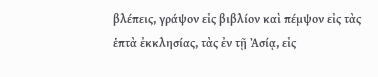βλέπεις, γράψον εἰς βιβλίον καὶ πέμψον εἰς τὰς ἑπτὰ ἐκκλησίας, τὰς ἐν τῇ Ἀσίᾳ, εἰς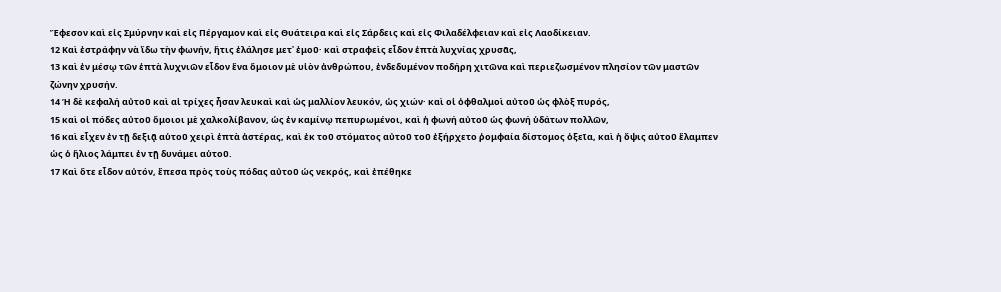Ἔφεσον καὶ εἰς Σμύρνην καὶ εἰς Πέργαμον καὶ εἰς Θυάτειρα καὶ εἰς Σάρδεις καὶ εἰς Φιλαδέλφειαν καὶ εἰς Λαοδίκειαν.
12 Καὶ ἐστράφην νὰ ἴδω τὴν φωνήν, ἥτις ἐλάλησε μετ᾿ ἐμοῦ· καὶ στραφεὶς εἶδον ἑπτὰ λυχνίας χρυσᾶς,
13 καὶ ἐν μέσῳ τῶν ἑπτὰ λυχνιῶν εἶδον ἕνα ὅμοιον μὲ υἱὸν ἀνθρώπου, ἐνδεδυμένον ποδήρη χιτῶνα καὶ περιεζωσμένον πλησίον τῶν μαστῶν ζώνην χρυσήν.
14 Ἡ δὲ κεφαλή αὐτοῦ καὶ αἱ τρίχες ἦσαν λευκαὶ καὶ ὡς μαλλίον λευκόν, ὡς χιών· καὶ οἱ ὀφθαλμοὶ αὐτοῦ ὡς φλὸξ πυρός,
15 καὶ οἱ πόδες αὐτοῦ ὅμοιοι μὲ χαλκολίβανον, ὡς ἐν καμίνῳ πεπυρωμένοι, καὶ ἡ φωνή αὐτοῦ ὡς φωνή ὑδάτων πολλῶν,
16 καὶ εἶχεν ἐν τῇ δεξιᾷ αὑτοῦ χειρὶ ἑπτὰ ἀστέρας, καὶ ἐκ τοῦ στόματος αὐτοῦ τοῦ ἐξήρχετο ῥομφαία δίστομος ὀξεῖα, καὶ ἡ ὄψις αὐτοῦ ἔλαμπεν ὡς ὁ ἥλιος λάμπει ἐν τῇ δυνάμει αὑτοῦ.
17 Καὶ ὅτε εἶδον αὐτόν, ἔπεσα πρὸς τοὺς πόδας αὐτοῦ ὡς νεκρός, καὶ ἐπέθηκε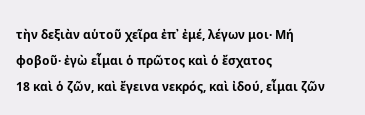τὴν δεξιὰν αὑτοῦ χεῖρα ἐπ᾿ ἐμέ, λέγων μοι· Μή φοβοῦ· ἐγὼ εἶμαι ὁ πρῶτος καὶ ὁ ἔσχατος
18 καὶ ὁ ζῶν, καὶ ἔγεινα νεκρός, καὶ ἰδού, εἶμαι ζῶν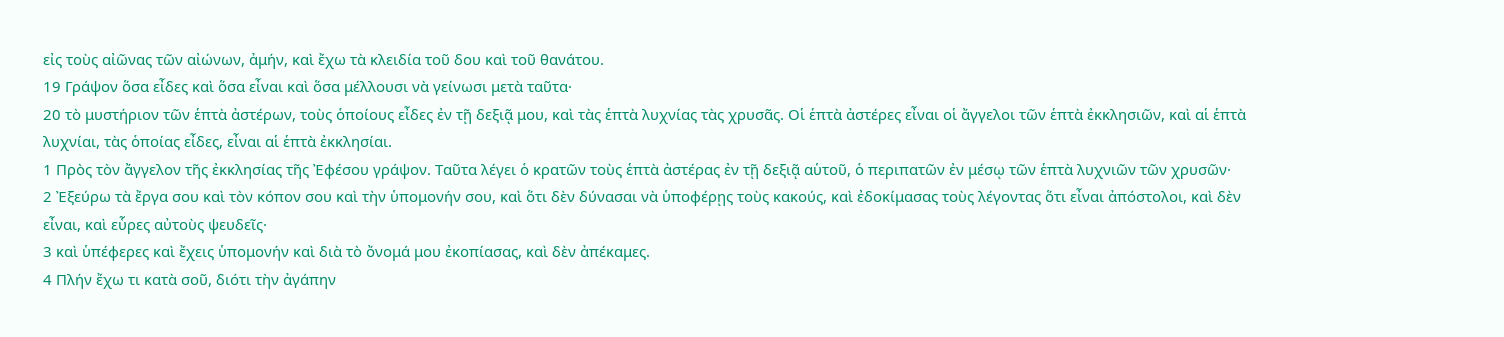εἰς τοὺς αἰῶνας τῶν αἰώνων, ἀμήν, καὶ ἔχω τὰ κλειδία τοῦ δου καὶ τοῦ θανάτου.
19 Γράψον ὅσα εἶδες καὶ ὅσα εἶναι καὶ ὅσα μέλλουσι νὰ γείνωσι μετὰ ταῦτα·
20 τὸ μυστήριον τῶν ἑπτὰ ἀστέρων, τοὺς ὁποίους εἶδες ἐν τῇ δεξιᾷ μου, καὶ τὰς ἑπτὰ λυχνίας τὰς χρυσᾶς. Οἱ ἑπτὰ ἀστέρες εἶναι οἱ ἄγγελοι τῶν ἑπτὰ ἐκκλησιῶν, καὶ αἱ ἑπτὰ λυχνίαι, τὰς ὁποίας εἶδες, εἶναι αἱ ἑπτὰ ἐκκλησίαι.
1 Πρὸς τὸν ἄγγελον τῆς ἐκκλησίας τῆς Ἐφέσου γράψον. Ταῦτα λέγει ὁ κρατῶν τοὺς ἑπτὰ ἀστέρας ἐν τῇ δεξιᾷ αὑτοῦ, ὁ περιπατῶν ἐν μέσῳ τῶν ἑπτὰ λυχνιῶν τῶν χρυσῶν·
2 Ἐξεύρω τὰ ἔργα σου καὶ τὸν κόπον σου καὶ τὴν ὑπομονήν σου, καὶ ὅτι δὲν δύνασαι νὰ ὑποφέρῃς τοὺς κακούς, καὶ ἐδοκίμασας τοὺς λέγοντας ὅτι εἶναι ἀπόστολοι, καὶ δὲν εἶναι, καὶ εὗρες αὐτοὺς ψευδεῖς·
3 καὶ ὑπέφερες καὶ ἔχεις ὑπομονήν καὶ διὰ τὸ ὄνομά μου ἐκοπίασας, καὶ δὲν ἀπέκαμες.
4 Πλήν ἔχω τι κατὰ σοῦ, διότι τὴν ἀγάπην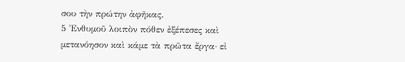σου τὴν πρώτην ἀφῆκας.
5 Ἐνθυμοῦ λοιπὸν πόθεν ἐξέπεσες καὶ μετανόησον καὶ κάμε τὰ πρῶτα ἔργα· εἰ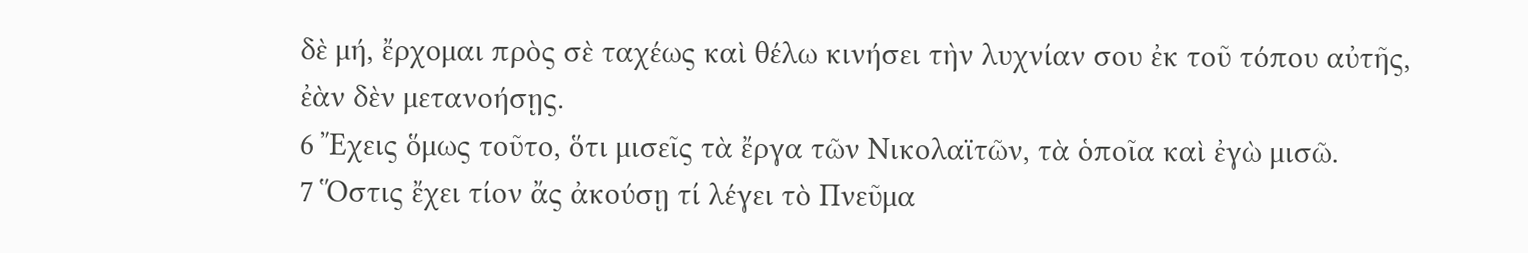δὲ μή, ἔρχομαι πρὸς σὲ ταχέως καὶ θέλω κινήσει τὴν λυχνίαν σου ἐκ τοῦ τόπου αὐτῆς, ἐὰν δὲν μετανοήσῃς.
6 Ἔχεις ὅμως τοῦτο, ὅτι μισεῖς τὰ ἔργα τῶν Νικολαϊτῶν, τὰ ὁποῖα καὶ ἐγὼ μισῶ.
7 Ὅστις ἔχει τίον ἄς ἀκούσῃ τί λέγει τὸ Πνεῦμα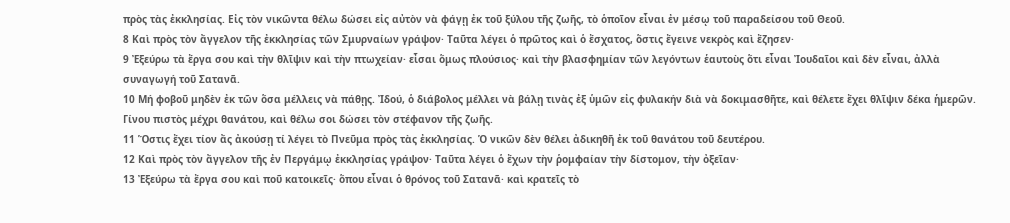πρὸς τὰς ἐκκλησίας. Εἰς τὸν νικῶντα θέλω δώσει εἰς αὐτὸν νὰ φάγῃ ἐκ τοῦ ξύλου τῆς ζωῆς, τὸ ὁποῖον εἶναι ἐν μέσῳ τοῦ παραδείσου τοῦ Θεοῦ.
8 Καὶ πρὸς τὸν ἄγγελον τῆς ἐκκλησίας τῶν Σμυρναίων γράψον· Ταῦτα λέγει ὁ πρῶτος καὶ ὁ ἔσχατος, ὅστις ἔγεινε νεκρὸς καὶ ἔζησεν·
9 Ἐξεύρω τὰ ἔργα σου καὶ τὴν θλῖψιν καὶ τὴν πτωχείαν· εἶσαι ὅμως πλούσιος· καὶ τὴν βλασφημίαν τῶν λεγόντων ἑαυτοὺς ὅτι εἶναι Ἰουδαῖοι καὶ δὲν εἶναι, ἀλλὰ συναγωγή τοῦ Σατανᾶ.
10 Μή φοβοῦ μηδὲν ἐκ τῶν ὅσα μέλλεις νὰ πάθῃς. Ἰδού, ὁ διάβολος μέλλει νὰ βάλῃ τινὰς ἐξ ὑμῶν εἰς φυλακήν διὰ νὰ δοκιμασθῆτε, καὶ θέλετε ἔχει θλῖψιν δέκα ἡμερῶν. Γίνου πιστὸς μέχρι θανάτου, καὶ θέλω σοι δώσει τὸν στέφανον τῆς ζωῆς.
11 Ὅστις ἔχει τίον ἄς ἀκούσῃ τί λέγει τὸ Πνεῦμα πρὸς τὰς ἐκκλησίας. Ὁ νικῶν δὲν θέλει ἀδικηθῆ ἐκ τοῦ θανάτου τοῦ δευτέρου.
12 Καὶ πρὸς τὸν ἄγγελον τῆς ἐν Περγάμῳ ἐκκλησίας γράψον· Ταῦτα λέγει ὁ ἔχων τὴν ῥομφαίαν τὴν δίστομον, τὴν ὀξεῖαν·
13 Ἐξεύρω τὰ ἔργα σου καὶ ποῦ κατοικεῖς· ὅπου εἶναι ὁ θρόνος τοῦ Σατανᾶ· καὶ κρατεῖς τὸ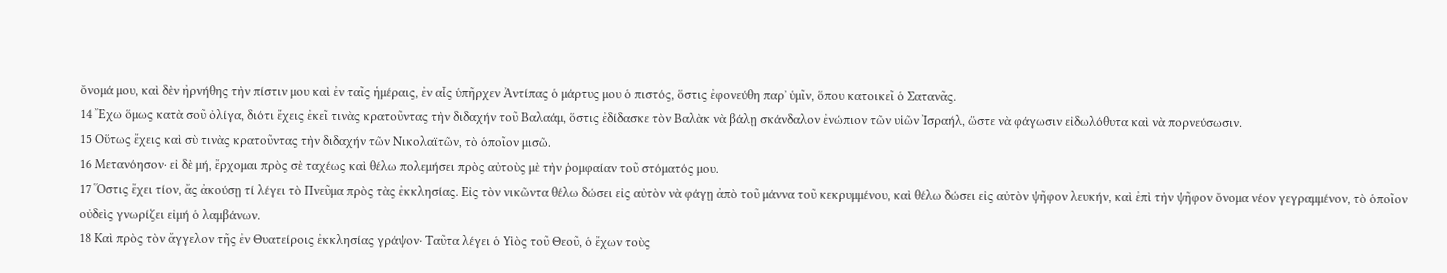ὄνομά μου, καὶ δὲν ἠρνήθης τὴν πίστιν μου καὶ ἐν ταῖς ἡμέραις, ἐν αἷς ὑπῆρχεν Ἀντίπας ὁ μάρτυς μου ὁ πιστός, ὅστις ἐφονεύθη παρ᾿ ὑμῖν, ὅπου κατοικεῖ ὁ Σατανᾶς.
14 Ἔχω ὅμως κατὰ σοῦ ὀλίγα, διότι ἔχεις ἐκεῖ τινὰς κρατοῦντας τὴν διδαχήν τοῦ Βαλαάμ, ὅστις ἐδίδασκε τὸν Βαλὰκ νὰ βάλῃ σκάνδαλον ἐνώπιον τῶν υἱῶν Ἰσραήλ, ὥστε νὰ φάγωσιν εἰδωλόθυτα καὶ νὰ πορνεύσωσιν.
15 Οὕτως ἔχεις καὶ σὺ τινὰς κρατοῦντας τὴν διδαχήν τῶν Νικολαϊτῶν, τὸ ὁποῖον μισῶ.
16 Μετανόησον· εἰ δὲ μή, ἔρχομαι πρὸς σὲ ταχέως καὶ θέλω πολεμήσει πρὸς αὐτοὺς μὲ τὴν ῥομφαίαν τοῦ στόματός μου.
17 Ὅστις ἔχει τίον, ἄς ἀκούσῃ τί λέγει τὸ Πνεῦμα πρὸς τὰς ἐκκλησίας. Εἰς τὸν νικῶντα θέλω δώσει εἰς αὐτὸν νὰ φάγῃ ἀπὸ τοῦ μάννα τοῦ κεκρυμμένου, καὶ θέλω δώσει εἰς αὐτὸν ψῆφον λευκήν, καὶ ἐπὶ τὴν ψῆφον ὄνομα νέον γεγραμμένον, τὸ ὁποῖον οὐδεὶς γνωρίζει εἰμή ὁ λαμβάνων.
18 Καὶ πρὸς τὸν ἄγγελον τῆς ἐν Θυατείροις ἐκκλησίας γράψον· Ταῦτα λέγει ὁ Υἱὸς τοῦ Θεοῦ, ὁ ἔχων τοὺς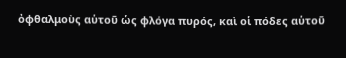ὀφθαλμοὺς αὑτοῦ ὡς φλόγα πυρός, καὶ οἱ πόδες αὑτοῦ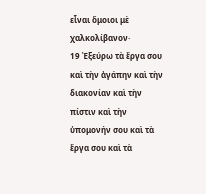εἶναι ὅμοιοι μὲ χαλκολίβανον·
19 Ἐξεύρω τὰ ἔργα σου καὶ τὴν ἀγάπην καὶ τὴν διακονίαν καὶ τὴν πίστιν καὶ τὴν ὑπομονήν σου καὶ τὰ ἔργα σου καὶ τὰ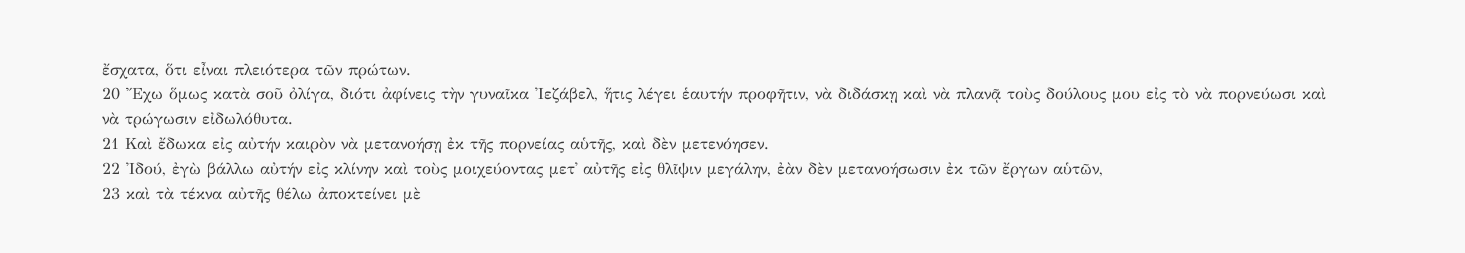ἔσχατα, ὅτι εἶναι πλειότερα τῶν πρώτων.
20 Ἔχω ὅμως κατὰ σοῦ ὀλίγα, διότι ἀφίνεις τὴν γυναῖκα Ἰεζάβελ, ἥτις λέγει ἑαυτήν προφῆτιν, νὰ διδάσκῃ καὶ νὰ πλανᾷ τοὺς δούλους μου εἰς τὸ νὰ πορνεύωσι καὶ νὰ τρώγωσιν εἰδωλόθυτα.
21 Καὶ ἔδωκα εἰς αὐτήν καιρὸν νὰ μετανοήσῃ ἐκ τῆς πορνείας αὑτῆς, καὶ δὲν μετενόησεν.
22 Ἰδού, ἐγὼ βάλλω αὐτήν εἰς κλίνην καὶ τοὺς μοιχεύοντας μετ᾿ αὐτῆς εἰς θλῖψιν μεγάλην, ἐὰν δὲν μετανοήσωσιν ἐκ τῶν ἔργων αὑτῶν,
23 καὶ τὰ τέκνα αὐτῆς θέλω ἀποκτείνει μὲ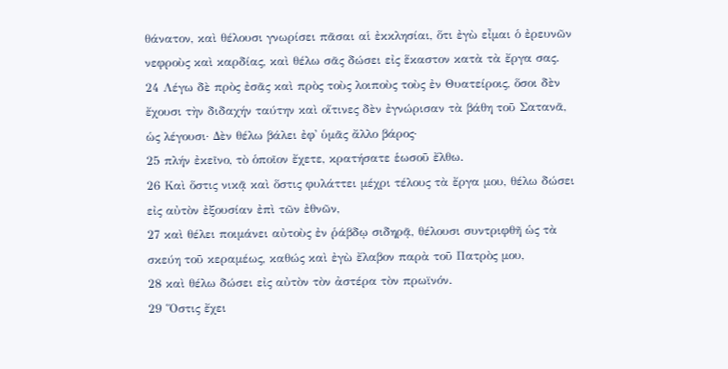θάνατον, καὶ θέλουσι γνωρίσει πᾶσαι αἱ ἐκκλησίαι, ὅτι ἐγὼ εἶμαι ὁ ἐρευνῶν νεφροὺς καὶ καρδίας, καὶ θέλω σᾶς δώσει εἰς ἕκαστον κατὰ τὰ ἔργα σας.
24 Λέγω δὲ πρὸς ἐσᾶς καὶ πρὸς τοὺς λοιποὺς τοὺς ἐν Θυατείροις, ὅσοι δὲν ἔχουσι τὴν διδαχήν ταύτην καὶ οἵτινες δὲν ἐγνώρισαν τὰ βάθη τοῦ Σατανᾶ, ὡς λέγουσι· Δὲν θέλω βάλει ἐφ᾿ ὑμᾶς ἄλλο βάρος·
25 πλήν ἐκεῖνο, τὸ ὁποῖον ἔχετε, κρατήσατε ἑωσοῦ ἔλθω.
26 Καὶ ὅστις νικᾷ καὶ ὅστις φυλάττει μέχρι τέλους τὰ ἔργα μου, θέλω δώσει εἰς αὐτὸν ἐξουσίαν ἐπὶ τῶν ἐθνῶν,
27 καὶ θέλει ποιμάνει αὐτοὺς ἐν ῥάβδῳ σιδηρᾷ, θέλουσι συντριφθῆ ὡς τὰ σκεύη τοῦ κεραμέως, καθώς καὶ ἐγὼ ἔλαβον παρὰ τοῦ Πατρὸς μου,
28 καὶ θέλω δώσει εἰς αὐτὸν τὸν ἀστέρα τὸν πρωϊνόν.
29 Ὅστις ἔχει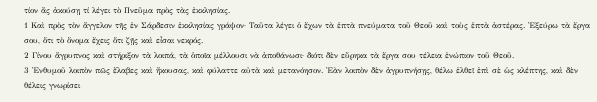τίον ἄς ἀκούσῃ τί λέγει τὸ Πνεῦμα πρὸς τὰς ἐκκλησίας.
1 Καὶ πρὸς τὸν ἄγγελον τῆς ἐν Σάρδεσιν ἐκκλησίας γράψον· Ταῦτα λέγει ὁ ἔχων τὰ ἑπτὰ πνεύματα τοῦ Θεοῦ καὶ τοὺς ἑπτὰ ἀστέρας. Ἐξεύρω τὰ ἔργα σου, ὅτι τὸ ὄνομα ἔχεις ὅτι ζῇς καὶ εἶσαι νεκρός.
2 Γίνου ἄγρυπνος καὶ στήριξον τὰ λοιπά, τὰ ὁποῖα μέλλουσι νὰ ἀποθάνωσι· διότι δὲν εὕρηκα τὰ ἔργα σου τέλεια ἐνώπιον τοῦ Θεοῦ.
3 Ἐνθυμοῦ λοιπὸν πῶς ἔλαβες καὶ ἤκουσας, καὶ φύλαττε αὐτὰ καὶ μετανόησον. Ἐὰν λοιπὸν δὲν ἀγρυπνήσῃς, θέλω ἐλθεῖ ἐπὶ σὲ ὡς κλέπτης, καὶ δὲν θέλεις γνωρίσει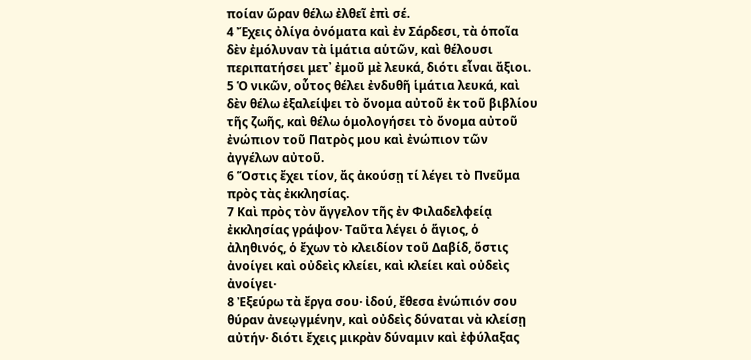ποίαν ὥραν θέλω ἐλθεῖ ἐπὶ σέ.
4 Ἔχεις ὀλίγα ὀνόματα καὶ ἐν Σάρδεσι, τὰ ὁποῖα δὲν ἐμόλυναν τὰ ἱμάτια αὑτῶν, καὶ θέλουσι περιπατήσει μετ᾿ ἐμοῦ μὲ λευκά, διότι εἶναι ἄξιοι.
5 Ὁ νικῶν, οὗτος θέλει ἐνδυθῆ ἱμάτια λευκά, καὶ δὲν θέλω ἐξαλείψει τὸ ὄνομα αὐτοῦ ἐκ τοῦ βιβλίου τῆς ζωῆς, καὶ θέλω ὁμολογήσει τὸ ὄνομα αὐτοῦ ἐνώπιον τοῦ Πατρὸς μου καὶ ἐνώπιον τῶν ἀγγέλων αὐτοῦ.
6 Ὅστις ἔχει τίον, ἄς ἀκούσῃ τί λέγει τὸ Πνεῦμα πρὸς τὰς ἐκκλησίας.
7 Καὶ πρὸς τὸν ἄγγελον τῆς ἐν Φιλαδελφείᾳ ἐκκλησίας γράψον· Ταῦτα λέγει ὁ ἅγιος, ὁ ἀληθινός, ὁ ἔχων τὸ κλειδίον τοῦ Δαβίδ, ὅστις ἀνοίγει καὶ οὐδεὶς κλείει, καὶ κλείει καὶ οὐδεὶς ἀνοίγει·
8 Ἐξεύρω τὰ ἔργα σου· ἰδού, ἔθεσα ἐνώπιόν σου θύραν ἀνεῳγμένην, καὶ οὐδεὶς δύναται νὰ κλείσῃ αὐτήν· διότι ἔχεις μικρὰν δύναμιν καὶ ἐφύλαξας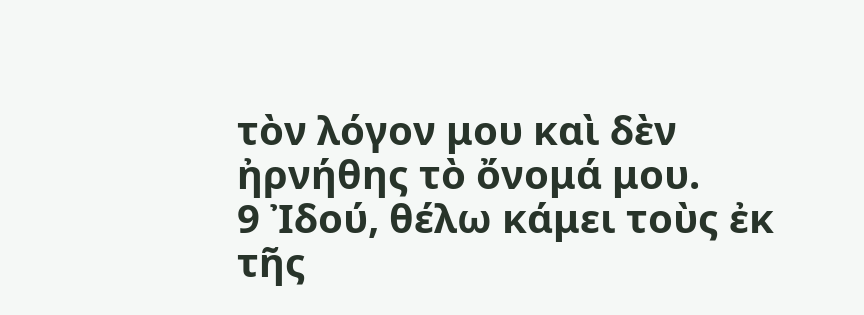τὸν λόγον μου καὶ δὲν ἠρνήθης τὸ ὄνομά μου.
9 Ἰδού, θέλω κάμει τοὺς ἐκ τῆς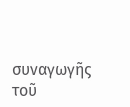συναγωγῆς τοῦ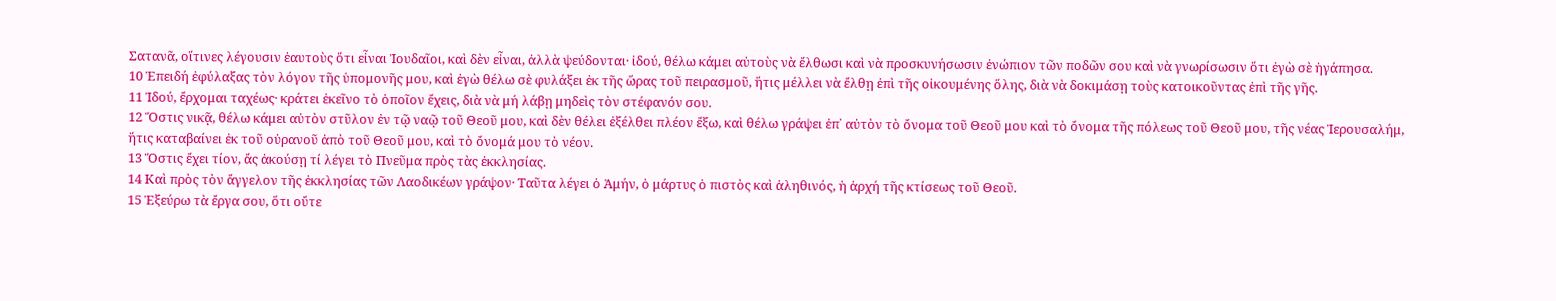Σατανᾶ, οἵτινες λέγουσιν ἑαυτοὺς ὅτι εἶναι Ἰουδαῖοι, καὶ δὲν εἶναι, ἀλλὰ ψεύδονται· ἰδού, θέλω κάμει αὐτοὺς νὰ ἔλθωσι καὶ νὰ προσκυνήσωσιν ἐνώπιον τῶν ποδῶν σου καὶ νὰ γνωρίσωσιν ὅτι ἐγὼ σὲ ἠγάπησα.
10 Ἐπειδή ἐφύλαξας τὸν λόγον τῆς ὑπομονῆς μου, καὶ ἐγὼ θέλω σὲ φυλάξει ἐκ τῆς ὥρας τοῦ πειρασμοῦ, ἥτις μέλλει νὰ ἔλθῃ ἐπὶ τῆς οἰκουμένης ὅλης, διὰ νὰ δοκιμάσῃ τοὺς κατοικοῦντας ἐπὶ τῆς γῆς.
11 Ἰδού, ἔρχομαι ταχέως· κράτει ἐκεῖνο τὸ ὁποῖον ἔχεις, διὰ νὰ μή λάβῃ μηδεὶς τὸν στέφανόν σου.
12 Ὅστις νικᾷ, θέλω κάμει αὐτὸν στῦλον ἐν τῷ ναῷ τοῦ Θεοῦ μου, καὶ δὲν θέλει ἐξέλθει πλέον ἔξω, καὶ θέλω γράψει ἐπ᾿ αὐτὸν τὸ ὄνομα τοῦ Θεοῦ μου καὶ τὸ ὄνομα τῆς πόλεως τοῦ Θεοῦ μου, τῆς νέας Ἱερουσαλήμ, ἥτις καταβαίνει ἐκ τοῦ οὐρανοῦ ἀπὸ τοῦ Θεοῦ μου, καὶ τὸ ὄνομά μου τὸ νέον.
13 Ὅστις ἔχει τίον, ἄς ἀκούσῃ τί λέγει τὸ Πνεῦμα πρὸς τὰς ἐκκλησίας.
14 Καὶ πρὸς τὸν ἄγγελον τῆς ἐκκλησίας τῶν Λαοδικέων γράψον· Ταῦτα λέγει ὁ Ἀμήν, ὁ μάρτυς ὁ πιστὸς καὶ ἀληθινός, ἡ ἀρχή τῆς κτίσεως τοῦ Θεοῦ.
15 Ἐξεύρω τὰ ἔργα σου, ὅτι οὔτε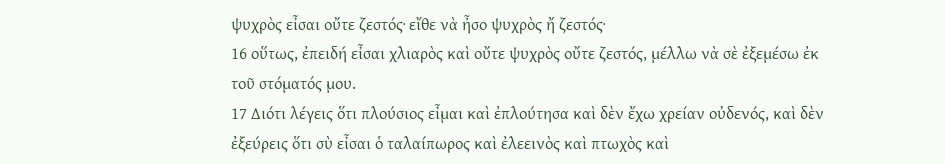ψυχρὸς εἶσαι οὔτε ζεστός· εἴθε νὰ ἦσο ψυχρὸς ἤ ζεστός·
16 οὕτως, ἐπειδή εἶσαι χλιαρὸς καὶ οὔτε ψυχρὸς οὔτε ζεστός, μέλλω νὰ σὲ ἐξεμέσω ἐκ τοῦ στόματός μου.
17 Διότι λέγεις ὅτι πλούσιος εἶμαι καὶ ἐπλούτησα καὶ δὲν ἔχω χρείαν οὐδενός, καὶ δὲν ἐξεύρεις ὅτι σὺ εἶσαι ὁ ταλαίπωρος καὶ ἐλεεινὸς καὶ πτωχὸς καὶ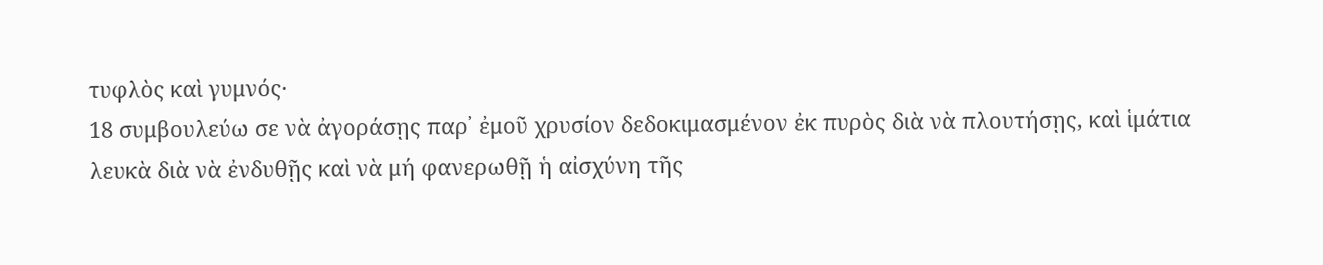τυφλὸς καὶ γυμνός·
18 συμβουλεύω σε νὰ ἀγοράσῃς παρ᾿ ἐμοῦ χρυσίον δεδοκιμασμένον ἐκ πυρὸς διὰ νὰ πλουτήσῃς, καὶ ἱμάτια λευκὰ διὰ νὰ ἐνδυθῇς καὶ νὰ μή φανερωθῇ ἡ αἰσχύνη τῆς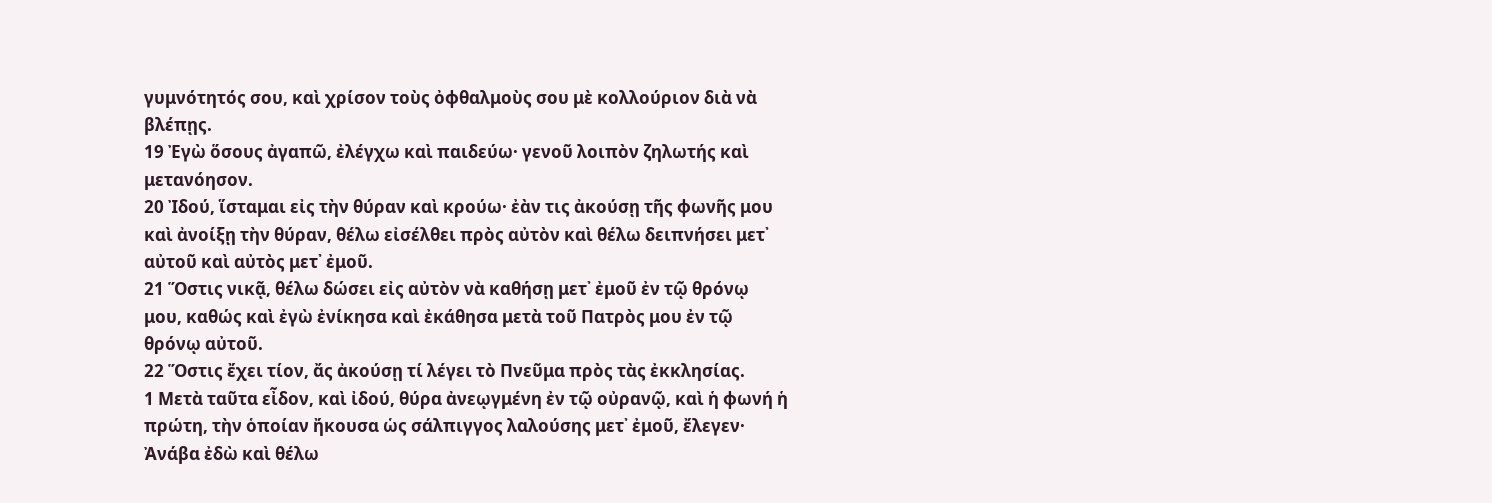γυμνότητός σου, καὶ χρίσον τοὺς ὀφθαλμοὺς σου μὲ κολλούριον διὰ νὰ βλέπῃς.
19 Ἐγὼ ὅσους ἀγαπῶ, ἐλέγχω καὶ παιδεύω· γενοῦ λοιπὸν ζηλωτής καὶ μετανόησον.
20 Ἰδού, ἵσταμαι εἰς τὴν θύραν καὶ κρούω· ἐὰν τις ἀκούσῃ τῆς φωνῆς μου καὶ ἀνοίξῃ τὴν θύραν, θέλω εἰσέλθει πρὸς αὐτὸν καὶ θέλω δειπνήσει μετ᾿ αὐτοῦ καὶ αὐτὸς μετ᾿ ἐμοῦ.
21 Ὅστις νικᾷ, θέλω δώσει εἰς αὐτὸν νὰ καθήσῃ μετ᾿ ἐμοῦ ἐν τῷ θρόνῳ μου, καθώς καὶ ἐγὼ ἐνίκησα καὶ ἐκάθησα μετὰ τοῦ Πατρὸς μου ἐν τῷ θρόνῳ αὐτοῦ.
22 Ὅστις ἔχει τίον, ἄς ἀκούσῃ τί λέγει τὸ Πνεῦμα πρὸς τὰς ἐκκλησίας.
1 Μετὰ ταῦτα εἶδον, καὶ ἰδού, θύρα ἀνεῳγμένη ἐν τῷ οὐρανῷ, καὶ ἡ φωνή ἡ πρώτη, τὴν ὁποίαν ἤκουσα ὡς σάλπιγγος λαλούσης μετ᾿ ἐμοῦ, ἔλεγεν· Ἀνάβα ἐδὼ καὶ θέλω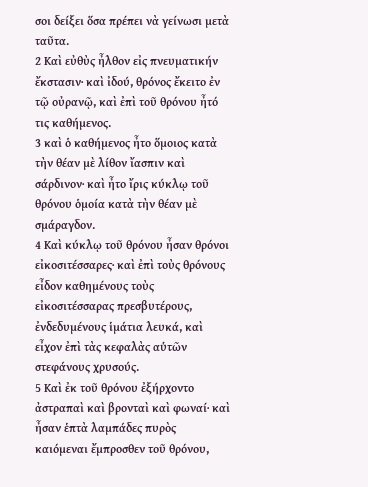σοι δείξει ὅσα πρέπει νὰ γείνωσι μετὰ ταῦτα.
2 Καὶ εὐθὺς ἦλθον εἰς πνευματικήν ἔκστασιν· καὶ ἰδού, θρόνος ἔκειτο ἐν τῷ οὐρανῷ, καὶ ἐπὶ τοῦ θρόνου ἦτό τις καθήμενος.
3 καὶ ὁ καθήμενος ἦτο ὅμοιος κατὰ τὴν θέαν μὲ λίθον ἴασπιν καὶ σάρδινον· καὶ ἦτο ἴρις κύκλῳ τοῦ θρόνου ὁμοία κατὰ τὴν θέαν μὲ σμάραγδον.
4 Καὶ κύκλῳ τοῦ θρόνου ἦσαν θρόνοι εἰκοσιτέσσαρες· καὶ ἐπὶ τοὺς θρόνους εἶδον καθημένους τοὺς εἰκοσιτέσσαρας πρεσβυτέρους, ἐνδεδυμένους ἱμάτια λευκά, καὶ εἶχον ἐπὶ τὰς κεφαλὰς αὑτῶν στεφάνους χρυσούς.
5 Καὶ ἐκ τοῦ θρόνου ἐξήρχοντο ἀστραπαὶ καὶ βρονταὶ καὶ φωναί· καὶ ἦσαν ἑπτὰ λαμπάδες πυρὸς καιόμεναι ἔμπροσθεν τοῦ θρόνου,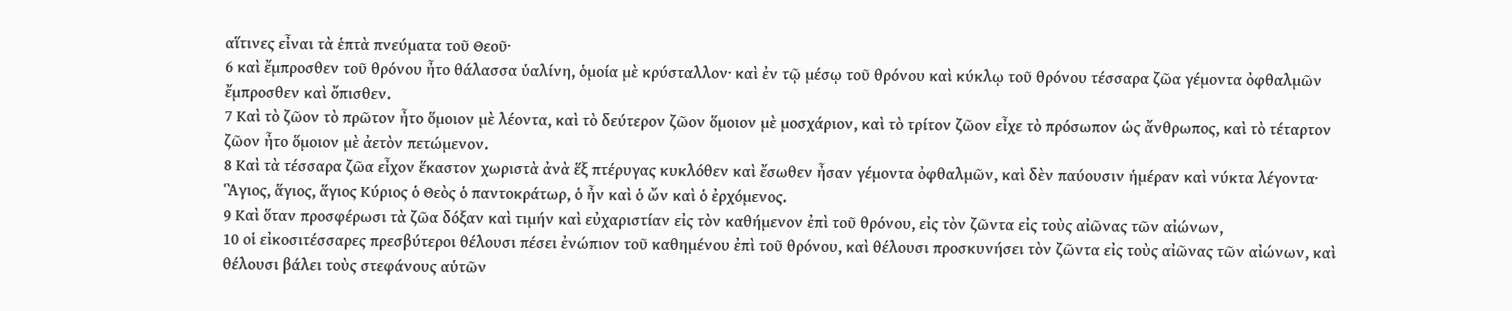αἵτινες εἶναι τὰ ἑπτὰ πνεύματα τοῦ Θεοῦ·
6 καὶ ἔμπροσθεν τοῦ θρόνου ἦτο θάλασσα ὑαλίνη, ὁμοία μὲ κρύσταλλον· καὶ ἐν τῷ μέσῳ τοῦ θρόνου καὶ κύκλῳ τοῦ θρόνου τέσσαρα ζῶα γέμοντα ὀφθαλμῶν ἔμπροσθεν καὶ ὄπισθεν.
7 Καὶ τὸ ζῶον τὸ πρῶτον ἦτο ὅμοιον μὲ λέοντα, καὶ τὸ δεύτερον ζῶον ὅμοιον μὲ μοσχάριον, καὶ τὸ τρίτον ζῶον εἶχε τὸ πρόσωπον ὡς ἄνθρωπος, καὶ τὸ τέταρτον ζῶον ἦτο ὅμοιον μὲ ἀετὸν πετώμενον.
8 Καὶ τὰ τέσσαρα ζῶα εἶχον ἕκαστον χωριστὰ ἀνὰ ἕξ πτέρυγας κυκλόθεν καὶ ἔσωθεν ἦσαν γέμοντα ὀφθαλμῶν, καὶ δὲν παύουσιν ἡμέραν καὶ νύκτα λέγοντα· Ἃγιος, ἅγιος, ἅγιος Κύριος ὁ Θεὸς ὁ παντοκράτωρ, ὁ ἦν καὶ ὁ ὤν καὶ ὁ ἐρχόμενος.
9 Καὶ ὅταν προσφέρωσι τὰ ζῶα δόξαν καὶ τιμήν καὶ εὐχαριστίαν εἰς τὸν καθήμενον ἐπὶ τοῦ θρόνου, εἰς τὸν ζῶντα εἰς τοὺς αἰῶνας τῶν αἰώνων,
10 οἱ εἰκοσιτέσσαρες πρεσβύτεροι θέλουσι πέσει ἐνώπιον τοῦ καθημένου ἐπὶ τοῦ θρόνου, καὶ θέλουσι προσκυνήσει τὸν ζῶντα εἰς τοὺς αἰῶνας τῶν αἰώνων, καὶ θέλουσι βάλει τοὺς στεφάνους αὑτῶν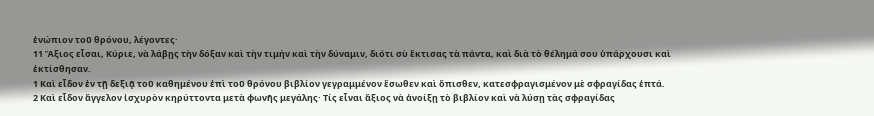ἐνώπιον τοῦ θρόνου, λέγοντες·
11 Ἄξιος εἶσαι, Κύριε, νὰ λάβῃς τὴν δόξαν καὶ τὴν τιμήν καὶ τὴν δύναμιν, διότι σὺ ἔκτισας τὰ πάντα, καὶ διὰ τὸ θέλημά σου ὑπάρχουσι καὶ ἐκτίσθησαν.
1 Καὶ εἶδον ἐν τῇ δεξιᾷ τοῦ καθημένου ἐπὶ τοῦ θρόνου βιβλίον γεγραμμένον ἔσωθεν καὶ ὄπισθεν, κατεσφραγισμένον μὲ σφραγίδας ἑπτά.
2 Καὶ εἶδον ἄγγελον ἰσχυρὸν κηρύττοντα μετὰ φωνῆς μεγάλης· Τίς εἶναι ἄξιος νὰ ἀνοίξῃ τὸ βιβλίον καὶ νὰ λύσῃ τὰς σφραγίδας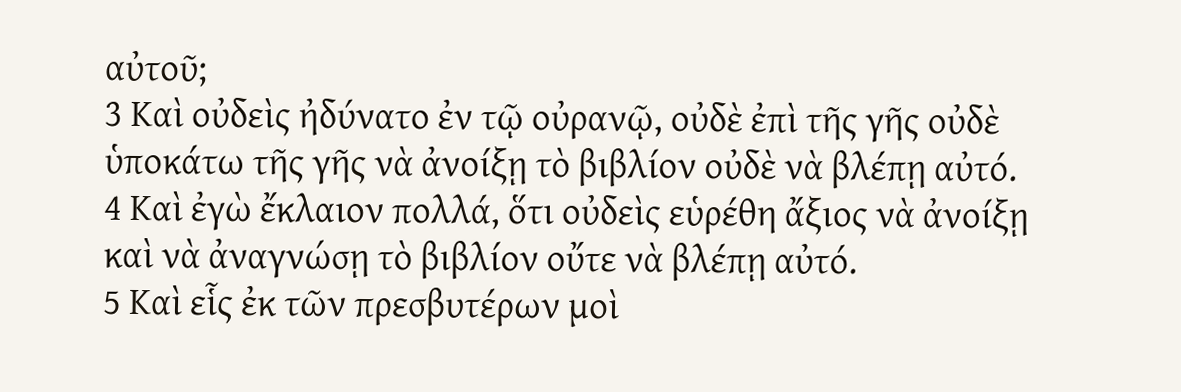αὐτοῦ;
3 Καὶ οὐδεὶς ἠδύνατο ἐν τῷ οὐρανῷ, οὐδὲ ἐπὶ τῆς γῆς οὐδὲ ὑποκάτω τῆς γῆς νὰ ἀνοίξῃ τὸ βιβλίον οὐδὲ νὰ βλέπῃ αὐτό.
4 Καὶ ἐγὼ ἔκλαιον πολλά, ὅτι οὐδεὶς εὑρέθη ἄξιος νὰ ἀνοίξῃ καὶ νὰ ἀναγνώσῃ τὸ βιβλίον οὔτε νὰ βλέπῃ αὐτό.
5 Καὶ εἷς ἐκ τῶν πρεσβυτέρων μοὶ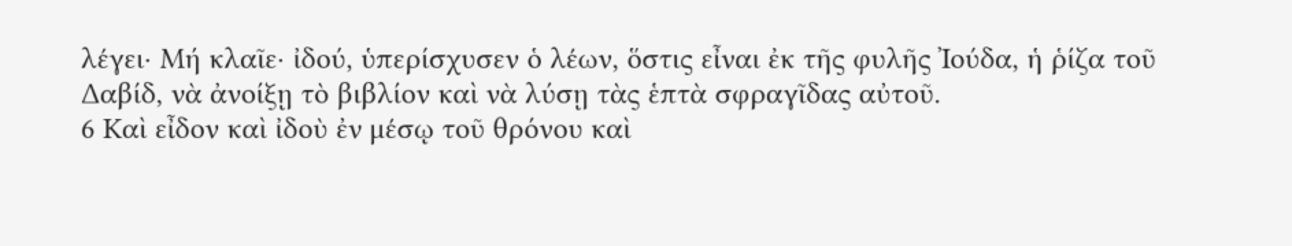λέγει· Μή κλαῖε· ἰδού, ὑπερίσχυσεν ὁ λέων, ὅστις εἶναι ἐκ τῆς φυλῆς Ἰούδα, ἡ ῥίζα τοῦ Δαβίδ, νὰ ἀνοίξῃ τὸ βιβλίον καὶ νὰ λύσῃ τὰς ἑπτὰ σφραγῖδας αὐτοῦ.
6 Καὶ εἶδον καὶ ἰδοὺ ἐν μέσῳ τοῦ θρόνου καὶ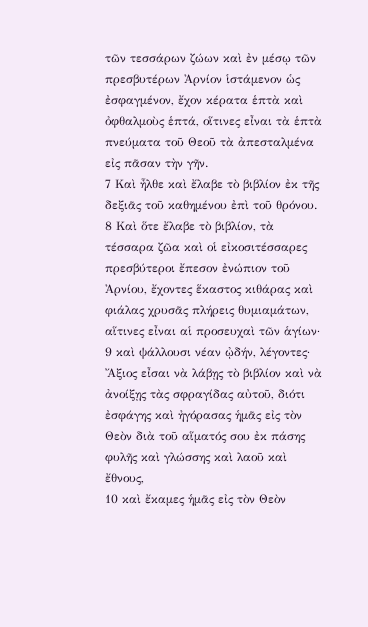τῶν τεσσάρων ζώων καὶ ἐν μέσῳ τῶν πρεσβυτέρων Ἀρνίον ἱστάμενον ὡς ἐσφαγμένον, ἔχον κέρατα ἑπτὰ καὶ ὀφθαλμοὺς ἑπτά, οἵτινες εἶναι τὰ ἑπτὰ πνεύματα τοῦ Θεοῦ τὰ ἀπεσταλμένα εἰς πᾶσαν τὴν γῆν.
7 Καὶ ἦλθε καὶ ἔλαβε τὸ βιβλίον ἐκ τῆς δεξιᾶς τοῦ καθημένου ἐπὶ τοῦ θρόνου.
8 Καὶ ὅτε ἔλαβε τὸ βιβλίον, τὰ τέσσαρα ζῶα καὶ οἱ εἰκοσιτέσσαρες πρεσβύτεροι ἔπεσον ἐνώπιον τοῦ Ἀρνίου, ἔχοντες ἕκαστος κιθάρας καὶ φιάλας χρυσᾶς πλήρεις θυμιαμάτων, αἵτινες εἶναι αἱ προσευχαὶ τῶν ἁγίων·
9 καὶ ψάλλουσι νέαν ᾠδήν, λέγοντες· Ἄξιος εἶσαι νὰ λάβῃς τὸ βιβλίον καὶ νὰ ἀνοίξῃς τὰς σφραγίδας αὐτοῦ, διότι ἐσφάγης καὶ ἠγόρασας ἡμᾶς εἰς τὸν Θεὸν διὰ τοῦ αἵματός σου ἐκ πάσης φυλῆς καὶ γλώσσης καὶ λαοῦ καὶ ἔθνους,
10 καὶ ἔκαμες ἡμᾶς εἰς τὸν Θεὸν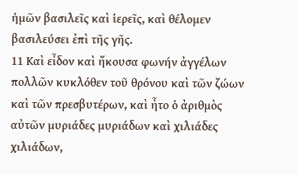ἡμῶν βασιλεῖς καὶ ἱερεῖς, καὶ θέλομεν βασιλεύσει ἐπὶ τῆς γῆς.
11 Καὶ εἶδον καὶ ἤκουσα φωνήν ἀγγέλων πολλῶν κυκλόθεν τοῦ θρόνου καὶ τῶν ζώων καὶ τῶν πρεσβυτέρων, καὶ ἦτο ὁ ἀριθμὸς αὐτῶν μυριάδες μυριάδων καὶ χιλιάδες χιλιάδων,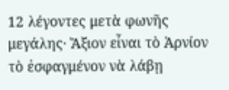12 λέγοντες μετὰ φωνῆς μεγάλης· Ἄξιον εἶναι τὸ Ἀρνίον τὸ ἐσφαγμένον νὰ λάβῃ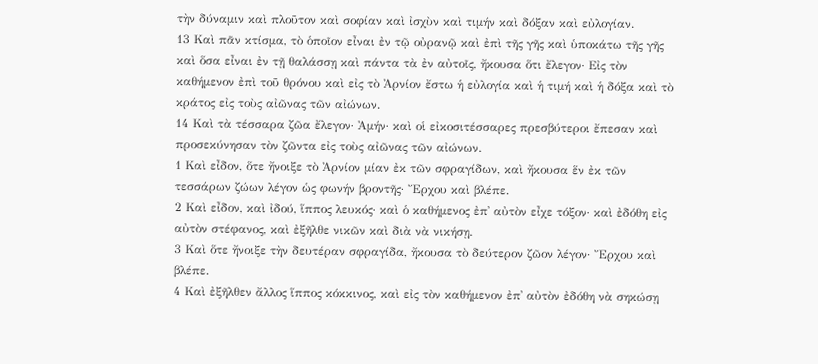τὴν δύναμιν καὶ πλοῦτον καὶ σοφίαν καὶ ἰσχὺν καὶ τιμήν καὶ δόξαν καὶ εὐλογίαν.
13 Καὶ πᾶν κτίσμα, τὸ ὁποῖον εἶναι ἐν τῷ οὐρανῷ καὶ ἐπὶ τῆς γῆς καὶ ὑποκάτω τῆς γῆς καὶ ὅσα εἶναι ἐν τῇ θαλάσσῃ καὶ πάντα τὰ ἐν αὐτοῖς, ἤκουσα ὅτι ἔλεγον· Εἰς τὸν καθήμενον ἐπὶ τοῦ θρόνου καὶ εἰς τὸ Ἀρνίον ἔστω ἡ εὐλογία καὶ ἡ τιμή καὶ ἡ δόξα καὶ τὸ κράτος εἰς τοὺς αἰῶνας τῶν αἰώνων.
14 Καὶ τὰ τέσσαρα ζῶα ἔλεγον· Ἀμήν· καὶ οἱ εἰκοσιτέσσαρες πρεσβύτεροι ἔπεσαν καὶ προσεκύνησαν τὸν ζῶντα εἰς τοὺς αἰῶνας τῶν αἰώνων.
1 Καὶ εἶδον, ὅτε ἤνοιξε τὸ Ἀρνίον μίαν ἐκ τῶν σφραγίδων, καὶ ἤκουσα ἕν ἐκ τῶν τεσσάρων ζώων λέγον ὡς φωνήν βροντῆς· Ἔρχου καὶ βλέπε.
2 Καὶ εἶδον, καὶ ἰδού, ἵππος λευκός· καὶ ὁ καθήμενος ἐπ᾿ αὐτὸν εἶχε τόξον· καὶ ἐδόθη εἰς αὐτὸν στέφανος, καὶ ἐξῆλθε νικῶν καὶ διὰ νὰ νικήσῃ.
3 Καὶ ὅτε ἤνοιξε τὴν δευτέραν σφραγίδα, ἤκουσα τὸ δεύτερον ζῶον λέγον· Ἔρχου καὶ βλέπε.
4 Καὶ ἐξῆλθεν ἄλλος ἵππος κόκκινος, καὶ εἰς τὸν καθήμενον ἐπ᾿ αὐτὸν ἐδόθη νὰ σηκώσῃ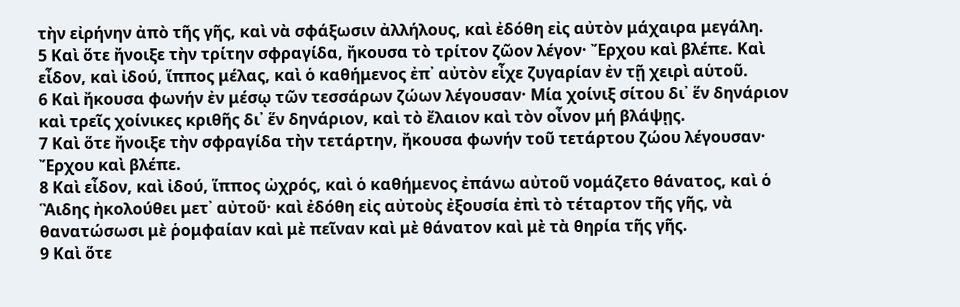τὴν εἰρήνην ἀπὸ τῆς γῆς, καὶ νὰ σφάξωσιν ἀλλήλους, καὶ ἐδόθη εἰς αὐτὸν μάχαιρα μεγάλη.
5 Καὶ ὅτε ἤνοιξε τὴν τρίτην σφραγίδα, ἤκουσα τὸ τρίτον ζῶον λέγον· Ἔρχου καὶ βλέπε. Καὶ εἶδον, καὶ ἰδού, ἵππος μέλας, καὶ ὁ καθήμενος ἐπ᾿ αὐτὸν εἶχε ζυγαρίαν ἐν τῇ χειρὶ αὑτοῦ.
6 Καὶ ἤκουσα φωνήν ἐν μέσῳ τῶν τεσσάρων ζώων λέγουσαν· Μία χοίνιξ σίτου δι᾿ ἕν δηνάριον καὶ τρεῖς χοίνικες κριθῆς δι᾿ ἕν δηνάριον, καὶ τὸ ἔλαιον καὶ τὸν οἶνον μή βλάψῃς.
7 Καὶ ὅτε ἤνοιξε τὴν σφραγίδα τὴν τετάρτην, ἤκουσα φωνήν τοῦ τετάρτου ζώου λέγουσαν· Ἔρχου καὶ βλέπε.
8 Καὶ εἶδον, καὶ ἰδού, ἵππος ὠχρός, καὶ ὁ καθήμενος ἐπάνω αὐτοῦ νομάζετο θάνατος, καὶ ὁ Ἃιδης ἠκολούθει μετ᾿ αὐτοῦ· καὶ ἐδόθη εἰς αὐτοὺς ἐξουσία ἐπὶ τὸ τέταρτον τῆς γῆς, νὰ θανατώσωσι μὲ ῥομφαίαν καὶ μὲ πεῖναν καὶ μὲ θάνατον καὶ μὲ τὰ θηρία τῆς γῆς.
9 Καὶ ὅτε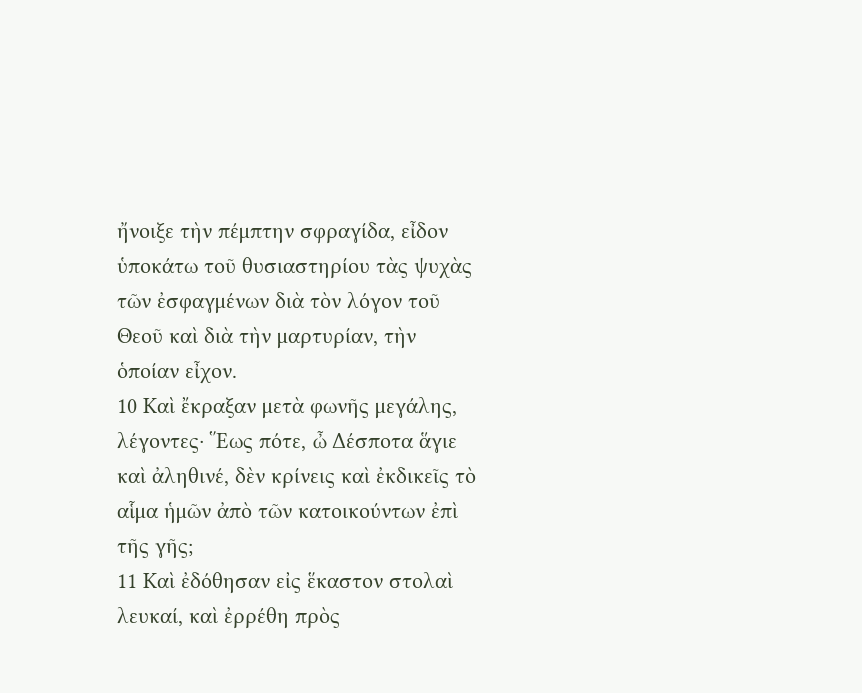ἤνοιξε τὴν πέμπτην σφραγίδα, εἶδον ὑποκάτω τοῦ θυσιαστηρίου τὰς ψυχὰς τῶν ἐσφαγμένων διὰ τὸν λόγον τοῦ Θεοῦ καὶ διὰ τὴν μαρτυρίαν, τὴν ὁποίαν εἶχον.
10 Καὶ ἔκραξαν μετὰ φωνῆς μεγάλης, λέγοντες· Ἕως πότε, ὦ Δέσποτα ἅγιε καὶ ἀληθινέ, δὲν κρίνεις καὶ ἐκδικεῖς τὸ αἷμα ἡμῶν ἀπὸ τῶν κατοικούντων ἐπὶ τῆς γῆς;
11 Καὶ ἐδόθησαν εἰς ἕκαστον στολαὶ λευκαί, καὶ ἐρρέθη πρὸς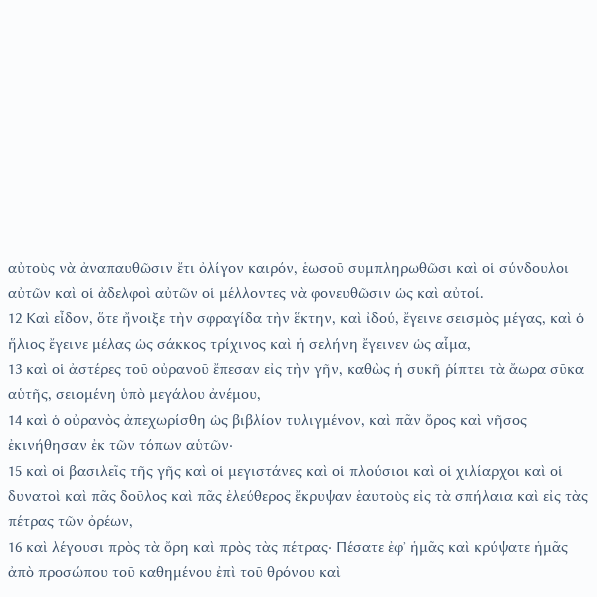αὐτοὺς νὰ ἀναπαυθῶσιν ἔτι ὀλίγον καιρόν, ἑωσοῦ συμπληρωθῶσι καὶ οἱ σύνδουλοι αὐτῶν καὶ οἱ ἀδελφοὶ αὐτῶν οἱ μέλλοντες νὰ φονευθῶσιν ὡς καὶ αὐτοί.
12 Καὶ εἶδον, ὅτε ἤνοιξε τὴν σφραγίδα τὴν ἕκτην, καὶ ἰδού, ἔγεινε σεισμὸς μέγας, καὶ ὁ ἥλιος ἔγεινε μέλας ὡς σάκκος τρίχινος καὶ ἡ σελήνη ἔγεινεν ὡς αἷμα,
13 καὶ οἱ ἀστέρες τοῦ οὐρανοῦ ἔπεσαν εἰς τὴν γῆν, καθὼς ἡ συκῆ ῥίπτει τὰ ἄωρα σῦκα αὑτῆς, σειομένη ὑπὸ μεγάλου ἀνέμου,
14 καὶ ὁ οὐρανὸς ἀπεχωρίσθη ὡς βιβλίον τυλιγμένον, καὶ πᾶν ὄρος καὶ νῆσος ἐκινήθησαν ἐκ τῶν τόπων αὑτῶν·
15 καὶ οἱ βασιλεῖς τῆς γῆς καὶ οἱ μεγιστάνες καὶ οἱ πλούσιοι καὶ οἱ χιλίαρχοι καὶ οἱ δυνατοὶ καὶ πᾶς δοῦλος καὶ πᾶς ἐλεύθερος ἔκρυψαν ἑαυτοὺς εἰς τὰ σπήλαια καὶ εἰς τὰς πέτρας τῶν ὀρέων,
16 καὶ λέγουσι πρὸς τὰ ὄρη καὶ πρὸς τὰς πέτρας· Πέσατε ἐφ᾿ ἡμᾶς καὶ κρύψατε ἡμᾶς ἀπὸ προσώπου τοῦ καθημένου ἐπὶ τοῦ θρόνου καὶ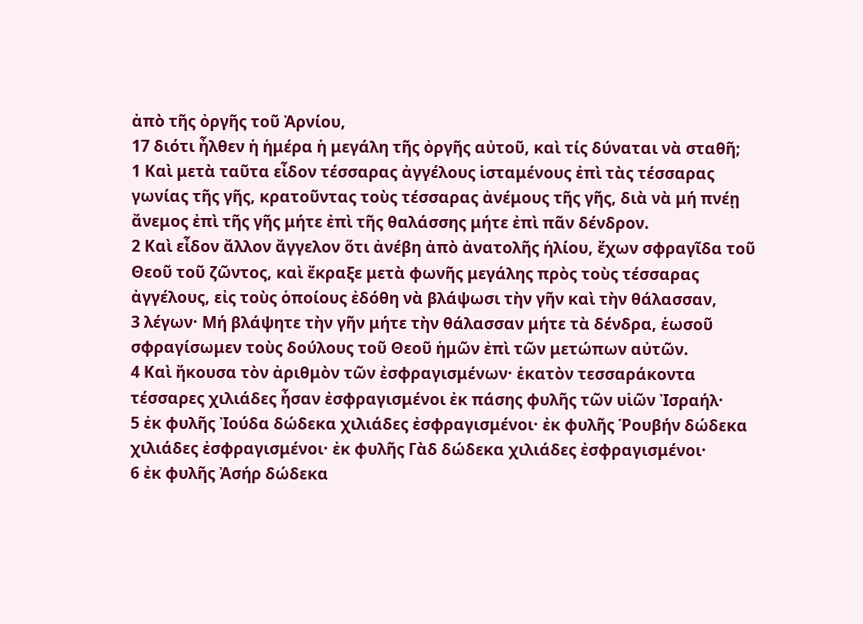ἀπὸ τῆς ὀργῆς τοῦ Ἀρνίου,
17 διότι ἦλθεν ἡ ἡμέρα ἡ μεγάλη τῆς ὀργῆς αὐτοῦ, καὶ τίς δύναται νὰ σταθῆ;
1 Καὶ μετὰ ταῦτα εἶδον τέσσαρας ἀγγέλους ἱσταμένους ἐπὶ τὰς τέσσαρας γωνίας τῆς γῆς, κρατοῦντας τοὺς τέσσαρας ἀνέμους τῆς γῆς, διὰ νὰ μή πνέῃ ἄνεμος ἐπὶ τῆς γῆς μήτε ἐπὶ τῆς θαλάσσης μήτε ἐπὶ πᾶν δένδρον.
2 Καὶ εἶδον ἄλλον ἄγγελον ὅτι ἀνέβη ἀπὸ ἀνατολῆς ἡλίου, ἔχων σφραγῖδα τοῦ Θεοῦ τοῦ ζῶντος, καὶ ἔκραξε μετὰ φωνῆς μεγάλης πρὸς τοὺς τέσσαρας ἀγγέλους, εἰς τοὺς ὁποίους ἐδόθη νὰ βλάψωσι τὴν γῆν καὶ τὴν θάλασσαν,
3 λέγων· Μή βλάψητε τὴν γῆν μήτε τὴν θάλασσαν μήτε τὰ δένδρα, ἑωσοῦ σφραγίσωμεν τοὺς δούλους τοῦ Θεοῦ ἡμῶν ἐπὶ τῶν μετώπων αὐτῶν.
4 Καὶ ἤκουσα τὸν ἀριθμὸν τῶν ἐσφραγισμένων· ἑκατὸν τεσσαράκοντα τέσσαρες χιλιάδες ἦσαν ἐσφραγισμένοι ἐκ πάσης φυλῆς τῶν υἱῶν Ἰσραήλ·
5 ἐκ φυλῆς Ἰούδα δώδεκα χιλιάδες ἐσφραγισμένοι· ἐκ φυλῆς Ῥουβήν δώδεκα χιλιάδες ἐσφραγισμένοι· ἐκ φυλῆς Γὰδ δώδεκα χιλιάδες ἐσφραγισμένοι·
6 ἐκ φυλῆς Ἀσήρ δώδεκα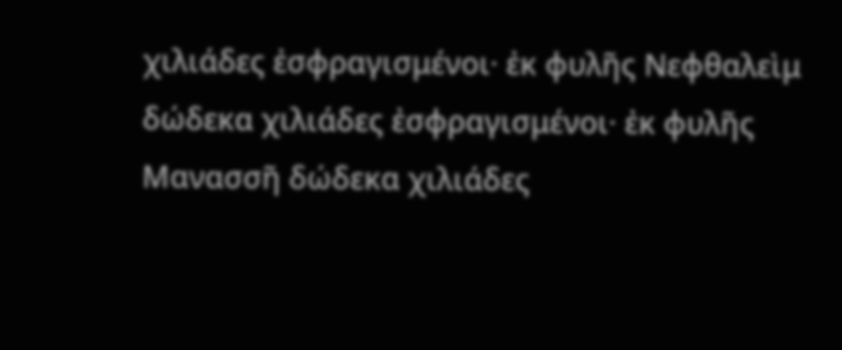χιλιάδες ἐσφραγισμένοι· ἐκ φυλῆς Νεφθαλεὶμ δώδεκα χιλιάδες ἐσφραγισμένοι· ἐκ φυλῆς Μανασσῆ δώδεκα χιλιάδες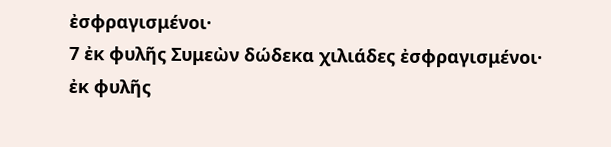ἐσφραγισμένοι·
7 ἐκ φυλῆς Συμεὼν δώδεκα χιλιάδες ἐσφραγισμένοι· ἐκ φυλῆς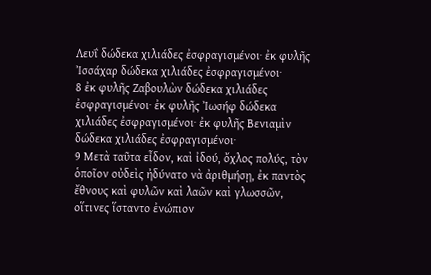Λευΐ δώδεκα χιλιάδες ἐσφραγισμένοι· ἐκ φυλῆς Ἰσσάχαρ δώδεκα χιλιάδες ἐσφραγισμένοι·
8 ἐκ φυλῆς Ζαβουλὼν δώδεκα χιλιάδες ἐσφραγισμένοι· ἐκ φυλῆς Ἰωσήφ δώδεκα χιλιάδες ἐσφραγισμένοι· ἐκ φυλῆς Βενιαμὶν δώδεκα χιλιάδες ἐσφραγισμένοι·
9 Μετὰ ταῦτα εἶδον, καὶ ἰδού, ὄχλος πολύς, τὸν ὁποῖον οὐδεὶς ἠδύνατο νὰ ἀριθμήσῃ, ἐκ παντὸς ἔθνους καὶ φυλῶν καὶ λαῶν καὶ γλωσσῶν, οἵτινες ἵσταντο ἐνώπιον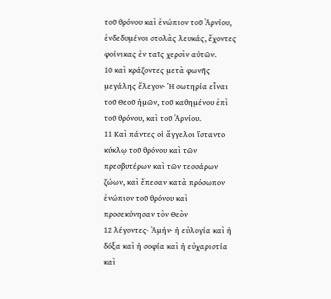τοῦ θρόνου καὶ ἐνώπιον τοῦ Ἀρνίου, ἐνδεδυμένοι στολὰς λευκάς, ἔχοντες φοίνικας ἐν ταῖς χερσὶν αὑτῶν.
10 καὶ κράζοντες μετὰ φωνῆς μεγάλης ἔλεγον· Ἡ σωτηρία εἶναι τοῦ Θεοῦ ἡμῶν, τοῦ καθημένου ἐπὶ τοῦ θρόνου, καὶ τοῦ Ἀρνίου.
11 Καὶ πάντες οἱ ἄγγελοι ἵσταντο κύκλῳ τοῦ θρόνου καὶ τῶν πρεσβυτέρων καὶ τῶν τεσσάρων ζώων, καὶ ἔπεσαν κατὰ πρόσωπον ἐνώπιον τοῦ θρόνου καὶ προσεκύνησαν τὸν Θεὸν
12 λέγοντες· Ἀμήν· ἡ εὐλογία καὶ ἡ δόξα καὶ ἡ σοφία καὶ ἡ εὐχαριστία καὶ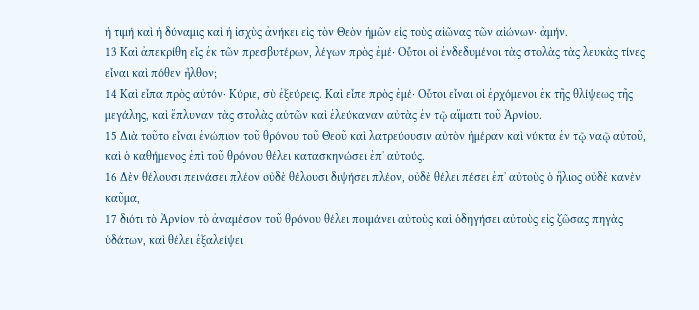ἡ τιμή καὶ ἡ δύναμις καὶ ἡ ἰσχὺς ἀνήκει εἰς τὸν Θεὸν ἡμῶν εἰς τοὺς αἰῶνας τῶν αἰώνων· ἀμήν.
13 Καὶ ἀπεκρίθη εἷς ἐκ τῶν πρεσβυτέρων, λέγων πρὸς ἐμέ· Οὗτοι οἱ ἐνδεδυμένοι τὰς στολὰς τὰς λευκὰς τίνες εἶναι καὶ πόθεν ἦλθον;
14 Καὶ εἶπα πρὸς αὐτόν· Κύριε, σὺ ἐξεύρεις. Καὶ εἶπε πρὸς ἐμέ· Οὗτοι εἶναι οἱ ἐρχόμενοι ἐκ τῆς θλίψεως τῆς μεγάλης, καὶ ἔπλυναν τὰς στολὰς αὑτῶν καὶ ἐλεύκαναν αὐτὰς ἐν τῷ αἵματι τοῦ Ἀρνίου.
15 Διὰ τοῦτο εἶναι ἐνώπιον τοῦ θρόνου τοῦ Θεοῦ καὶ λατρεύουσιν αὐτὸν ἡμέραν καὶ νύκτα ἐν τῷ ναῷ αὐτοῦ, καὶ ὁ καθήμενος ἐπὶ τοῦ θρόνου θέλει κατασκηνώσει ἐπ᾿ αὐτούς.
16 Δὲν θέλουσι πεινάσει πλέον οὐδὲ θέλουσι διψήσει πλέον, οὐδὲ θέλει πέσει ἐπ᾿ αὐτοὺς ὁ ἥλιος οὐδὲ κανὲν καῦμα,
17 διότι τὸ Ἀρνίον τὸ ἀναμέσον τοῦ θρόνου θέλει ποιμάνει αὐτοὺς καὶ ὁδηγήσει αὐτοὺς εἰς ζῶσας πηγὰς ὑδάτων, καὶ θέλει ἐξαλείψει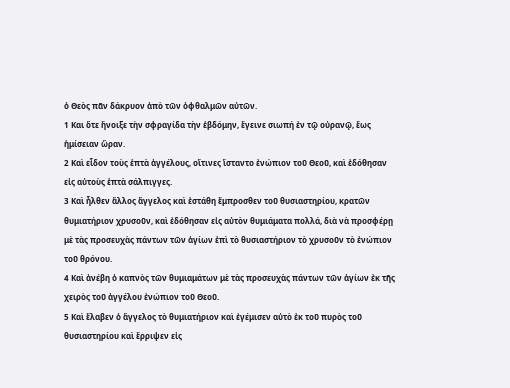ὁ Θεὸς πᾶν δάκρυον ἀπὸ τῶν ὀφθαλμῶν αὐτῶν.
1 Και ὅτε ἤνοιξε τὴν σφραγίδα τὴν ἑβδόμην, ἔγεινε σιωπή ἐν τῷ οὐρανῷ, ἕως ἡμίσειαν ὥραν.
2 Καὶ εἶδον τοὺς ἑπτὰ ἀγγέλους, οἵτινες ἵσταντο ἐνώπιον τοῦ Θεοῦ, καὶ ἐδόθησαν εἰς αὐτοὺς ἑπτὰ σάλπιγγες.
3 Καὶ ἦλθεν ἄλλος ἄγγελος καὶ ἐστάθη ἔμπροσθεν τοῦ θυσιαστηρίου, κρατῶν θυμιατήριον χρυσοῦν, καὶ ἐδόθησαν εἰς αὐτὸν θυμιάματα πολλά, διὰ νὰ προσφέρῃ μὲ τὰς προσευχὰς πάντων τῶν ἁγίων ἐπὶ τὸ θυσιαστήριον τὸ χρυσοῦν τὸ ἐνώπιον τοῦ θρόνου.
4 Καὶ ἀνέβη ὁ καπνὸς τῶν θυμιαμάτων μὲ τὰς προσευχὰς πάντων τῶν ἁγίων ἐκ τῆς χειρὸς τοῦ ἀγγέλου ἐνώπιον τοῦ Θεοῦ.
5 Καὶ ἔλαβεν ὁ ἄγγελος τὸ θυμιατήριον καὶ ἐγέμισεν αὐτὸ ἐκ τοῦ πυρὸς τοῦ θυσιαστηρίου καὶ ἔρριψεν εἰς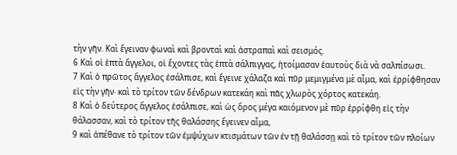τὴν γῆν. Καὶ ἔγειναν φωναὶ καὶ βρονταὶ καὶ ἀστραπαὶ καὶ σεισμός.
6 Καὶ οἱ ἑπτὰ ἄγγελοι, οἱ ἔχοντες τὰς ἑπτὰ σάλπιγγας, ἡτοίμασαν ἑαυτοὺς διὰ νὰ σαλπίσωσι.
7 Καὶ ὁ πρῶτος ἄγγελος ἐσάλπισε, καὶ ἔγεινε χάλαζα καὶ πῦρ μεμιγμένα μὲ αἷμα, καὶ ἐρρίφθησαν εἰς τὴν γῆν· καὶ τὸ τρίτον τῶν δένδρων κατεκάη καὶ πᾶς χλωρὸς χόρτος κατεκάη.
8 Καὶ ὁ δεύτερος ἄγγελος ἐσάλπισε, καὶ ὡς ὄρος μέγα καιόμενον μὲ πῦρ ἐρρίφθη εἰς τὴν θάλασσαν, καὶ τὸ τρίτον τῆς θαλάσσης ἔγεινεν αἷμα,
9 καὶ ἀπέθανε τὸ τρίτον τῶν ἐμψύχων κτισμάτων τῶν ἐν τῇ θαλάσσῃ καὶ τὸ τρίτον τῶν πλοίων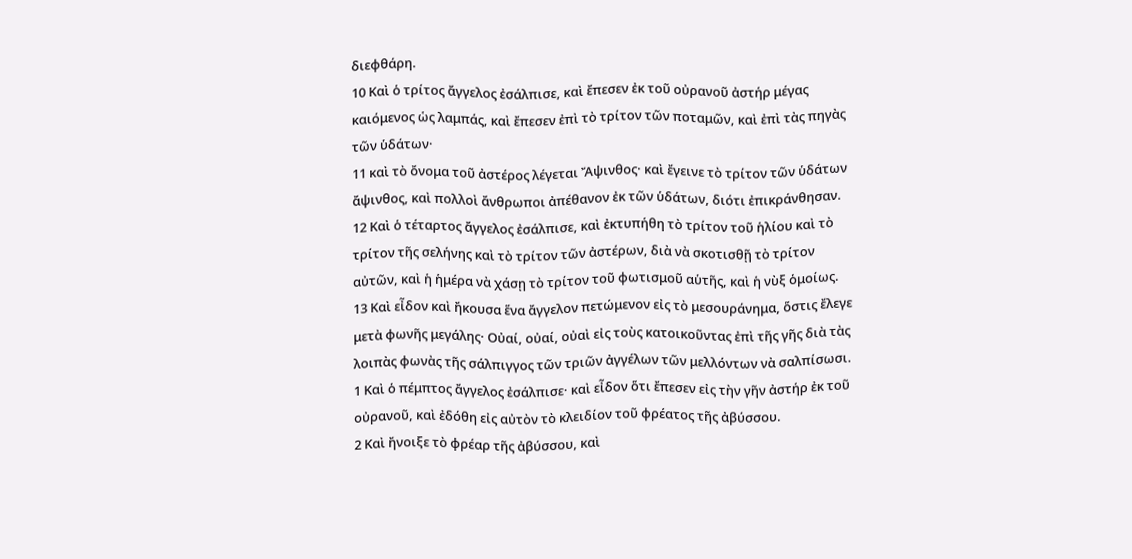διεφθάρη.
10 Καὶ ὁ τρίτος ἄγγελος ἐσάλπισε, καὶ ἔπεσεν ἐκ τοῦ οὐρανοῦ ἀστήρ μέγας καιόμενος ὡς λαμπάς, καὶ ἔπεσεν ἐπὶ τὸ τρίτον τῶν ποταμῶν, καὶ ἐπὶ τὰς πηγὰς τῶν ὑδάτων·
11 καὶ τὸ ὄνομα τοῦ ἀστέρος λέγεται Ἄψινθος· καὶ ἔγεινε τὸ τρίτον τῶν ὑδάτων ἄψινθος, καὶ πολλοὶ ἄνθρωποι ἀπέθανον ἐκ τῶν ὑδάτων, διότι ἐπικράνθησαν.
12 Καὶ ὁ τέταρτος ἄγγελος ἐσάλπισε, καὶ ἐκτυπήθη τὸ τρίτον τοῦ ἡλίου καὶ τὸ τρίτον τῆς σελήνης καὶ τὸ τρίτον τῶν ἀστέρων, διὰ νὰ σκοτισθῇ τὸ τρίτον αὐτῶν, καὶ ἡ ἡμέρα νὰ χάσῃ τὸ τρίτον τοῦ φωτισμοῦ αὑτῆς, καὶ ἡ νὺξ ὁμοίως.
13 Καὶ εἶδον καὶ ἤκουσα ἕνα ἄγγελον πετώμενον εἰς τὸ μεσουράνημα, ὅστις ἔλεγε μετὰ φωνῆς μεγάλης· Οὐαί, οὐαί, οὐαὶ εἰς τοὺς κατοικοῦντας ἐπὶ τῆς γῆς διὰ τὰς λοιπὰς φωνὰς τῆς σάλπιγγος τῶν τριῶν ἀγγέλων τῶν μελλόντων νὰ σαλπίσωσι.
1 Καὶ ὁ πέμπτος ἄγγελος ἐσάλπισε· καὶ εἶδον ὅτι ἔπεσεν εἰς τὴν γῆν ἀστήρ ἐκ τοῦ οὐρανοῦ, καὶ ἐδόθη εἰς αὐτὸν τὸ κλειδίον τοῦ φρέατος τῆς ἀβύσσου.
2 Καὶ ἤνοιξε τὸ φρέαρ τῆς ἀβύσσου, καὶ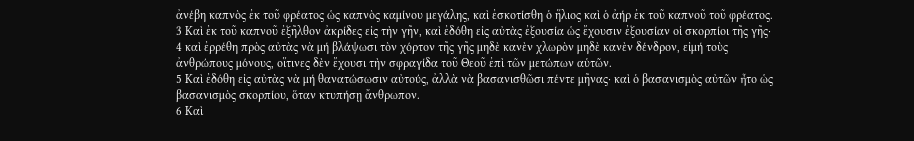ἀνέβη καπνὸς ἐκ τοῦ φρέατος ὡς καπνὸς καμίνου μεγάλης, καὶ ἐσκοτίσθη ὁ ἥλιος καὶ ὁ ἀήρ ἐκ τοῦ καπνοῦ τοῦ φρέατος.
3 Καὶ ἐκ τοῦ καπνοῦ ἐξῆλθον ἀκρίδες εἰς τὴν γῆν, καὶ ἐδόθη εἰς αὐτὰς ἐξουσία ὡς ἔχουσιν ἐξουσίαν οἱ σκορπίοι τῆς γῆς·
4 καὶ ἐρρέθη πρὸς αὐτὰς νὰ μή βλάψωσι τὸν χόρτον τῆς γῆς μηδὲ κανὲν χλωρὸν μηδὲ κανὲν δένδρον, εἰμή τοὺς ἀνθρώπους μόνους, οἵτινες δὲν ἔχουσι τὴν σφραγίδα τοῦ Θεοῦ ἐπὶ τῶν μετώπων αὑτῶν.
5 Καὶ ἐδόθη εἰς αὐτὰς νὰ μή θανατώσωσιν αὐτούς, ἀλλὰ νὰ βασανισθῶσι πέντε μῆνας· καὶ ὁ βασανισμὸς αὐτῶν ἦτο ὡς βασανισμὸς σκορπίου, ὅταν κτυπήσῃ ἄνθρωπον.
6 Καὶ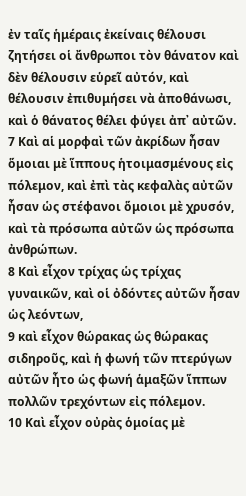ἐν ταῖς ἡμέραις ἐκείναις θέλουσι ζητήσει οἱ ἄνθρωποι τὸν θάνατον καὶ δὲν θέλουσιν εὑρεῖ αὐτόν, καὶ θέλουσιν ἐπιθυμήσει νὰ ἀποθάνωσι, καὶ ὁ θάνατος θέλει φύγει ἀπ᾿ αὐτῶν.
7 Καὶ αἱ μορφαὶ τῶν ἀκρίδων ἦσαν ὅμοιαι μὲ ἵππους ἡτοιμασμένους εἰς πόλεμον, καὶ ἐπὶ τὰς κεφαλὰς αὐτῶν ἦσαν ὡς στέφανοι ὅμοιοι μὲ χρυσόν, καὶ τὰ πρόσωπα αὐτῶν ὡς πρόσωπα ἀνθρώπων.
8 Καὶ εἶχον τρίχας ὡς τρίχας γυναικῶν, καὶ οἱ ὀδόντες αὐτῶν ἦσαν ὡς λεόντων,
9 καὶ εἶχον θώρακας ὡς θώρακας σιδηροῦς, καὶ ἡ φωνή τῶν πτερύγων αὐτῶν ἦτο ὡς φωνή ἁμαξῶν ἵππων πολλῶν τρεχόντων εἰς πόλεμον.
10 Καὶ εἶχον οὐρὰς ὁμοίας μὲ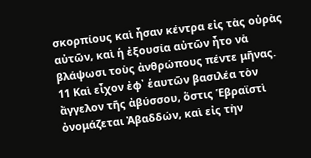σκορπίους καὶ ἦσαν κέντρα εἰς τὰς οὐρὰς αὐτῶν, καὶ ἡ ἐξουσία αὐτῶν ἦτο νὰ βλάψωσι τοὺς ἀνθρώπους πέντε μῆνας.
11 Καὶ εἶχον ἐφ᾿ ἑαυτῶν βασιλέα τὸν ἄγγελον τῆς ἀβύσσου, ὅστις Ἑβραϊστὶ ὀνομάζεται Ἀβαδδών, καὶ εἰς τὴν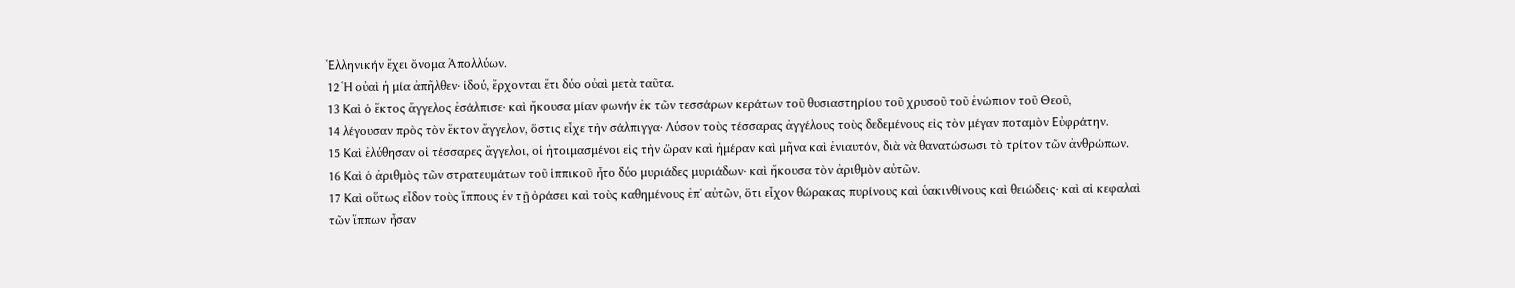Ἑλληνικήν ἔχει ὄνομα Ἀπολλύων.
12 Ἡ οὐαὶ ἡ μία ἀπῆλθεν· ἰδού, ἔρχονται ἔτι δύο οὐαὶ μετὰ ταῦτα.
13 Καὶ ὁ ἕκτος ἄγγελος ἐσάλπισε· καὶ ἤκουσα μίαν φωνήν ἐκ τῶν τεσσάρων κεράτων τοῦ θυσιαστηρίου τοῦ χρυσοῦ τοῦ ἐνώπιον τοῦ Θεοῦ,
14 λέγουσαν πρὸς τὸν ἕκτον ἄγγελον, ὅστις εἶχε τὴν σάλπιγγα· Λύσον τοὺς τέσσαρας ἀγγέλους τοὺς δεδεμένους εἰς τὸν μέγαν ποταμὸν Εὐφράτην.
15 Καὶ ἐλύθησαν οἱ τέσσαρες ἄγγελοι, οἱ ἡτοιμασμένοι εἰς τὴν ὥραν καὶ ἡμέραν καὶ μῆνα καὶ ἐνιαυτόν, διὰ νὰ θανατώσωσι τὸ τρίτον τῶν ἀνθρώπων.
16 Καὶ ὁ ἀριθμὸς τῶν στρατευμάτων τοῦ ἱππικοῦ ἦτο δύο μυριάδες μυριάδων· καὶ ἤκουσα τὸν ἀριθμὸν αὐτῶν.
17 Καὶ οὕτως εἶδον τοὺς ἵππους ἐν τῇ ὀράσει καὶ τοὺς καθημένους ἐπ᾿ αὐτῶν, ὅτι εἶχον θώρακας πυρίνους καὶ ὑακινθίνους καὶ θειώδεις· καὶ αἱ κεφαλαὶ τῶν ἵππων ἦσαν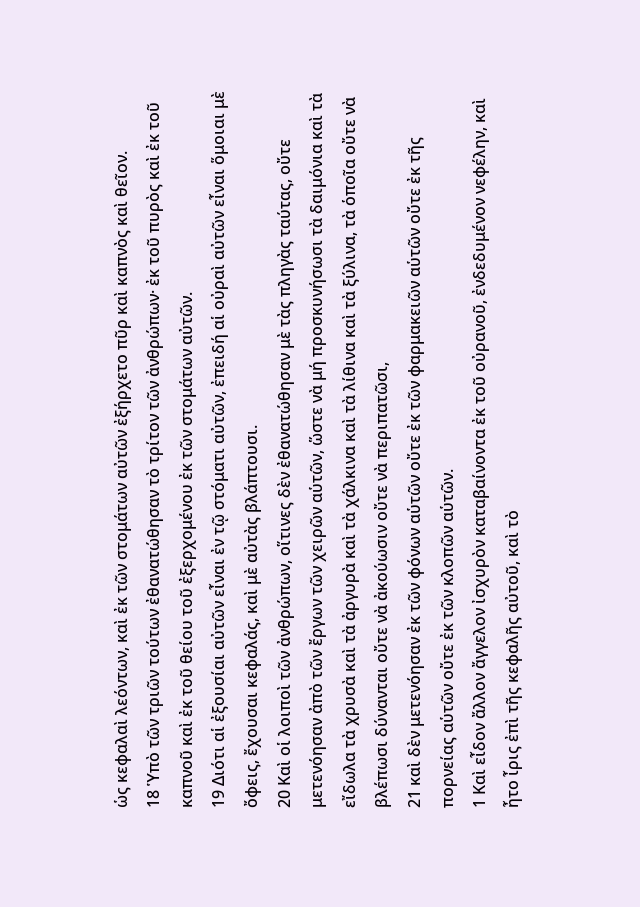ὡς κεφαλαὶ λεόντων, καὶ ἐκ τῶν στομάτων αὐτῶν ἐξήρχετο πῦρ καὶ καπνὸς καὶ θεῖον.
18 Ὑπὸ τῶν τριῶν τούτων ἐθανατώθησαν τὸ τρίτον τῶν ἀνθρώπων· ἐκ τοῦ πυρὸς καὶ ἐκ τοῦ καπνοῦ καὶ ἐκ τοῦ θείου τοῦ ἐξερχομένου ἐκ τῶν στομάτων αὐτῶν.
19 Διότι αἱ ἐξουσίαι αὐτῶν εἶναι ἐν τῷ στόματι αὐτῶν, ἐπειδή αἱ οὐραὶ αὐτῶν εἶναι ὅμοιαι μὲ ὄφεις, ἔχουσαι κεφαλάς, καὶ μὲ αὐτὰς βλάπτουσι.
20 Καὶ οἱ λοιποὶ τῶν ἀνθρώπων, οἵτινες δὲν ἐθανατώθησαν μὲ τὰς πληγὰς ταύτας, οὔτε μετενόησαν ἀπὸ τῶν ἔργων τῶν χειρῶν αὑτῶν, ὥστε νὰ μή προσκυνήσωσι τὰ δαιμόνια καὶ τὰ εἴδωλα τὰ χρυσὰ καὶ τὰ ἀργυρὰ καὶ τὰ χάλκινα καὶ τὰ λίθινα καὶ τὰ ξύλινα, τὰ ὁποῖα οὔτε νὰ βλέπωσι δύνανται οὔτε νὰ ἀκούωσιν οὔτε νὰ περιπατῶσι,
21 καὶ δὲν μετενόησαν ἐκ τῶν φόνων αὑτῶν οὔτε ἐκ τῶν φαρμακειῶν αὑτῶν οὔτε ἐκ τῆς πορνείας αὑτῶν οὔτε ἐκ τῶν κλοπῶν αὑτῶν.
1 Καὶ εἶδον ἄλλον ἄγγελον ἰσχυρὸν καταβαίνοντα ἐκ τοῦ οὐρανοῦ, ἐνδεδυμένον νεφέλην, καὶ ἦτο ἶρις ἐπὶ τῆς κεφαλῆς αὐτοῦ, καὶ τὸ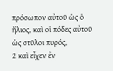πρόσωπον αὐτοῦ ὡς ὁ ἥλιος, καὶ οἱ πόδες αὐτοῦ ὡς στῦλοι πυρός,
2 καὶ εἶχεν ἐν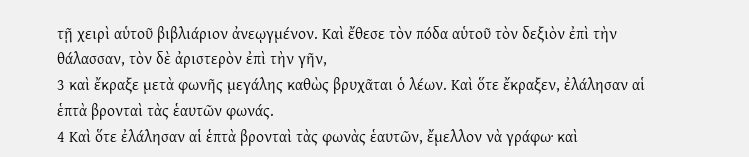τῇ χειρὶ αὑτοῦ βιβλιάριον ἀνεῳγμένον. Καὶ ἔθεσε τὸν πόδα αὑτοῦ τὸν δεξιὸν ἐπὶ τὴν θάλασσαν, τὸν δὲ ἀριστερὸν ἐπὶ τὴν γῆν,
3 καὶ ἔκραξε μετὰ φωνῆς μεγάλης καθὼς βρυχᾶται ὁ λέων. Καὶ ὅτε ἔκραξεν, ἐλάλησαν αἱ ἑπτὰ βρονταὶ τὰς ἑαυτῶν φωνάς.
4 Καὶ ὅτε ἐλάλησαν αἱ ἑπτὰ βρονταὶ τὰς φωνὰς ἑαυτῶν, ἔμελλον νὰ γράφω· καὶ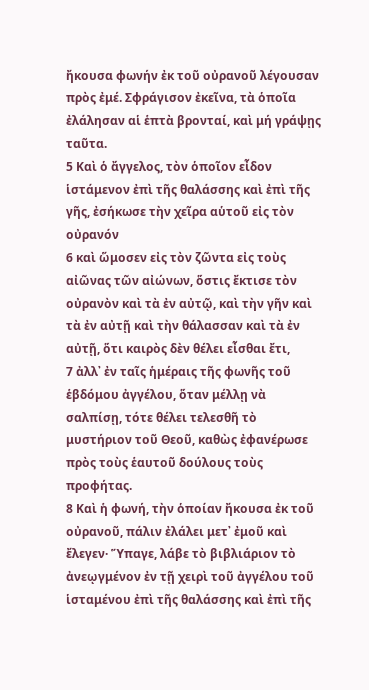ἤκουσα φωνήν ἐκ τοῦ οὐρανοῦ λέγουσαν πρὸς ἐμέ. Σφράγισον ἐκεῖνα, τὰ ὁποῖα ἐλάλησαν αἱ ἑπτὰ βρονταί, καὶ μή γράψῃς ταῦτα.
5 Καὶ ὁ ἄγγελος, τὸν ὁποῖον εἶδον ἱστάμενον ἐπὶ τῆς θαλάσσης καὶ ἐπὶ τῆς γῆς, ἐσήκωσε τὴν χεῖρα αὑτοῦ εἰς τὸν οὐρανόν
6 καὶ ὥμοσεν εἰς τὸν ζῶντα εἰς τοὺς αἰῶνας τῶν αἰώνων, ὅστις ἔκτισε τὸν οὐρανὸν καὶ τὰ ἐν αὐτῷ, καὶ τὴν γῆν καὶ τὰ ἐν αὐτῇ καὶ τὴν θάλασσαν καὶ τὰ ἐν αὐτῇ, ὅτι καιρὸς δὲν θέλει εἶσθαι ἔτι,
7 ἀλλ᾿ ἐν ταῖς ἡμέραις τῆς φωνῆς τοῦ ἑβδόμου ἀγγέλου, ὅταν μέλλῃ νὰ σαλπίσῃ, τότε θέλει τελεσθῆ τὸ μυστήριον τοῦ Θεοῦ, καθὼς ἐφανέρωσε πρὸς τοὺς ἑαυτοῦ δούλους τοὺς προφήτας.
8 Καὶ ἡ φωνή, τὴν ὁποίαν ἤκουσα ἐκ τοῦ οὐρανοῦ, πάλιν ἐλάλει μετ᾿ ἐμοῦ καὶ ἔλεγεν· Ὕπαγε, λάβε τὸ βιβλιάριον τὸ ἀνεῳγμένον ἐν τῇ χειρὶ τοῦ ἀγγέλου τοῦ ἱσταμένου ἐπὶ τῆς θαλάσσης καὶ ἐπὶ τῆς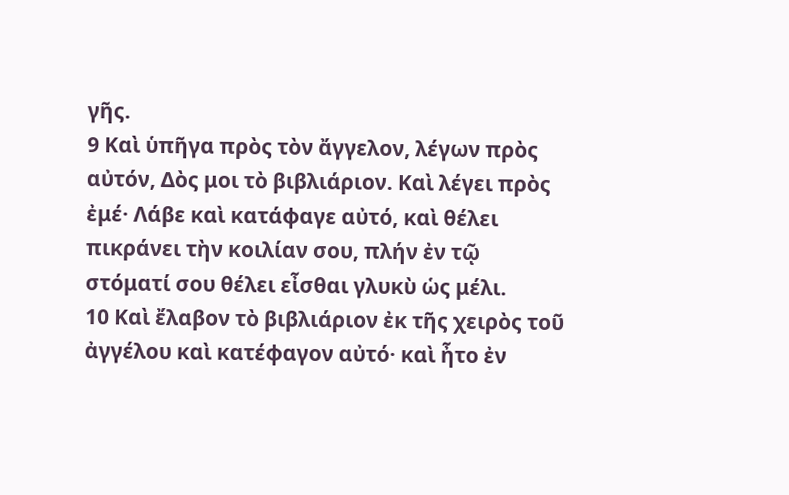γῆς.
9 Καὶ ὑπῆγα πρὸς τὸν ἄγγελον, λέγων πρὸς αὐτόν, Δὸς μοι τὸ βιβλιάριον. Καὶ λέγει πρὸς ἐμέ· Λάβε καὶ κατάφαγε αὐτό, καὶ θέλει πικράνει τὴν κοιλίαν σου, πλήν ἐν τῷ στόματί σου θέλει εἶσθαι γλυκὺ ὡς μέλι.
10 Καὶ ἔλαβον τὸ βιβλιάριον ἐκ τῆς χειρὸς τοῦ ἀγγέλου καὶ κατέφαγον αὐτό· καὶ ἦτο ἐν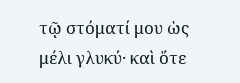τῷ στόματί μου ὡς μέλι γλυκύ· καὶ ὅτε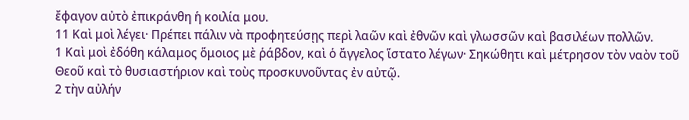ἔφαγον αὐτὸ ἐπικράνθη ἡ κοιλία μου.
11 Καὶ μοὶ λέγει· Πρέπει πάλιν νὰ προφητεύσῃς περὶ λαῶν καὶ ἐθνῶν καὶ γλωσσῶν καὶ βασιλέων πολλῶν.
1 Καὶ μοὶ ἐδόθη κάλαμος ὅμοιος μὲ ῥάβδον, καὶ ὁ ἄγγελος ἵστατο λέγων· Σηκώθητι καὶ μέτρησον τὸν ναὸν τοῦ Θεοῦ καὶ τὸ θυσιαστήριον καὶ τοὺς προσκυνοῦντας ἐν αὐτῷ.
2 τὴν αὐλήν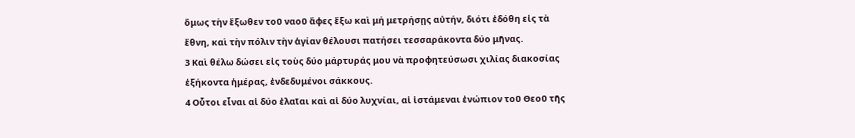ὅμως τὴν ἔξωθεν τοῦ ναοῦ ἄφες ἔξω καὶ μή μετρήσῃς αὐτήν, διότι ἐδόθη εἰς τὰ ἔθνη, καὶ τὴν πόλιν τὴν ἁγίαν θέλουσι πατήσει τεσσαράκοντα δύο μῆνας.
3 Καὶ θέλω δώσει εἰς τοὺς δύο μάρτυράς μου νὰ προφητεύσωσι χιλίας διακοσίας ἑξήκοντα ἡμέρας, ἐνδεδυμένοι σάκκους.
4 Οὗτοι εἶναι αἱ δύο ἐλαῖαι καὶ αἱ δύο λυχνίαι, αἱ ἱστάμεναι ἐνώπιον τοῦ Θεοῦ τῆς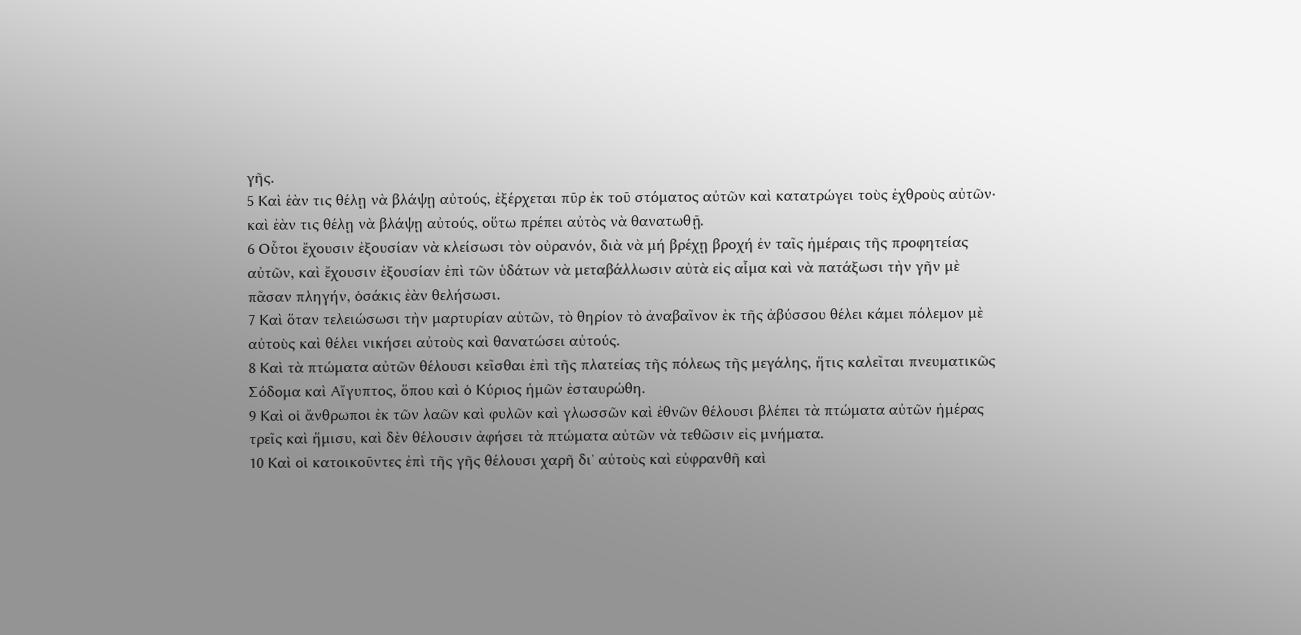γῆς.
5 Καὶ ἐὰν τις θέλῃ νὰ βλάψῃ αὐτούς, ἐξέρχεται πῦρ ἐκ τοῦ στόματος αὐτῶν καὶ κατατρώγει τοὺς ἐχθροὺς αὐτῶν· καὶ ἐὰν τις θέλῃ νὰ βλάψῃ αὐτούς, οὕτω πρέπει αὐτὸς νὰ θανατωθῇ.
6 Οὗτοι ἔχουσιν ἐξουσίαν νὰ κλείσωσι τὸν οὐρανόν, διὰ νὰ μή βρέχῃ βροχή ἐν ταῖς ἡμέραις τῆς προφητείας αὐτῶν, καὶ ἔχουσιν ἐξουσίαν ἐπὶ τῶν ὑδάτων νὰ μεταβάλλωσιν αὐτὰ εἰς αἷμα καὶ νὰ πατάξωσι τὴν γῆν μὲ πᾶσαν πληγήν, ὁσάκις ἐὰν θελήσωσι.
7 Καὶ ὅταν τελειώσωσι τὴν μαρτυρίαν αὑτῶν, τὸ θηρίον τὸ ἀναβαῖνον ἐκ τῆς ἀβύσσου θέλει κάμει πόλεμον μὲ αὐτοὺς καὶ θέλει νικήσει αὐτοὺς καὶ θανατώσει αὐτούς.
8 Καὶ τὰ πτώματα αὐτῶν θέλουσι κεῖσθαι ἐπὶ τῆς πλατείας τῆς πόλεως τῆς μεγάλης, ἥτις καλεῖται πνευματικῶς Σόδομα καὶ Αἴγυπτος, ὅπου καὶ ὁ Κύριος ἡμῶν ἐσταυρώθη.
9 Καὶ οἱ ἄνθρωποι ἐκ τῶν λαῶν καὶ φυλῶν καὶ γλωσσῶν καὶ ἐθνῶν θέλουσι βλέπει τὰ πτώματα αὐτῶν ἡμέρας τρεῖς καὶ ἥμισυ, καὶ δὲν θέλουσιν ἀφήσει τὰ πτώματα αὐτῶν νὰ τεθῶσιν εἰς μνήματα.
10 Καὶ οἱ κατοικοῦντες ἐπὶ τῆς γῆς θέλουσι χαρῆ δι᾿ αὐτοὺς καὶ εὐφρανθῆ καὶ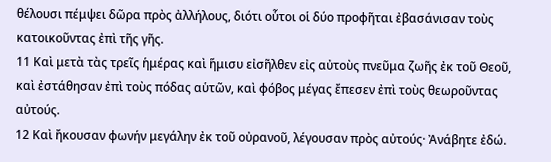θέλουσι πέμψει δῶρα πρὸς ἀλλήλους, διότι οὗτοι οἱ δύο προφῆται ἐβασάνισαν τοὺς κατοικοῦντας ἐπὶ τῆς γῆς.
11 Καὶ μετὰ τὰς τρεῖς ἡμέρας καὶ ἥμισυ εἰσῆλθεν εἰς αὐτοὺς πνεῦμα ζωῆς ἐκ τοῦ Θεοῦ, καὶ ἐστάθησαν ἐπὶ τοὺς πόδας αὑτῶν, καὶ φόβος μέγας ἔπεσεν ἐπὶ τοὺς θεωροῦντας αὐτούς.
12 Καὶ ἤκουσαν φωνήν μεγάλην ἐκ τοῦ οὐρανοῦ, λέγουσαν πρὸς αὐτούς· Ἀνάβητε ἐδώ.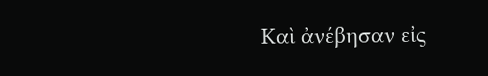Καὶ ἀνέβησαν εἰς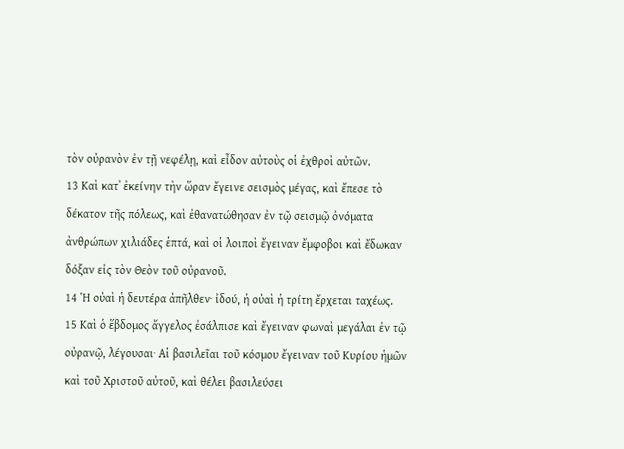τὸν οὐρανὸν ἐν τῇ νεφέλῃ, καὶ εἶδον αὐτοὺς οἱ ἐχθροὶ αὐτῶν.
13 Καὶ κατ᾿ ἐκείνην τὴν ὥραν ἔγεινε σεισμὸς μέγας, καὶ ἔπεσε τὸ δέκατον τῆς πόλεως, καὶ ἐθανατώθησαν ἐν τῷ σεισμῷ ὀνόματα ἀνθρώπων χιλιάδες ἑπτά, καὶ οἱ λοιποὶ ἔγειναν ἔμφοβοι καὶ ἔδωκαν δόξαν εἰς τὸν Θεὸν τοῦ οὐρανοῦ.
14 Ἡ οὐαὶ ἡ δευτέρα ἀπῆλθεν· ἰδού, ἡ οὐαὶ ἡ τρίτη ἔρχεται ταχέως.
15 Καὶ ὁ ἕβδομος ἄγγελος ἐσάλπισε καὶ ἔγειναν φωναὶ μεγάλαι ἐν τῷ οὐρανῷ, λέγουσαι· Αἱ βασιλεῖαι τοῦ κόσμου ἔγειναν τοῦ Κυρίου ἡμῶν καὶ τοῦ Χριστοῦ αὐτοῦ, καὶ θέλει βασιλεύσει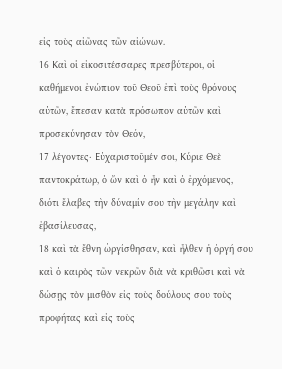εἰς τοὺς αἰῶνας τῶν αἰώνων.
16 Καὶ οἱ εἰκοσιτέσσαρες πρεσβύτεροι, οἱ καθήμενοι ἐνώπιον τοῦ Θεοῦ ἐπὶ τοὺς θρόνους αὑτῶν, ἔπεσαν κατὰ πρόσωπον αὑτῶν καὶ προσεκύνησαν τὸν Θεόν,
17 λέγοντες· Εὐχαριστοῦμέν σοι, Κύριε Θεὲ παντοκράτωρ, ὁ ὤν καὶ ὁ ἦν καὶ ὁ ἐρχόμενος, διότι ἔλαβες τὴν δύναμίν σου τὴν μεγάλην καὶ ἐβασίλευσας,
18 καὶ τὰ ἔθνη ὠργίσθησαν, καὶ ἦλθεν ἡ ὀργή σου καὶ ὁ καιρὸς τῶν νεκρῶν διὰ νὰ κριθῶσι καὶ νὰ δώσῃς τὸν μισθὸν εἰς τοὺς δούλους σου τοὺς προφήτας καὶ εἰς τοὺς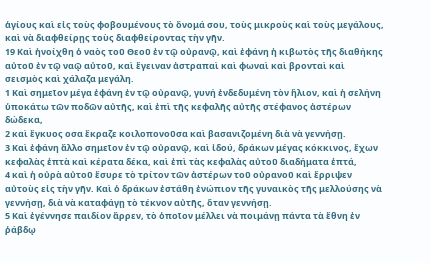ἁγίους καὶ εἰς τοὺς φοβουμένους τὸ ὄνομά σου, τοὺς μικροὺς καὶ τοὺς μεγάλους, καὶ νὰ διαφθείρῃς τοὺς διαφθείροντας τὴν γῆν.
19 Καὶ ἠνοίχθη ὁ ναὸς τοῦ Θεοῦ ἐν τῷ οὐρανῷ, καὶ ἐφάνη ἡ κιβωτὸς τῆς διαθήκης αὐτοῦ ἐν τῷ ναῷ αὐτοῦ, καὶ ἔγειναν ἀστραπαὶ καὶ φωναὶ καὶ βρονταὶ καὶ σεισμὸς καὶ χάλαζα μεγάλη.
1 Καὶ σημεῖον μέγα ἐφάνη ἐν τῷ οὐρανῷ, γυνή ἐνδεδυμένη τὸν ἥλιον, καὶ ἡ σελήνη ὑποκάτω τῶν ποδῶν αὐτῆς, καὶ ἐπὶ τῆς κεφαλῆς αὐτῆς στέφανος ἀστέρων δώδεκα,
2 καὶ ἔγκυος οσα ἔκραζε κοιλοπονοῦσα καὶ βασανιζομένη διὰ νὰ γεννήσῃ.
3 Καὶ ἐφάνη ἄλλο σημεῖον ἐν τῷ οὐρανῷ, καὶ ἰδού, δράκων μέγας κόκκινος, ἔχων κεφαλὰς ἑπτὰ καὶ κέρατα δέκα, καὶ ἐπὶ τὰς κεφαλὰς αὐτοῦ διαδήματα ἑπτά,
4 καὶ ἡ οὐρὰ αὐτοῦ ἔσυρε τὸ τρίτον τῶν ἀστέρων τοῦ οὐρανοῦ καὶ ἔρριψεν αὐτοὺς εἰς τὴν γῆν. Καὶ ὁ δράκων ἐστάθη ἐνώπιον τῆς γυναικὸς τῆς μελλούσης νὰ γεννήσῃ, διὰ νὰ καταφάγῃ τὸ τέκνον αὐτῆς, ὅταν γεννήσῃ.
5 Καὶ ἐγέννησε παιδίον ἄρρεν, τὸ ὁποῖον μέλλει νὰ ποιμάνῃ πάντα τὰ ἔθνη ἐν ῥάβδῳ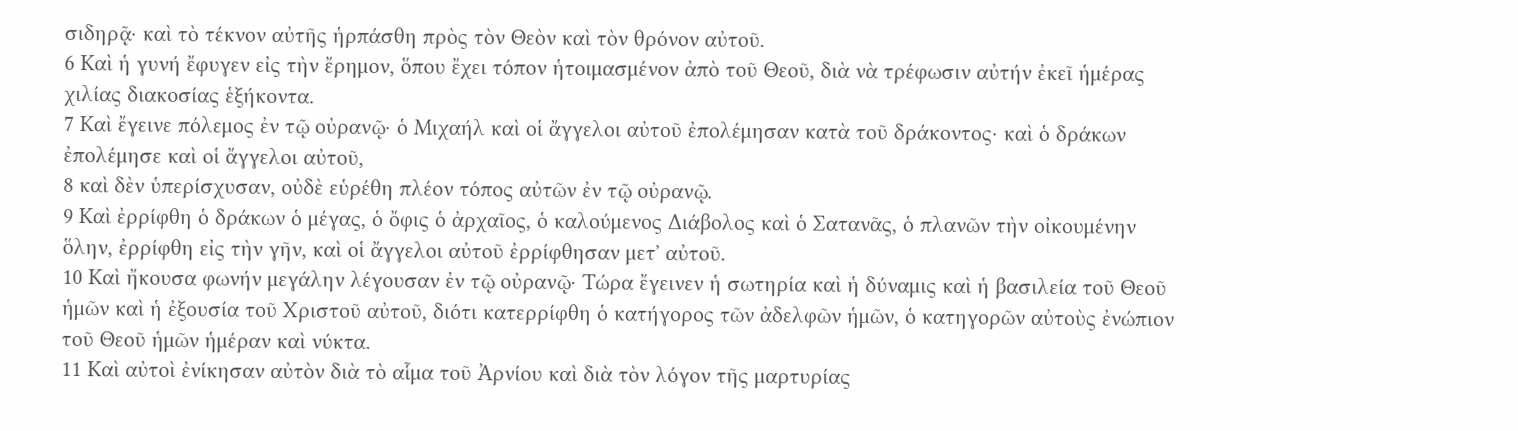σιδηρᾷ· καὶ τὸ τέκνον αὐτῆς ἡρπάσθη πρὸς τὸν Θεὸν καὶ τὸν θρόνον αὐτοῦ.
6 Καὶ ἡ γυνή ἔφυγεν εἰς τὴν ἔρημον, ὅπου ἔχει τόπον ἡτοιμασμένον ἀπὸ τοῦ Θεοῦ, διὰ νὰ τρέφωσιν αὐτήν ἐκεῖ ἡμέρας χιλίας διακοσίας ἑξήκοντα.
7 Καὶ ἔγεινε πόλεμος ἐν τῷ οὐρανῷ· ὁ Μιχαήλ καὶ οἱ ἄγγελοι αὐτοῦ ἐπολέμησαν κατὰ τοῦ δράκοντος· καὶ ὁ δράκων ἐπολέμησε καὶ οἱ ἄγγελοι αὐτοῦ,
8 καὶ δὲν ὑπερίσχυσαν, οὐδὲ εὑρέθη πλέον τόπος αὐτῶν ἐν τῷ οὐρανῷ.
9 Καὶ ἐρρίφθη ὁ δράκων ὁ μέγας, ὁ ὄφις ὁ ἀρχαῖος, ὁ καλούμενος Διάβολος καὶ ὁ Σατανᾶς, ὁ πλανῶν τὴν οἰκουμένην ὅλην, ἐρρίφθη εἰς τὴν γῆν, καὶ οἱ ἄγγελοι αὐτοῦ ἐρρίφθησαν μετ᾿ αὐτοῦ.
10 Καὶ ἤκουσα φωνήν μεγάλην λέγουσαν ἐν τῷ οὐρανῷ· Τώρα ἔγεινεν ἡ σωτηρία καὶ ἡ δύναμις καὶ ἡ βασιλεία τοῦ Θεοῦ ἡμῶν καὶ ἡ ἐξουσία τοῦ Χριστοῦ αὐτοῦ, διότι κατερρίφθη ὁ κατήγορος τῶν ἀδελφῶν ἡμῶν, ὁ κατηγορῶν αὐτοὺς ἐνώπιον τοῦ Θεοῦ ἡμῶν ἡμέραν καὶ νύκτα.
11 Καὶ αὐτοὶ ἐνίκησαν αὐτὸν διὰ τὸ αἷμα τοῦ Ἀρνίου καὶ διὰ τὸν λόγον τῆς μαρτυρίας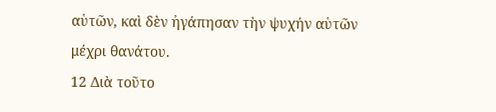αὑτῶν, καὶ δὲν ἠγάπησαν τὴν ψυχήν αὑτῶν μέχρι θανάτου.
12 Διὰ τοῦτο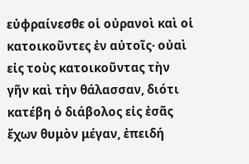εὐφραίνεσθε οἱ οὐρανοὶ καὶ οἱ κατοικοῦντες ἐν αὐτοῖς· οὐαὶ εἰς τοὺς κατοικοῦντας τὴν γῆν καὶ τὴν θάλασσαν, διότι κατέβη ὁ διάβολος εἰς ἐσᾶς ἔχων θυμὸν μέγαν, ἐπειδή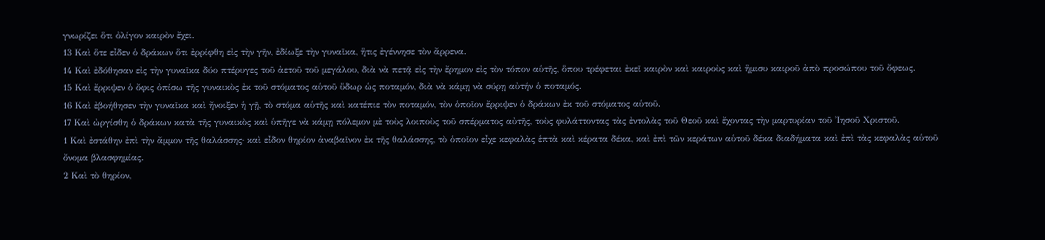γνωρίζει ὅτι ὀλίγον καιρὸν ἔχει.
13 Καὶ ὅτε εἶδεν ὁ δράκων ὅτι ἐρρίφθη εἰς τὴν γῆν, ἐδίωξε τὴν γυναῖκα, ἥτις ἐγέννησε τὸν ἄρρενα.
14 Καὶ ἐδόθησαν εἰς τὴν γυναῖκα δύο πτέρυγες τοῦ ἀετοῦ τοῦ μεγάλου, διὰ νὰ πετᾷ εἰς τὴν ἔρημον εἰς τὸν τόπον αὑτῆς, ὅπου τρέφεται ἐκεῖ καιρὸν καὶ καιροὺς καὶ ἥμισυ καιροῦ ἀπὸ προσώπου τοῦ ὄφεως.
15 Καὶ ἔρριψεν ὁ ὄφις ὀπίσω τῆς γυναικὸς ἐκ τοῦ στόματος αὑτοῦ ὕδωρ ὡς ποταμόν, διὰ νὰ κάμῃ νὰ σύρῃ αὐτήν ὁ ποταμός.
16 Καὶ ἐβοήθησεν τὴν γυναῖκα καὶ ἤνοιξεν ἡ γῇ, τὸ στόμα αὑτῆς καὶ κατέπιε τὸν ποταμόν, τὸν ὁποῖον ἔρριψεν ὁ δράκων ἐκ τοῦ στόματος αὑτοῦ.
17 Καὶ ὠργίσθη ὁ δράκων κατὰ τῆς γυναικὸς καὶ ὑπῆγε νὰ κάμῃ πόλεμον μὲ τοὺς λοιποὺς τοῦ σπέρματος αὐτῆς, τοὺς φυλάττοντας τὰς ἐντολὰς τοῦ Θεοῦ καὶ ἔχοντας τὴν μαρτυρίαν τοῦ Ἰησοῦ Χριστοῦ.
1 Καὶ ἐστάθην ἐπὶ τὴν ἄμμον τῆς θαλάσσης· καὶ εἶδον θηρίον ἀναβαῖνον ἐκ τῆς θαλάσσης, τὸ ὁποῖον εἶχε κεφαλὰς ἑπτὰ καὶ κέρατα δέκα, καὶ ἐπὶ τῶν κεράτων αὑτοῦ δέκα διαδήματα καὶ ἐπὶ τὰς κεφαλὰς αὑτοῦ ὄνομα βλασφημίας.
2 Καὶ τὸ θηρίον,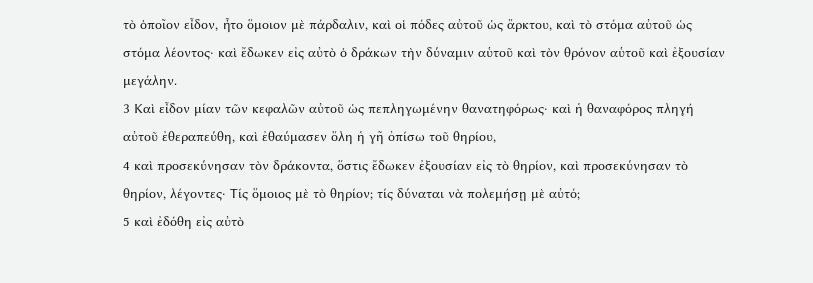τὸ ὁποῖον εἶδον, ἦτο ὅμοιον μὲ πάρδαλιν, καὶ οἱ πόδες αὐτοῦ ὡς ἄρκτου, καὶ τὸ στόμα αὐτοῦ ὡς στόμα λέοντος· καὶ ἔδωκεν εἰς αὐτὸ ὁ δράκων τὴν δύναμιν αὑτοῦ καὶ τὸν θρόνον αὑτοῦ καὶ ἐξουσίαν μεγάλην.
3 Καὶ εἶδον μίαν τῶν κεφαλῶν αὐτοῦ ὡς πεπληγωμένην θανατηφόρως· καὶ ἡ θαναφόρος πληγή αὐτοῦ ἐθεραπεύθη, καὶ ἐθαύμασεν ὅλη ἡ γῆ ὀπίσω τοῦ θηρίου,
4 καὶ προσεκύνησαν τὸν δράκοντα, ὅστις ἔδωκεν ἐξουσίαν εἰς τὸ θηρίον, καὶ προσεκύνησαν τὸ θηρίον, λέγοντες· Τίς ὅμοιος μὲ τὸ θηρίον; τίς δύναται νὰ πολεμήσῃ μὲ αὐτό;
5 καὶ ἐδόθη εἰς αὐτὸ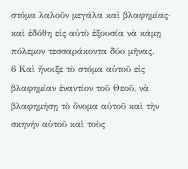στόμα λαλοῦν μεγάλα καὶ βλαφημίας· καὶ ἐδόθη εἰς αὐτὸ ἐξουσία νὰ κάμῃ πόλεμον τεσσαράκοντα δύο μῆνας.
6 Καὶ ἤνοιξε τὸ στόμα αὑτοῦ εἰς βλαφημίαν ἐναντίον τοῦ Θεοῦ, νὰ βλαφημήσῃ τὸ ὄνομα αὐτοῦ καὶ τὴν σκηνήν αὐτοῦ καὶ τοὺς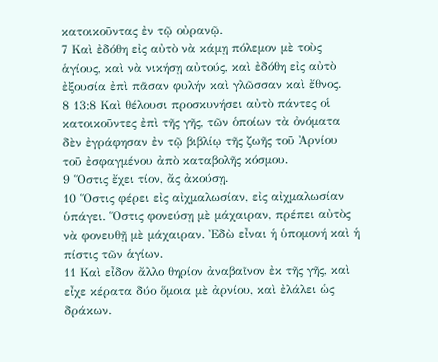κατοικοῦντας ἐν τῷ οὐρανῷ.
7 Καὶ ἐδόθη εἰς αὐτὸ νὰ κάμῃ πόλεμον μὲ τοὺς ἁγίους, καὶ νὰ νικήσῃ αὐτούς, καὶ ἐδόθη εἰς αὐτὸ ἐξουσία ἐπὶ πᾶσαν φυλήν καὶ γλῶσσαν καὶ ἔθνος.
8 13:8 Καὶ θέλουσι προσκυνήσει αὐτὸ πάντες οἱ κατοικοῦντες ἐπὶ τῆς γῆς, τῶν ὁποίων τὰ ὀνόματα δὲν ἐγράφησαν ἐν τῷ βιβλίῳ τῆς ζωῆς τοῦ Ἀρνίου τοῦ ἐσφαγμένου ἀπὸ καταβολῆς κόσμου.
9 Ὅστις ἔχει τίον, ἄς ἀκούσῃ.
10 Ὅστις φέρει εἰς αἰχμαλωσίαν, εἰς αἰχμαλωσίαν ὑπάγει. Ὅστις φονεύσῃ μὲ μάχαιραν, πρέπει αὐτὸς νὰ φονευθῇ μὲ μάχαιραν. Ἐδὼ εἶναι ἡ ὑπομονή καὶ ἡ πίστις τῶν ἁγίων.
11 Καὶ εἶδον ἄλλο θηρίον ἀναβαῖνον ἐκ τῆς γῆς, καὶ εἶχε κέρατα δύο ὅμοια μὲ ἀρνίου, καὶ ἐλάλει ὡς δράκων.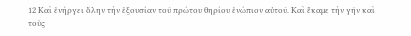12 Καὶ ἐνήργει ὅλην τὴν ἐξουσίαν τοῦ πρώτου θηρίου ἐνώπιον αὐτοῦ. Καὶ ἔκαμε τὴν γῆν καὶ τοὺς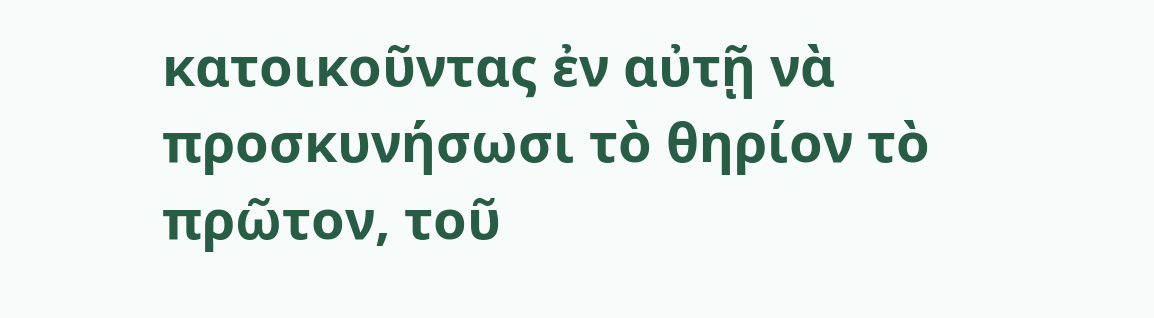κατοικοῦντας ἐν αὐτῇ νὰ προσκυνήσωσι τὸ θηρίον τὸ πρῶτον, τοῦ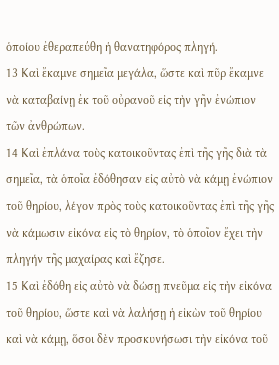ὁποίου ἐθεραπεύθη ἡ θανατηφόρος πληγή.
13 Καὶ ἔκαμνε σημεῖα μεγάλα, ὥστε καὶ πῦρ ἔκαμνε νὰ καταβαίνῃ ἐκ τοῦ οὐρανοῦ εἰς τὴν γῆν ἐνώπιον τῶν ἀνθρώπων.
14 Καὶ ἐπλάνα τοὺς κατοικοῦντας ἐπὶ τῆς γῆς διὰ τὰ σημεῖα, τὰ ὁποῖα ἐδόθησαν εἰς αὐτὸ νὰ κάμῃ ἐνώπιον τοῦ θηρίου, λέγον πρὸς τοὺς κατοικοῦντας ἐπὶ τῆς γῆς νὰ κάμωσιν εἰκόνα εἰς τὸ θηρίον, τὸ ὁποῖον ἔχει τὴν πληγήν τῆς μαχαίρας καὶ ἔζησε.
15 Καὶ ἐδόθη εἰς αὐτὸ νὰ δώσῃ πνεῦμα εἰς τὴν εἰκόνα τοῦ θηρίου, ὥστε καὶ νὰ λαλήσῃ ἡ εἰκὼν τοῦ θηρίου καὶ νὰ κάμῃ, ὅσοι δὲν προσκυνήσωσι τὴν εἰκόνα τοῦ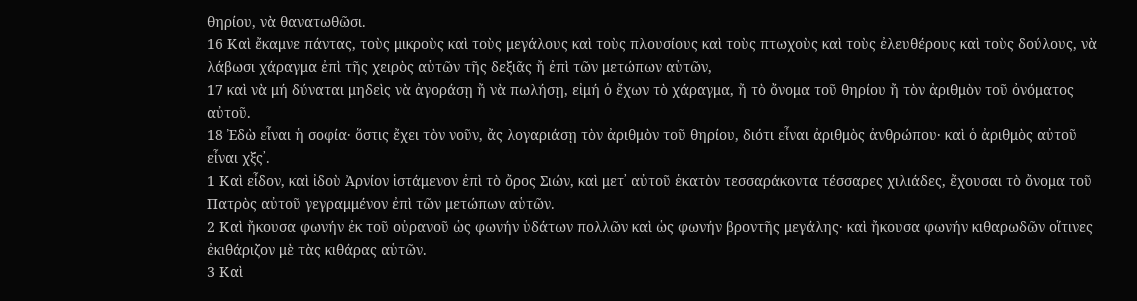θηρίου, νὰ θανατωθῶσι.
16 Καὶ ἔκαμνε πάντας, τοὺς μικροὺς καὶ τοὺς μεγάλους καὶ τοὺς πλουσίους καὶ τοὺς πτωχοὺς καὶ τοὺς ἐλευθέρους καὶ τοὺς δούλους, νὰ λάβωσι χάραγμα ἐπὶ τῆς χειρὸς αὑτῶν τῆς δεξιᾶς ἤ ἐπὶ τῶν μετώπων αὑτῶν,
17 καὶ νὰ μή δύναται μηδεὶς νὰ ἀγοράσῃ ἤ νὰ πωλήσῃ, εἰμή ὁ ἔχων τὸ χάραγμα, ἤ τὸ ὄνομα τοῦ θηρίου ἤ τὸν ἀριθμὸν τοῦ ὀνόματος αὐτοῦ.
18 Ἐδὼ εἶναι ἡ σοφία· ὅστις ἔχει τὸν νοῦν, ἄς λογαριάσῃ τὸν ἀριθμὸν τοῦ θηρίου, διότι εἶναι ἀριθμὸς ἀνθρώπου· καὶ ὁ ἀριθμὸς αὐτοῦ εἶναι χξς᾿.
1 Καὶ εἶδον, καὶ ἰδοὺ Ἀρνίον ἱστάμενον ἐπὶ τὸ ὄρος Σιών, καὶ μετ᾿ αὐτοῦ ἑκατὸν τεσσαράκοντα τέσσαρες χιλιάδες, ἔχουσαι τὸ ὄνομα τοῦ Πατρὸς αὐτοῦ γεγραμμένον ἐπὶ τῶν μετώπων αὑτῶν.
2 Καὶ ἤκουσα φωνήν ἐκ τοῦ οὐρανοῦ ὡς φωνήν ὑδάτων πολλῶν καὶ ὡς φωνήν βροντῆς μεγάλης· καὶ ἤκουσα φωνήν κιθαρωδῶν οἵτινες ἐκιθάριζον μὲ τὰς κιθάρας αὑτῶν.
3 Καὶ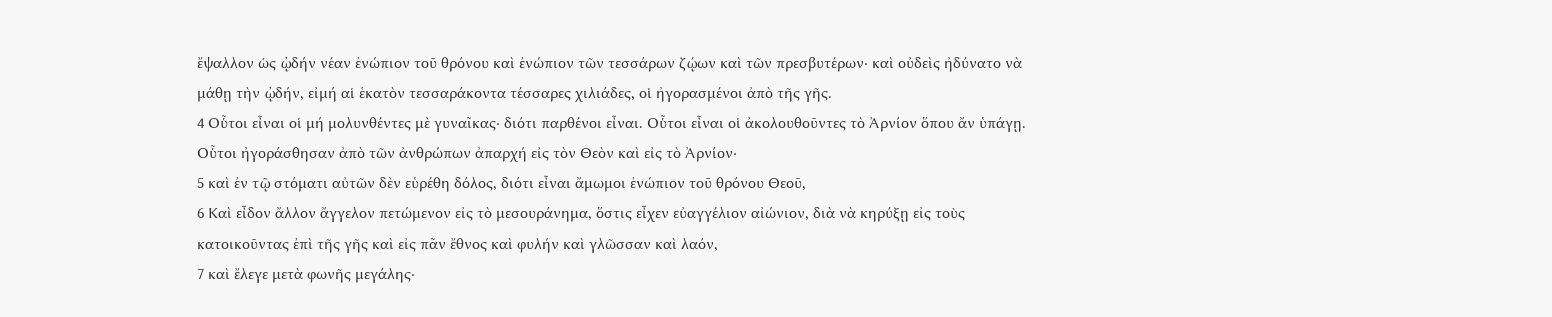ἔψαλλον ὡς ᾠδήν νέαν ἐνώπιον τοῦ θρόνου καὶ ἐνώπιον τῶν τεσσάρων ζῴων καὶ τῶν πρεσβυτέρων· καὶ οὐδεὶς ἠδύνατο νὰ μάθῃ τὴν ᾠδήν, εἰμή αἱ ἑκατὸν τεσσαράκοντα τέσσαρες χιλιάδες, οἱ ἠγορασμένοι ἀπὸ τῆς γῆς.
4 Οὗτοι εἶναι οἱ μή μολυνθέντες μὲ γυναῖκας· διότι παρθένοι εἶναι. Οὗτοι εἶναι οἱ ἀκολουθοῦντες τὸ Ἀρνίον ὅπου ἄν ὑπάγῃ. Οὗτοι ἠγοράσθησαν ἀπὸ τῶν ἀνθρώπων ἀπαρχή εἰς τὸν Θεὸν καὶ εἰς τὸ Ἀρνίον·
5 καὶ ἐν τῷ στόματι αὐτῶν δὲν εὑρέθη δόλος, διότι εἶναι ἄμωμοι ἐνώπιον τοῦ θρόνου Θεοῦ,
6 Καὶ εἶδον ἄλλον ἄγγελον πετώμενον εἰς τὸ μεσουράνημα, ὅστις εἶχεν εὐαγγέλιον αἰώνιον, διὰ νὰ κηρύξῃ εἰς τοὺς κατοικοῦντας ἐπὶ τῆς γῆς καὶ εἰς πᾶν ἔθνος καὶ φυλήν καὶ γλῶσσαν καὶ λαόν,
7 καὶ ἔλεγε μετὰ φωνῆς μεγάλης·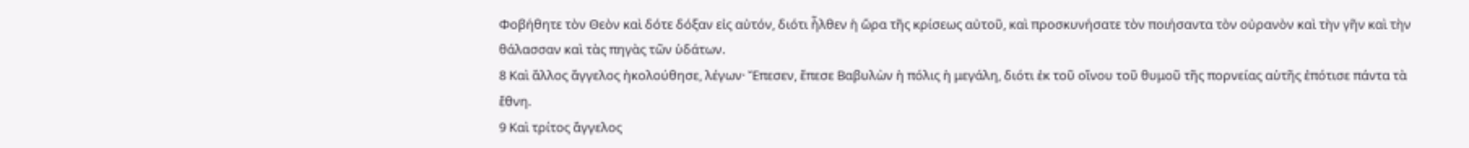Φοβήθητε τὸν Θεὸν καὶ δότε δόξαν εἰς αὐτόν, διότι ἦλθεν ἡ ὥρα τῆς κρίσεως αὐτοῦ, καὶ προσκυνήσατε τὸν ποιήσαντα τὸν οὐρανὸν καὶ τὴν γῆν καὶ τὴν θάλασσαν καὶ τὰς πηγὰς τῶν ὑδάτων.
8 Καὶ ἄλλος ἄγγελος ἠκολούθησε, λέγων· Ἔπεσεν, ἔπεσε Βαβυλὼν ἡ πόλις ἡ μεγάλη, διότι ἐκ τοῦ οἴνου τοῦ θυμοῦ τῆς πορνείας αὑτῆς ἐπότισε πάντα τὰ ἔθνη.
9 Καὶ τρίτος ἄγγελος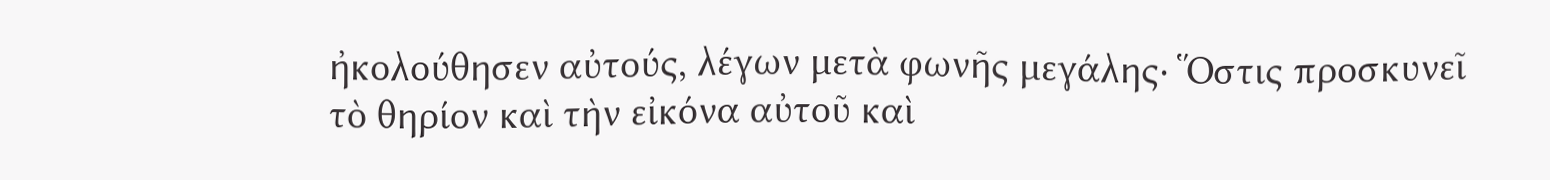ἠκολούθησεν αὐτούς, λέγων μετὰ φωνῆς μεγάλης· Ὅστις προσκυνεῖ τὸ θηρίον καὶ τὴν εἰκόνα αὐτοῦ καὶ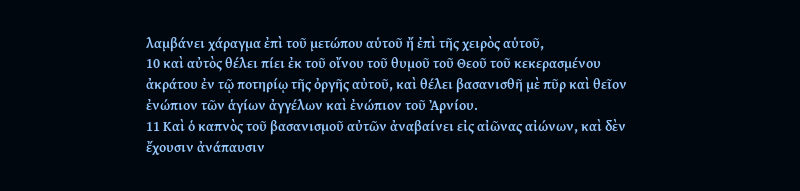λαμβάνει χάραγμα ἐπὶ τοῦ μετώπου αὑτοῦ ἤ ἐπὶ τῆς χειρὸς αὑτοῦ,
10 καὶ αὐτὸς θέλει πίει ἐκ τοῦ οἴνου τοῦ θυμοῦ τοῦ Θεοῦ τοῦ κεκερασμένου ἀκράτου ἐν τῷ ποτηρίῳ τῆς ὀργῆς αὐτοῦ, καὶ θέλει βασανισθῆ μὲ πῦρ καὶ θεῖον ἐνώπιον τῶν ἁγίων ἀγγέλων καὶ ἐνώπιον τοῦ Ἀρνίου.
11 Καὶ ὁ καπνὸς τοῦ βασανισμοῦ αὐτῶν ἀναβαίνει εἰς αἰῶνας αἰώνων, καὶ δὲν ἔχουσιν ἀνάπαυσιν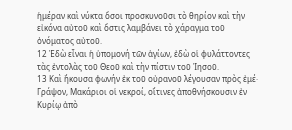ἡμέραν καὶ νύκτα ὅσοι προσκυνοῦσι τὸ θηρίον καὶ τὴν εἰκόνα αὐτοῦ καὶ ὅστις λαμβάνει τὸ χάραγμα τοῦ ὀνόματος αὐτοῦ.
12 Ἐδὼ εἶναι ἡ ὑπομονή τῶν ἁγίων, ἐδὼ οἱ φυλάττοντες τὰς ἐντολὰς τοῦ Θεοῦ καὶ τὴν πίστιν τοῦ Ἰησοῦ.
13 Καὶ ἤκουσα φωνήν ἐκ τοῦ οὐρανοῦ λέγουσαν πρὸς ἐμέ· Γράψον, Μακάριοι οἱ νεκροί, οἵτινες ἀποθνήσκουσιν ἐν Κυρίῳ ἀπὸ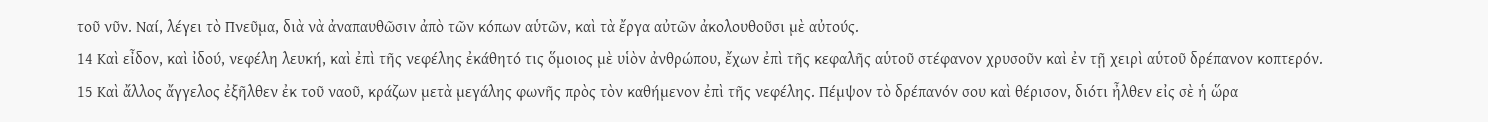τοῦ νῦν. Ναί, λέγει τὸ Πνεῦμα, διὰ νὰ ἀναπαυθῶσιν ἀπὸ τῶν κόπων αὑτῶν, καὶ τὰ ἔργα αὐτῶν ἀκολουθοῦσι μὲ αὐτούς.
14 Καὶ εἶδον, καὶ ἰδού, νεφέλη λευκή, καὶ ἐπὶ τῆς νεφέλης ἐκάθητό τις ὅμοιος μὲ υἱὸν ἀνθρώπου, ἔχων ἐπὶ τῆς κεφαλῆς αὑτοῦ στέφανον χρυσοῦν καὶ ἐν τῇ χειρὶ αὑτοῦ δρέπανον κοπτερόν.
15 Καὶ ἄλλος ἄγγελος ἐξῆλθεν ἐκ τοῦ ναοῦ, κράζων μετὰ μεγάλης φωνῆς πρὸς τὸν καθήμενον ἐπὶ τῆς νεφέλης. Πέμψον τὸ δρέπανόν σου καὶ θέρισον, διότι ἦλθεν εἰς σὲ ἡ ὥρα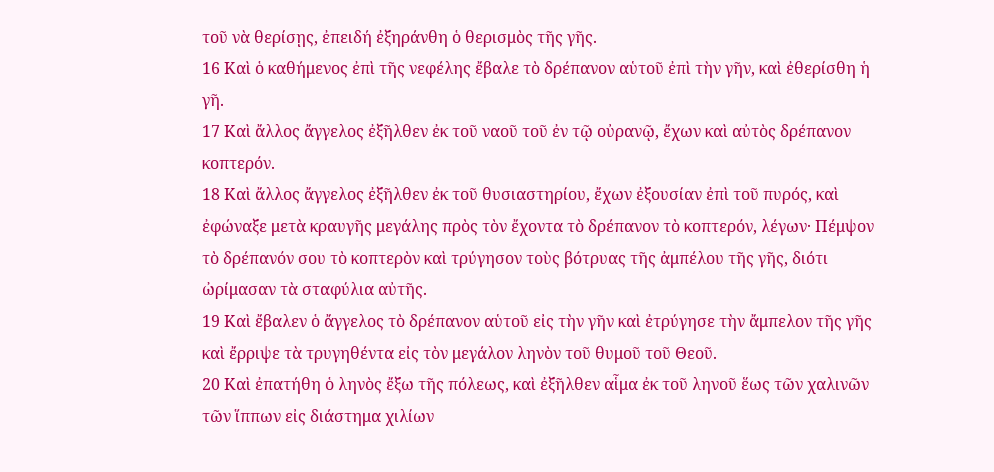τοῦ νὰ θερίσῃς, ἐπειδή ἐξηράνθη ὁ θερισμὸς τῆς γῆς.
16 Καὶ ὁ καθήμενος ἐπὶ τῆς νεφέλης ἔβαλε τὸ δρέπανον αὑτοῦ ἐπὶ τὴν γῆν, καὶ ἐθερίσθη ἡ γῆ.
17 Καὶ ἄλλος ἄγγελος ἐξῆλθεν ἐκ τοῦ ναοῦ τοῦ ἐν τῷ οὐρανῷ, ἔχων καὶ αὐτὸς δρέπανον κοπτερόν.
18 Καὶ ἄλλος ἄγγελος ἐξῆλθεν ἐκ τοῦ θυσιαστηρίου, ἔχων ἐξουσίαν ἐπὶ τοῦ πυρός, καὶ ἐφώναξε μετὰ κραυγῆς μεγάλης πρὸς τὸν ἔχοντα τὸ δρέπανον τὸ κοπτερόν, λέγων· Πέμψον τὸ δρέπανόν σου τὸ κοπτερὸν καὶ τρύγησον τοὺς βότρυας τῆς ἀμπέλου τῆς γῆς, διότι ὠρίμασαν τὰ σταφύλια αὐτῆς.
19 Καὶ ἔβαλεν ὁ ἄγγελος τὸ δρέπανον αὑτοῦ εἰς τὴν γῆν καὶ ἐτρύγησε τὴν ἄμπελον τῆς γῆς καὶ ἔρριψε τὰ τρυγηθέντα εἰς τὸν μεγάλον ληνὸν τοῦ θυμοῦ τοῦ Θεοῦ.
20 Καὶ ἐπατήθη ὁ ληνὸς ἔξω τῆς πόλεως, καὶ ἐξῆλθεν αἷμα ἐκ τοῦ ληνοῦ ἕως τῶν χαλινῶν τῶν ἵππων εἰς διάστημα χιλίων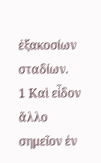ἐξακοσίων σταδίων.
1 Καὶ εἶδον ἄλλο σημεῖον ἐν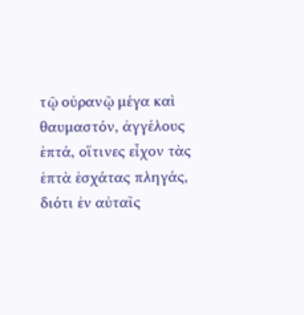τῷ οὐρανῷ μέγα καὶ θαυμαστόν, ἀγγέλους ἑπτά, οἵτινες εἶχον τὰς ἑπτὰ ἐσχάτας πληγάς, διότι ἐν αὐταῖς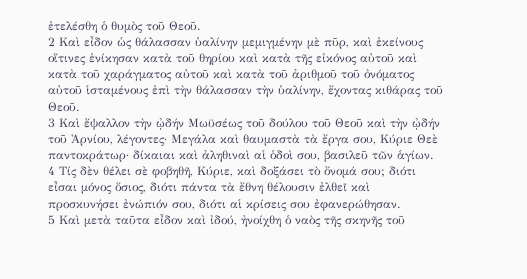ἐτελέσθη ὁ θυμὸς τοῦ Θεοῦ.
2 Καὶ εἶδον ὡς θάλασσαν ὑαλίνην μεμιγμένην μὲ πῦρ, καὶ ἐκείνους οἵτινες ἐνίκησαν κατὰ τοῦ θηρίου καὶ κατὰ τῆς εἰκόνος αὐτοῦ καὶ κατὰ τοῦ χαράγματος αὐτοῦ καὶ κατὰ τοῦ ἀριθμοῦ τοῦ ὀνόματος αὐτοῦ ἱσταμένους ἐπὶ τὴν θάλασσαν τὴν ὑαλίνην, ἔχοντας κιθάρας τοῦ Θεοῦ.
3 Καὶ ἔψαλλον τὴν ᾠδήν Μωϋσέως τοῦ δούλου τοῦ Θεοῦ καὶ τὴν ᾠδήν τοῦ Ἀρνίου, λέγοντες· Μεγάλα καὶ θαυμαστὰ τὰ ἔργα σου, Κύριε Θεὲ παντοκράτωρ· δίκαιαι καὶ ἀληθιναὶ αἱ ὁδοὶ σου, βασιλεῦ τῶν ἁγίων.
4 Τίς δὲν θέλει σὲ φοβηθῆ, Κύριε, καὶ δοξάσει τὸ ὄνομά σου; διότι εἶσαι μόνος ὅσιος, διότι πάντα τὰ ἔθνη θέλουσιν ἐλθεῖ καὶ προσκυνήσει ἐνώπιόν σου, διότι αἱ κρίσεις σου ἐφανερώθησαν.
5 Καὶ μετὰ ταῦτα εἶδον καὶ ἰδού, ἠνοίχθη ὁ ναὸς τῆς σκηνῆς τοῦ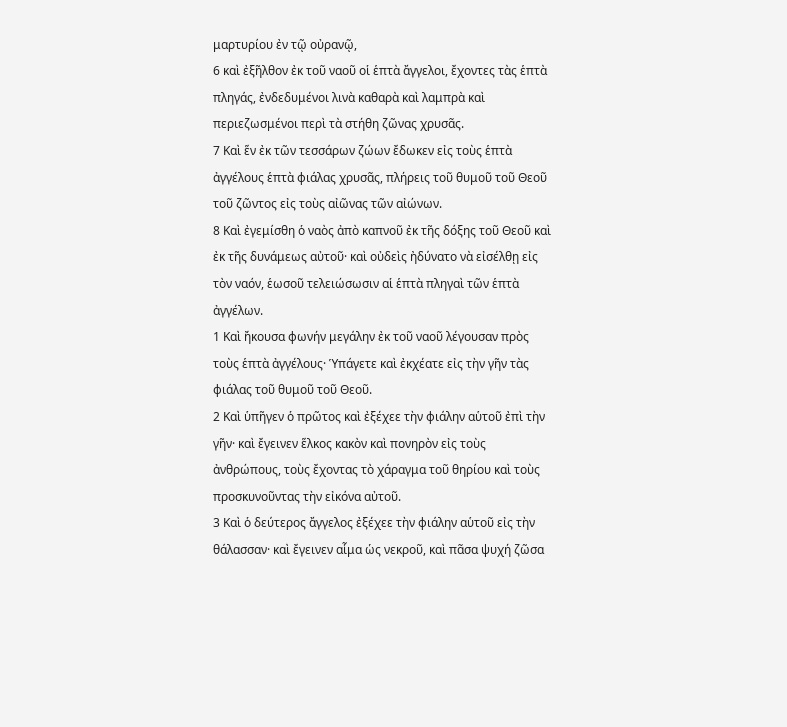μαρτυρίου ἐν τῷ οὐρανῷ,
6 καὶ ἐξῆλθον ἐκ τοῦ ναοῦ οἱ ἑπτὰ ἄγγελοι, ἔχοντες τὰς ἑπτὰ πληγάς, ἐνδεδυμένοι λινὰ καθαρὰ καὶ λαμπρὰ καὶ περιεζωσμένοι περὶ τὰ στήθη ζῶνας χρυσᾶς.
7 Καὶ ἕν ἐκ τῶν τεσσάρων ζώων ἔδωκεν εἰς τοὺς ἑπτὰ ἀγγέλους ἑπτὰ φιάλας χρυσᾶς, πλήρεις τοῦ θυμοῦ τοῦ Θεοῦ τοῦ ζῶντος εἰς τοὺς αἰῶνας τῶν αἰώνων.
8 Καὶ ἐγεμίσθη ὁ ναὸς ἀπὸ καπνοῦ ἐκ τῆς δόξης τοῦ Θεοῦ καὶ ἐκ τῆς δυνάμεως αὐτοῦ· καὶ οὐδεὶς ἠδύνατο νὰ εἰσέλθῃ εἰς τὸν ναόν, ἑωσοῦ τελειώσωσιν αἱ ἑπτὰ πληγαὶ τῶν ἑπτὰ ἀγγέλων.
1 Καὶ ἤκουσα φωνήν μεγάλην ἐκ τοῦ ναοῦ λέγουσαν πρὸς τοὺς ἑπτὰ ἀγγέλους· Ὑπάγετε καὶ ἐκχέατε εἰς τὴν γῆν τὰς φιάλας τοῦ θυμοῦ τοῦ Θεοῦ.
2 Καὶ ὑπῆγεν ὁ πρῶτος καὶ ἐξέχεε τὴν φιάλην αὑτοῦ ἐπὶ τὴν γῆν· καὶ ἔγεινεν ἕλκος κακὸν καὶ πονηρὸν εἰς τοὺς ἀνθρώπους, τοὺς ἔχοντας τὸ χάραγμα τοῦ θηρίου καὶ τοὺς προσκυνοῦντας τὴν εἰκόνα αὐτοῦ.
3 Καὶ ὁ δεύτερος ἄγγελος ἐξέχεε τὴν φιάλην αὑτοῦ εἰς τὴν θάλασσαν· καὶ ἔγεινεν αἷμα ὡς νεκροῦ, καὶ πᾶσα ψυχή ζῶσα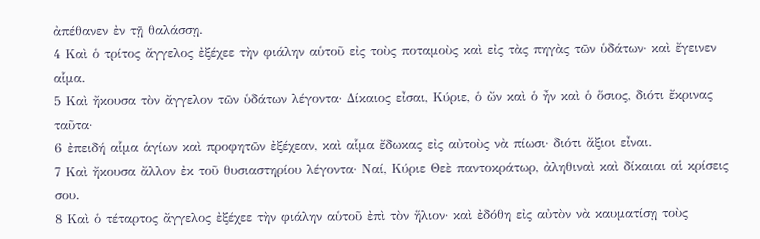ἀπέθανεν ἐν τῇ θαλάσσῃ.
4 Καὶ ὁ τρίτος ἄγγελος ἐξέχεε τὴν φιάλην αὑτοῦ εἰς τοὺς ποταμοὺς καὶ εἰς τὰς πηγὰς τῶν ὑδάτων· καὶ ἔγεινεν αἷμα.
5 Καὶ ἤκουσα τὸν ἄγγελον τῶν ὑδάτων λέγοντα· Δίκαιος εἶσαι, Κύριε, ὁ ὤν καὶ ὁ ἦν καὶ ὁ ὅσιος, διότι ἔκρινας ταῦτα·
6 ἐπειδή αἷμα ἁγίων καὶ προφητῶν ἐξέχεαν, καὶ αἷμα ἔδωκας εἰς αὐτοὺς νὰ πίωσι· διότι ἄξιοι εἶναι.
7 Καὶ ἤκουσα ἄλλον ἐκ τοῦ θυσιαστηρίου λέγοντα· Ναί, Κύριε Θεὲ παντοκράτωρ, ἀληθιναὶ καὶ δίκαιαι αἱ κρίσεις σου.
8 Καὶ ὁ τέταρτος ἄγγελος ἐξέχεε τὴν φιάλην αὑτοῦ ἐπὶ τὸν ἥλιον· καὶ ἐδόθη εἰς αὐτὸν νὰ καυματίσῃ τοὺς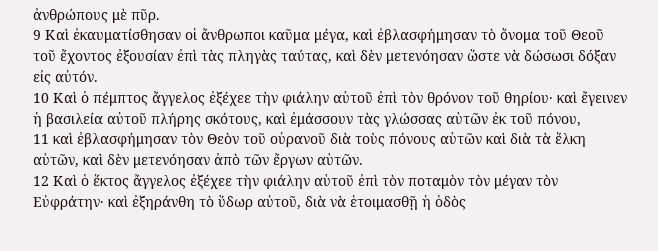ἀνθρώπους μὲ πῦρ.
9 Καὶ ἐκαυματίσθησαν οἱ ἄνθρωποι καῦμα μέγα, καὶ ἐβλασφήμησαν τὸ ὄνομα τοῦ Θεοῦ τοῦ ἔχοντος ἐξουσίαν ἐπὶ τὰς πληγὰς ταύτας, καὶ δὲν μετενόησαν ὥστε νὰ δώσωσι δόξαν εἰς αὐτόν.
10 Καὶ ὁ πέμπτος ἄγγελος ἐξέχεε τὴν φιάλην αὑτοῦ ἐπὶ τὸν θρόνον τοῦ θηρίου· καὶ ἔγεινεν ἡ βασιλεία αὐτοῦ πλήρης σκότους, καὶ ἐμάσσουν τὰς γλώσσας αὑτῶν ἐκ τοῦ πόνου,
11 καὶ ἐβλασφήμησαν τὸν Θεὸν τοῦ οὐρανοῦ διὰ τοὺς πόνους αὑτῶν καὶ διὰ τὰ ἕλκη αὑτῶν, καὶ δὲν μετενόησαν ἀπὸ τῶν ἔργων αὑτῶν.
12 Καὶ ὁ ἕκτος ἄγγελος ἐξέχεε τὴν φιάλην αὑτοῦ ἐπὶ τὸν ποταμὸν τὸν μέγαν τὸν Εὐφράτην· καὶ ἐξηράνθη τὸ ὕδωρ αὐτοῦ, διὰ νὰ ἑτοιμασθῇ ἡ ὁδὸς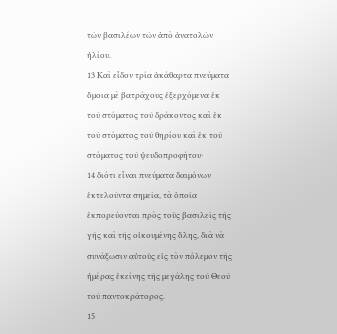τῶν βασιλέων τῶν ἀπὸ ἀνατολῶν ἡλίου.
13 Καὶ εἶδον τρία ἀκάθαρτα πνεύματα ὅμοια μὲ βατράχους ἐξερχόμενα ἐκ τοῦ στόματος τοῦ δράκοντος καὶ ἐκ τοῦ στόματος τοῦ θηρίου καὶ ἐκ τοῦ στόματος τοῦ ψευδοπροφήτου·
14 διότι εἶναι πνεύματα δαιμόνων ἐκτελοῦντα σημεῖα, τὰ ὁποῖα ἐκπορεύονται πρὸς τοὺς βασιλεῖς τῆς γῆς καὶ τῆς οἰκουμένης ὅλης, διὰ νὰ συνάξωσιν αὐτοὺς εἰς τὸν πόλεμον τῆς ἡμέρας ἐκείνης τῆς μεγάλης τοῦ Θεοῦ τοῦ παντοκράτορος.
15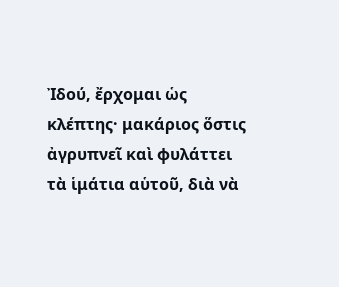Ἰδού, ἔρχομαι ὡς κλέπτης· μακάριος ὅστις ἀγρυπνεῖ καὶ φυλάττει τὰ ἱμάτια αὑτοῦ, διὰ νὰ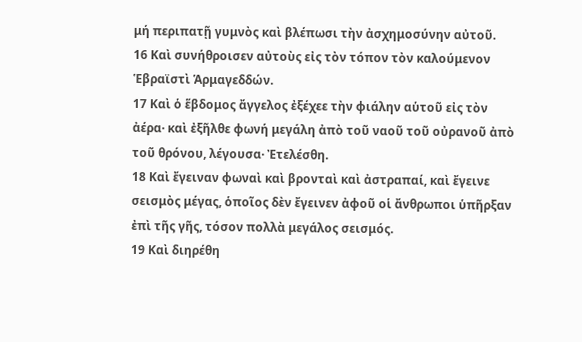μή περιπατῇ γυμνὸς καὶ βλέπωσι τὴν ἀσχημοσύνην αὐτοῦ.
16 Καὶ συνήθροισεν αὐτοὺς εἰς τὸν τόπον τὸν καλούμενον Ἑβραϊστὶ Ἁρμαγεδδών.
17 Καὶ ὁ ἕβδομος ἄγγελος ἐξέχεε τὴν φιάλην αὑτοῦ εἰς τὸν ἀέρα· καὶ ἐξῆλθε φωνή μεγάλη ἀπὸ τοῦ ναοῦ τοῦ οὐρανοῦ ἀπὸ τοῦ θρόνου, λέγουσα· Ἐτελέσθη.
18 Καὶ ἔγειναν φωναὶ καὶ βρονταὶ καὶ ἀστραπαί, καὶ ἔγεινε σεισμὸς μέγας, ὁποῖος δὲν ἔγεινεν ἀφοῦ οἱ ἄνθρωποι ὑπῆρξαν ἐπὶ τῆς γῆς, τόσον πολλὰ μεγάλος σεισμός.
19 Καὶ διηρέθη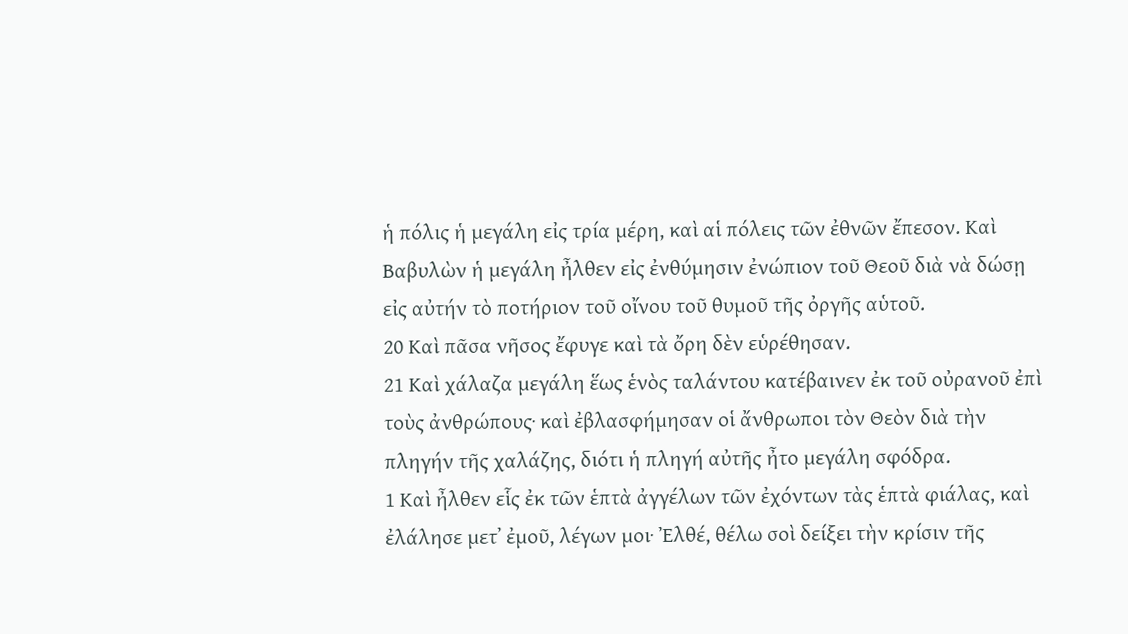ἡ πόλις ἡ μεγάλη εἰς τρία μέρη, καὶ αἱ πόλεις τῶν ἐθνῶν ἔπεσον. Καὶ Βαβυλὼν ἡ μεγάλη ἦλθεν εἰς ἐνθύμησιν ἐνώπιον τοῦ Θεοῦ διὰ νὰ δώσῃ εἰς αὐτήν τὸ ποτήριον τοῦ οἴνου τοῦ θυμοῦ τῆς ὀργῆς αὑτοῦ.
20 Καὶ πᾶσα νῆσος ἔφυγε καὶ τὰ ὄρη δὲν εὑρέθησαν.
21 Καὶ χάλαζα μεγάλη ἕως ἑνὸς ταλάντου κατέβαινεν ἐκ τοῦ οὐρανοῦ ἐπὶ τοὺς ἀνθρώπους· καὶ ἐβλασφήμησαν οἱ ἄνθρωποι τὸν Θεὸν διὰ τὴν πληγήν τῆς χαλάζης, διότι ἡ πληγή αὐτῆς ἦτο μεγάλη σφόδρα.
1 Καὶ ἦλθεν εἷς ἐκ τῶν ἑπτὰ ἀγγέλων τῶν ἐχόντων τὰς ἑπτὰ φιάλας, καὶ ἐλάλησε μετ᾿ ἐμοῦ, λέγων μοι· Ἐλθέ, θέλω σοὶ δείξει τὴν κρίσιν τῆς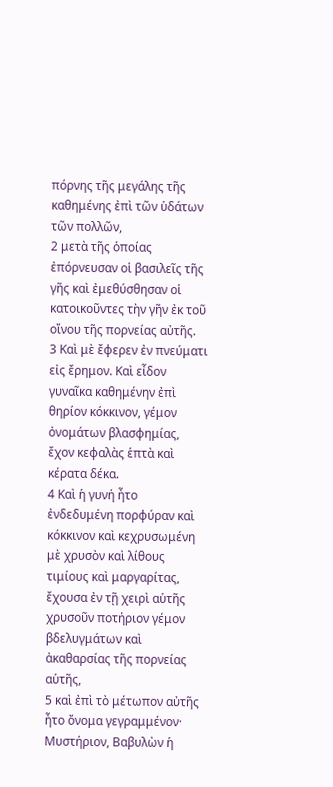πόρνης τῆς μεγάλης τῆς καθημένης ἐπὶ τῶν ὑδάτων τῶν πολλῶν,
2 μετὰ τῆς ὁποίας ἐπόρνευσαν οἱ βασιλεῖς τῆς γῆς καὶ ἐμεθύσθησαν οἱ κατοικοῦντες τὴν γῆν ἐκ τοῦ οἴνου τῆς πορνείας αὐτῆς.
3 Καὶ μὲ ἔφερεν ἐν πνεύματι εἰς ἔρημον. Καὶ εἶδον γυναῖκα καθημένην ἐπὶ θηρίον κόκκινον, γέμον ὀνομάτων βλασφημίας, ἔχον κεφαλὰς ἑπτὰ καὶ κέρατα δέκα.
4 Καὶ ἡ γυνή ἦτο ἐνδεδυμένη πορφύραν καὶ κόκκινον καὶ κεχρυσωμένη μὲ χρυσὸν καὶ λίθους τιμίους καὶ μαργαρίτας, ἔχουσα ἐν τῇ χειρὶ αὑτῆς χρυσοῦν ποτήριον γέμον βδελυγμάτων καὶ ἀκαθαρσίας τῆς πορνείας αὑτῆς,
5 καὶ ἐπὶ τὸ μέτωπον αὐτῆς ἦτο ὄνομα γεγραμμένον· Μυστήριον, Βαβυλὼν ἡ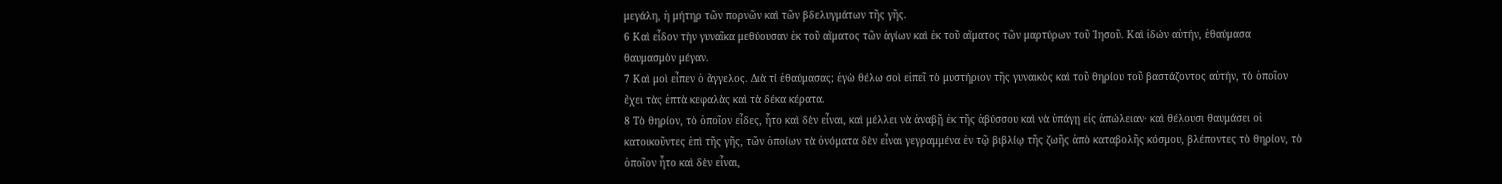μεγάλη, ἡ μήτηρ τῶν πορνῶν καὶ τῶν βδελυγμάτων τῆς γῆς.
6 Καὶ εἶδον τὴν γυναῖκα μεθύουσαν ἐκ τοῦ αἵματος τῶν ἁγίων καὶ ἐκ τοῦ αἵματος τῶν μαρτύρων τοῦ Ἰησοῦ. Καὶ ἰδών αὐτήν, ἐθαύμασα θαυμασμὸν μέγαν.
7 Καὶ μοὶ εἶπεν ὁ ἄγγελος. Διὰ τί ἐθαύμασας; ἐγὼ θέλω σοὶ εἰπεῖ τὸ μυστήριον τῆς γυναικὸς καὶ τοῦ θηρίου τοῦ βαστάζοντος αὐτήν, τὸ ὁποῖον ἔχει τὰς ἑπτὰ κεφαλὰς καὶ τὰ δέκα κέρατα.
8 Τὸ θηρίον, τὸ ὁποῖον εἶδες, ἦτο καὶ δὲν εἶναι, καὶ μέλλει νὰ ἀναβῇ ἐκ τῆς ἀβύσσου καὶ νὰ ὑπάγῃ εἰς ἀπώλειαν· καὶ θέλουσι θαυμάσει οἱ κατοικοῦντες ἐπὶ τῆς γῆς, τῶν ὁποίων τὰ ὀνόματα δὲν εἶναι γεγραμμένα ἐν τῷ βιβλίῳ τῆς ζωῆς ἀπὸ καταβολῆς κόσμου, βλέποντες τὸ θηρίον, τὸ ὁποῖον ἦτο καὶ δὲν εἶναι,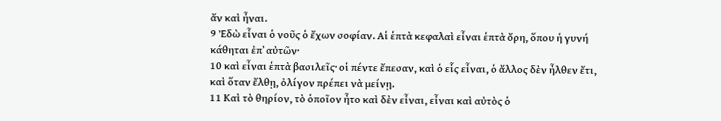ἄν καὶ ἦναι.
9 Ἐδὼ εἶναι ὁ νοῦς ὁ ἔχων σοφίαν. Αἱ ἑπτὰ κεφαλαὶ εἶναι ἑπτὰ ὄρη, ὅπου ἡ γυνή κάθηται ἐπ᾿ αὐτῶν·
10 καὶ εἶναι ἑπτὰ βασιλεῖς· οἱ πέντε ἔπεσαν, καὶ ὁ εἷς εἶναι, ὁ ἄλλος δὲν ἦλθεν ἔτι, καὶ ὅταν ἔλθῃ, ὀλίγον πρέπει νὰ μείνῃ.
11 Καὶ τὸ θηρίον, τὸ ὁποῖον ἦτο καὶ δὲν εἶναι, εἶναι καὶ αὐτὸς ὁ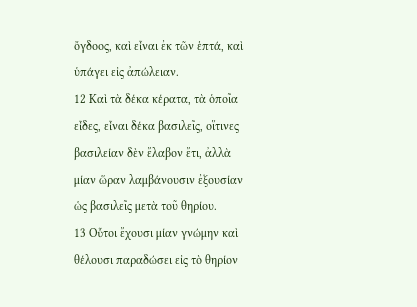ὄγδοος, καὶ εἶναι ἐκ τῶν ἑπτά, καὶ ὑπάγει εἰς ἀπώλειαν.
12 Καὶ τὰ δέκα κέρατα, τὰ ὁποῖα εἶδες, εἶναι δέκα βασιλεῖς, οἵτινες βασιλείαν δὲν ἔλαβον ἔτι, ἀλλὰ μίαν ὥραν λαμβάνουσιν ἐξουσίαν ὡς βασιλεῖς μετὰ τοῦ θηρίου.
13 Οὗτοι ἔχουσι μίαν γνώμην καὶ θέλουσι παραδώσει εἰς τὸ θηρίον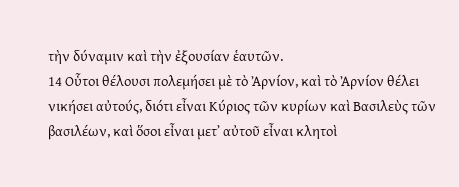τὴν δύναμιν καὶ τὴν ἐξουσίαν ἑαυτῶν.
14 Οὗτοι θέλουσι πολεμήσει μὲ τὸ Ἀρνίον, καὶ τὸ Ἀρνίον θέλει νικήσει αὐτούς, διότι εἶναι Κύριος τῶν κυρίων καὶ Βασιλεὺς τῶν βασιλέων, καὶ ὅσοι εἶναι μετ᾿ αὐτοῦ εἶναι κλητοὶ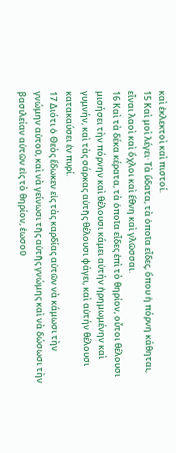καὶ ἐκλεκτοὶ καὶ πιστοί.
15 Καὶ μοὶ λέγει· Τὰ ὕδατα, τὰ ὁποῖα εἶδες, ὅπου ἡ πόρνη κάθηται, εἶναι λαοὶ καὶ ὄχλοι καὶ ἔθνη καὶ γλῶσσαι.
16 Καὶ τὰ δέκα κέρατα, τὰ ὁποῖα εἶδες ἐπὶ τὸ θηρίον, οὗτοι θέλουσι μισήσει τὴν πόρνην καὶ θέλουσι κάμει αὐτήν ἠρημωμένην καὶ γυμνήν, καὶ τὰς σάρκας αὐτῆς θέλουσι φάγει, καὶ αὐτήν θέλουσι κατακαύσει ἐν πυρί.
17 Διότι ὁ Θεὸς ἔδωκεν εἰς τὰς καρδίας αὐτῶν νὰ κάμωσι τὴν γνώμην αὐτοῦ, καὶ νὰ γείνωσι τῆς αὐτῆς γνώμης καὶ νὰ δώσωσι τὴν βασιλείαν αὑτῶν εἰς τὸ θηρίον, ἑωσοῦ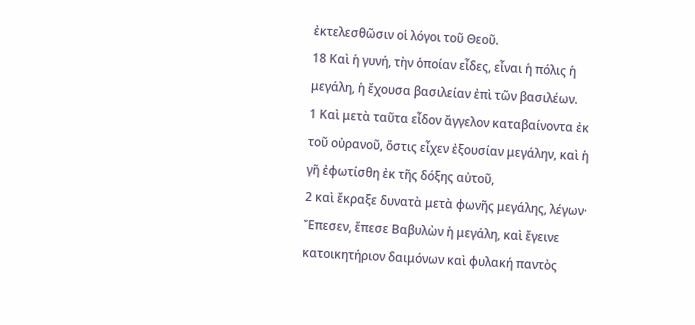ἐκτελεσθῶσιν οἱ λόγοι τοῦ Θεοῦ.
18 Καὶ ἡ γυνή, τὴν ὁποίαν εἶδες, εἶναι ἡ πόλις ἡ μεγάλη, ἡ ἔχουσα βασιλείαν ἐπὶ τῶν βασιλέων.
1 Καὶ μετὰ ταῦτα εἶδον ἄγγελον καταβαίνοντα ἐκ τοῦ οὐρανοῦ, ὅστις εἶχεν ἐξουσίαν μεγάλην, καὶ ἡ γῆ ἐφωτίσθη ἐκ τῆς δόξης αὐτοῦ,
2 καὶ ἔκραξε δυνατὰ μετὰ φωνῆς μεγάλης, λέγων· Ἔπεσεν, ἔπεσε Βαβυλὼν ἡ μεγάλη, καὶ ἔγεινε κατοικητήριον δαιμόνων καὶ φυλακή παντὸς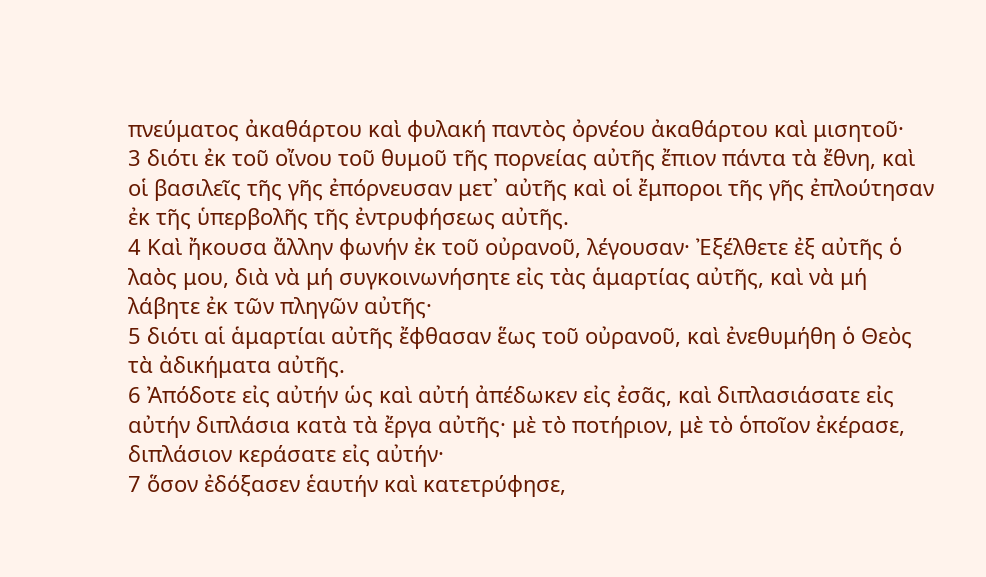πνεύματος ἀκαθάρτου καὶ φυλακή παντὸς ὀρνέου ἀκαθάρτου καὶ μισητοῦ·
3 διότι ἐκ τοῦ οἴνου τοῦ θυμοῦ τῆς πορνείας αὐτῆς ἔπιον πάντα τὰ ἔθνη, καὶ οἱ βασιλεῖς τῆς γῆς ἐπόρνευσαν μετ᾿ αὐτῆς καὶ οἱ ἔμποροι τῆς γῆς ἐπλούτησαν ἐκ τῆς ὑπερβολῆς τῆς ἐντρυφήσεως αὐτῆς.
4 Καὶ ἤκουσα ἄλλην φωνήν ἐκ τοῦ οὐρανοῦ, λέγουσαν· Ἐξέλθετε ἐξ αὐτῆς ὁ λαὸς μου, διὰ νὰ μή συγκοινωνήσητε εἰς τὰς ἁμαρτίας αὐτῆς, καὶ νὰ μή λάβητε ἐκ τῶν πληγῶν αὐτῆς·
5 διότι αἱ ἁμαρτίαι αὐτῆς ἔφθασαν ἕως τοῦ οὐρανοῦ, καὶ ἐνεθυμήθη ὁ Θεὸς τὰ ἀδικήματα αὐτῆς.
6 Ἀπόδοτε εἰς αὐτήν ὡς καὶ αὐτή ἀπέδωκεν εἰς ἐσᾶς, καὶ διπλασιάσατε εἰς αὐτήν διπλάσια κατὰ τὰ ἔργα αὐτῆς· μὲ τὸ ποτήριον, μὲ τὸ ὁποῖον ἐκέρασε, διπλάσιον κεράσατε εἰς αὐτήν·
7 ὅσον ἐδόξασεν ἑαυτήν καὶ κατετρύφησε,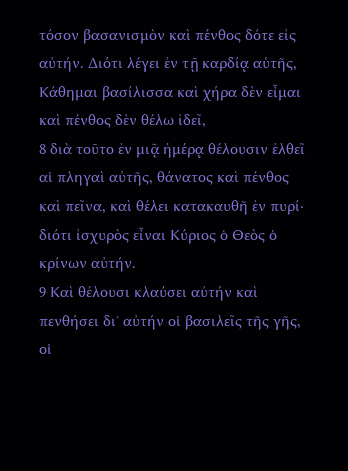τόσον βασανισμὸν καὶ πένθος δότε εἰς αὐτήν. Διότι λέγει ἐν τῇ καρδίᾳ αὑτῆς, Κάθημαι βασίλισσα καὶ χήρα δὲν εἶμαι καὶ πένθος δὲν θέλω ἰδεῖ,
8 διὰ τοῦτο ἐν μιᾷ ἡμέρᾳ θέλουσιν ἐλθεῖ αἱ πληγαὶ αὐτῆς, θάνατος καὶ πένθος καὶ πεῖνα, καὶ θέλει κατακαυθῆ ἐν πυρί· διότι ἰσχυρὸς εἶναι Κύριος ὁ Θεὸς ὁ κρίνων αὐτήν.
9 Καὶ θέλουσι κλαύσει αὐτήν καὶ πενθήσει δι᾿ αὐτήν οἱ βασιλεῖς τῆς γῆς, οἱ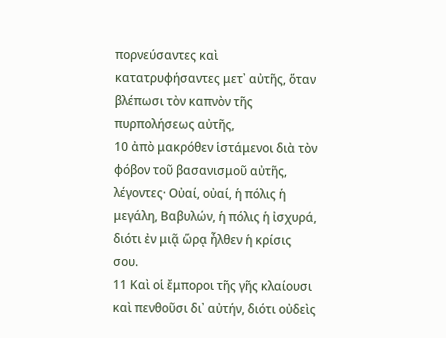πορνεύσαντες καὶ κατατρυφήσαντες μετ᾿ αὐτῆς, ὅταν βλέπωσι τὸν καπνὸν τῆς πυρπολήσεως αὐτῆς,
10 ἀπὸ μακρόθεν ἱστάμενοι διὰ τὸν φόβον τοῦ βασανισμοῦ αὐτῆς, λέγοντες· Οὐαί, οὐαί, ἡ πόλις ἡ μεγάλη, Βαβυλών, ἡ πόλις ἡ ἰσχυρά, διότι ἐν μιᾷ ὥρᾳ ἦλθεν ἡ κρίσις σου.
11 Καὶ οἱ ἔμποροι τῆς γῆς κλαίουσι καὶ πενθοῦσι δι᾿ αὐτήν, διότι οὐδεὶς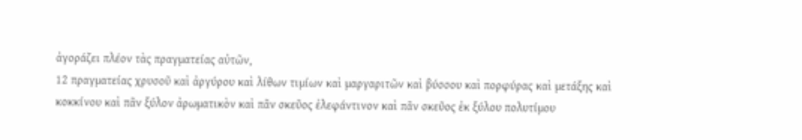ἀγοράζει πλέον τὰς πραγματείας αὐτῶν,
12 πραγματείας χρυσοῦ καὶ ἀργύρου καὶ λίθων τιμίων καὶ μαργαριτῶν καὶ βύσσου καὶ πορφύρας καὶ μετάξης καὶ κοκκίνου καὶ πᾶν ξύλον ἀρωματικὸν καὶ πᾶν σκεῦος ἐλεφάντινον καὶ πᾶν σκεῦος ἐκ ξύλου πολυτίμου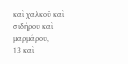καὶ χαλκοῦ καὶ σιδήρου καὶ μαρμάρου,
13 καὶ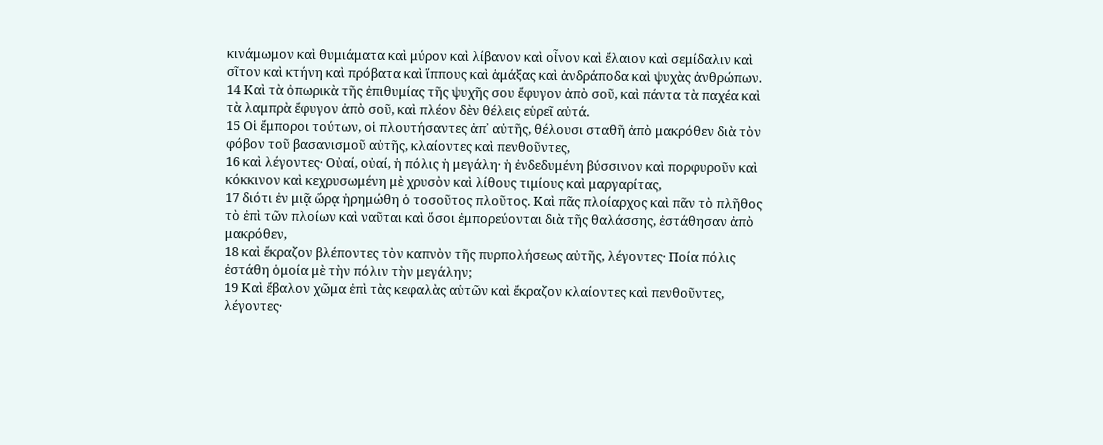κινάμωμον καὶ θυμιάματα καὶ μύρον καὶ λίβανον καὶ οἶνον καὶ ἔλαιον καὶ σεμίδαλιν καὶ σῖτον καὶ κτήνη καὶ πρόβατα καὶ ἵππους καὶ ἁμάξας καὶ ἀνδράποδα καὶ ψυχὰς ἀνθρώπων.
14 Καὶ τὰ ὀπωρικὰ τῆς ἐπιθυμίας τῆς ψυχῆς σου ἔφυγον ἀπὸ σοῦ, καὶ πάντα τὰ παχέα καὶ τὰ λαμπρὰ ἔφυγον ἀπὸ σοῦ, καὶ πλέον δὲν θέλεις εὑρεῖ αὐτά.
15 Οἱ ἔμποροι τούτων, οἱ πλουτήσαντες ἀπ᾿ αὐτῆς, θέλουσι σταθῆ ἀπὸ μακρόθεν διὰ τὸν φόβον τοῦ βασανισμοῦ αὐτῆς, κλαίοντες καὶ πενθοῦντες,
16 καὶ λέγοντες· Οὐαί, οὐαί, ἡ πόλις ἡ μεγάλη· ἡ ἐνδεδυμένη βύσσινον καὶ πορφυροῦν καὶ κόκκινον καὶ κεχρυσωμένη μὲ χρυσὸν καὶ λίθους τιμίους καὶ μαργαρίτας,
17 διότι ἐν μιᾷ ὥρᾳ ἠρημώθη ὁ τοσοῦτος πλοῦτος. Καὶ πᾶς πλοίαρχος καὶ πᾶν τὸ πλῆθος τὸ ἐπὶ τῶν πλοίων καὶ ναῦται καὶ ὅσοι ἐμπορεύονται διὰ τῆς θαλάσσης, ἐστάθησαν ἀπὸ μακρόθεν,
18 καὶ ἔκραζον βλέποντες τὸν καπνὸν τῆς πυρπολήσεως αὐτῆς, λέγοντες· Ποία πόλις ἐστάθη ὁμοία μὲ τὴν πόλιν τὴν μεγάλην;
19 Καὶ ἔβαλον χῶμα ἐπὶ τὰς κεφαλὰς αὑτῶν καὶ ἔκραζον κλαίοντες καὶ πενθοῦντες, λέγοντες·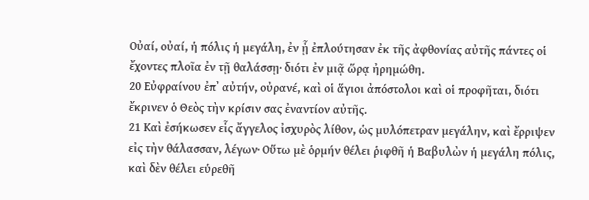Οὐαί, οὐαί, ἡ πόλις ἡ μεγάλη, ἐν ᾗ ἐπλούτησαν ἐκ τῆς ἀφθονίας αὐτῆς πάντες οἱ ἔχοντες πλοῖα ἐν τῇ θαλάσσῃ· διότι ἐν μιᾷ ὥρᾳ ἠρημώθη.
20 Εὐφραίνου ἐπ᾿ αὐτήν, οὐρανέ, καὶ οἱ ἅγιοι ἀπόστολοι καὶ οἱ προφῆται, διότι ἔκρινεν ὁ Θεὸς τὴν κρίσιν σας ἐναντίον αὐτῆς.
21 Καὶ ἐσήκωσεν εἷς ἄγγελος ἰσχυρὸς λίθον, ὡς μυλόπετραν μεγάλην, καὶ ἔρριψεν εἰς τὴν θάλασσαν, λέγων· Οὕτω μὲ ὁρμήν θέλει ῥιφθῆ ἡ Βαβυλὼν ἡ μεγάλη πόλις, καὶ δὲν θέλει εὑρεθῆ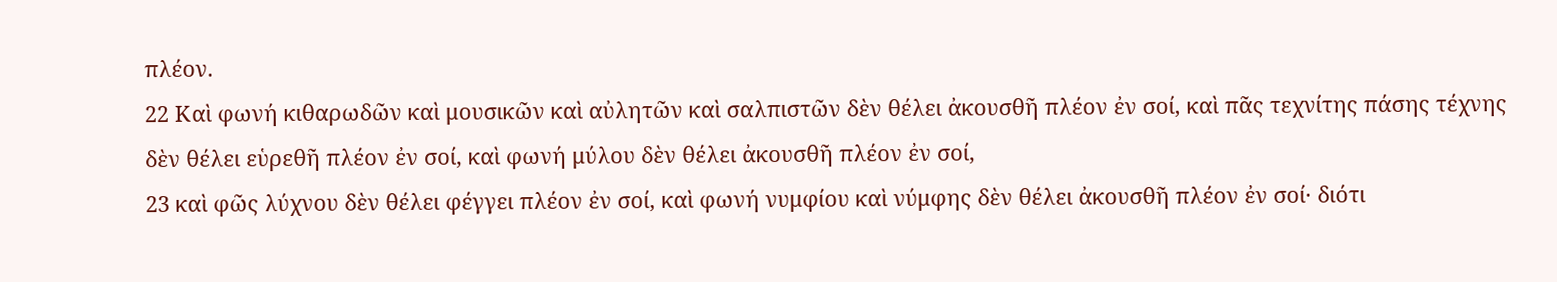πλέον.
22 Καὶ φωνή κιθαρωδῶν καὶ μουσικῶν καὶ αὐλητῶν καὶ σαλπιστῶν δὲν θέλει ἀκουσθῆ πλέον ἐν σοί, καὶ πᾶς τεχνίτης πάσης τέχνης δὲν θέλει εὑρεθῆ πλέον ἐν σοί, καὶ φωνή μύλου δὲν θέλει ἀκουσθῆ πλέον ἐν σοί,
23 καὶ φῶς λύχνου δὲν θέλει φέγγει πλέον ἐν σοί, καὶ φωνή νυμφίου καὶ νύμφης δὲν θέλει ἀκουσθῆ πλέον ἐν σοί· διότι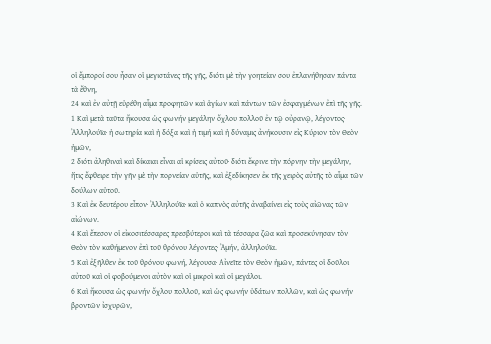οἱ ἔμποροί σου ἦσαν οἱ μεγιστάνες τῆς γῆς, διότι μὲ τὴν γοητείαν σου ἐπλανήθησαν πάντα τὰ ἔθνη,
24 καὶ ἐν αὐτῇ εὑρέθη αἷμα προφητῶν καὶ ἁγίων καὶ πάντων τῶν ἐσφαγμένων ἐπὶ τῆς γῆς.
1 Καὶ μετὰ ταῦτα ἤκουσα ὡς φωνήν μεγάλην ὄχλου πολλοῦ ἐν τῷ οὐρανῷ, λέγοντος· Ἀλληλούϊα· ἡ σωτηρία καὶ ἡ δόξα καὶ ἡ τιμή καὶ ἡ δύναμις ἀνήκουσιν εἰς Κύριον τὸν Θεὸν ἡμῶν,
2 διότι ἀληθιναὶ καὶ δίκαιαι εἶναι αἱ κρίσεις αὐτοῦ· διότι ἔκρινε τὴν πόρνην τὴν μεγάλην, ἥτις ἔφθειρε τὴν γῆν μὲ τὴν πορνείαν αὑτῆς, καὶ ἐξεδίκησεν ἐκ τῆς χειρὸς αὐτῆς τὸ αἷμα τῶν δούλων αὑτοῦ.
3 Καὶ ἐκ δευτέρου εἶπον· Ἀλληλούϊα· καὶ ὁ καπνὸς αὐτῆς ἀναβαίνει εἰς τοὺς αἰῶνας τῶν αἰώνων.
4 Καὶ ἔπεσον οἱ εἰκοσιτέσσαρες πρεσβύτεροι καὶ τὰ τέσσαρα ζῶα καὶ προσεκύνησαν τὸν Θεὸν τὸν καθήμενον ἐπὶ τοῦ θρόνου λέγοντες· Ἀμήν, ἀλληλούϊα.
5 Καὶ ἐξῆλθεν ἐκ τοῦ θρόνου φωνή, λέγουσα· Αἰνεῖτε τὸν Θεὸν ἡμῶν, πάντες οἱ δοῦλοι αὐτοῦ καὶ οἱ φοβούμενοι αὐτὸν καὶ οἱ μικροὶ καὶ οἱ μεγάλοι.
6 Καὶ ἤκουσα ὡς φωνήν ὄχλου πολλοῦ, καὶ ὡς φωνήν ὑδάτων πολλῶν, καὶ ὡς φωνήν βροντῶν ἰσχυρῶν,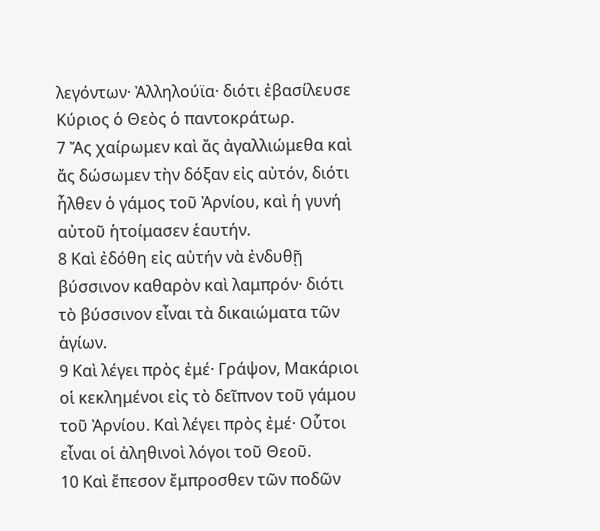λεγόντων· Ἀλληλούϊα· διότι ἐβασίλευσε Κύριος ὁ Θεὸς ὁ παντοκράτωρ.
7 Ἄς χαίρωμεν καὶ ἄς ἀγαλλιώμεθα καὶ ἄς δώσωμεν τὴν δόξαν εἰς αὐτόν, διότι ἦλθεν ὁ γάμος τοῦ Ἀρνίου, καὶ ἡ γυνή αὐτοῦ ἡτοίμασεν ἑαυτήν.
8 Καὶ ἐδόθη εἰς αὐτήν νὰ ἐνδυθῇ βύσσινον καθαρὸν καὶ λαμπρόν· διότι τὸ βύσσινον εἶναι τὰ δικαιώματα τῶν ἁγίων.
9 Καὶ λέγει πρὸς ἐμέ· Γράψον, Μακάριοι οἱ κεκλημένοι εἰς τὸ δεῖπνον τοῦ γάμου τοῦ Ἀρνίου. Καὶ λέγει πρὸς ἐμέ· Οὗτοι εἶναι οἱ ἀληθινοὶ λόγοι τοῦ Θεοῦ.
10 Καὶ ἔπεσον ἔμπροσθεν τῶν ποδῶν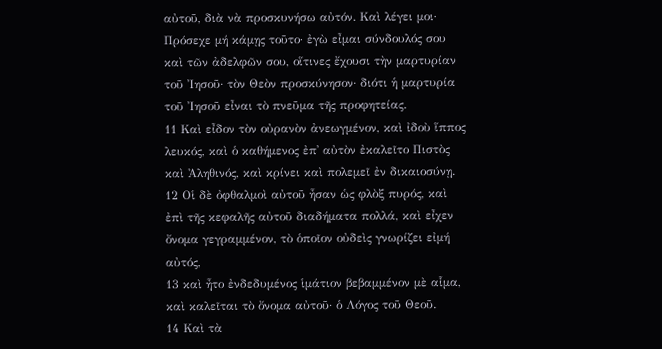αὐτοῦ, διὰ νὰ προσκυνήσω αὐτόν. Καὶ λέγει μοι· Πρόσεχε μή κάμῃς τοῦτο· ἐγὼ εἶμαι σύνδουλός σου καὶ τῶν ἀδελφῶν σου, οἵτινες ἔχουσι τὴν μαρτυρίαν τοῦ Ἰησοῦ· τὸν Θεὸν προσκύνησον· διότι ἡ μαρτυρία τοῦ Ἰησοῦ εἶναι τὸ πνεῦμα τῆς προφητείας.
11 Καὶ εἶδον τὸν οὐρανὸν ἀνεωγμένον, καὶ ἰδοὺ ἵππος λευκός, καὶ ὁ καθήμενος ἐπ᾿ αὐτὸν ἐκαλεῖτο Πιστὸς καὶ Ἀληθινός, καὶ κρίνει καὶ πολεμεῖ ἐν δικαιοσύνῃ.
12 Οἱ δὲ ὀφθαλμοὶ αὐτοῦ ἦσαν ὡς φλὸξ πυρός, καὶ ἐπὶ τῆς κεφαλῆς αὐτοῦ διαδήματα πολλά, καὶ εἶχεν ὄνομα γεγραμμένον, τὸ ὁποῖον οὐδεὶς γνωρίζει εἰμή αὐτός,
13 καὶ ἦτο ἐνδεδυμένος ἱμάτιον βεβαμμένον μὲ αἷμα, καὶ καλεῖται τὸ ὄνομα αὐτοῦ· ὁ Λόγος τοῦ Θεοῦ.
14 Καὶ τὰ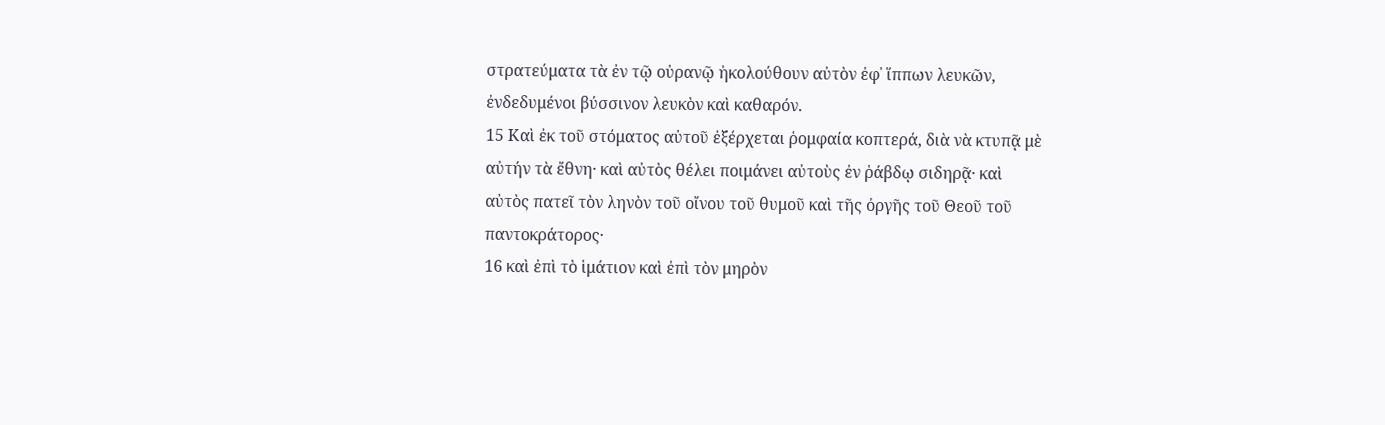στρατεύματα τὰ ἐν τῷ οὐρανῷ ἠκολούθουν αὐτὸν ἐφ᾿ ἵππων λευκῶν, ἐνδεδυμένοι βύσσινον λευκὸν καὶ καθαρόν.
15 Καὶ ἐκ τοῦ στόματος αὐτοῦ ἐξέρχεται ῥομφαία κοπτερά, διὰ νὰ κτυπᾷ μὲ αὐτήν τὰ ἔθνη· καὶ αὐτὸς θέλει ποιμάνει αὐτοὺς ἐν ῥάβδῳ σιδηρᾷ· καὶ αὐτὸς πατεῖ τὸν ληνὸν τοῦ οἴνου τοῦ θυμοῦ καὶ τῆς ὀργῆς τοῦ Θεοῦ τοῦ παντοκράτορος·
16 καὶ ἐπὶ τὸ ἱμάτιον καὶ ἐπὶ τὸν μηρὸν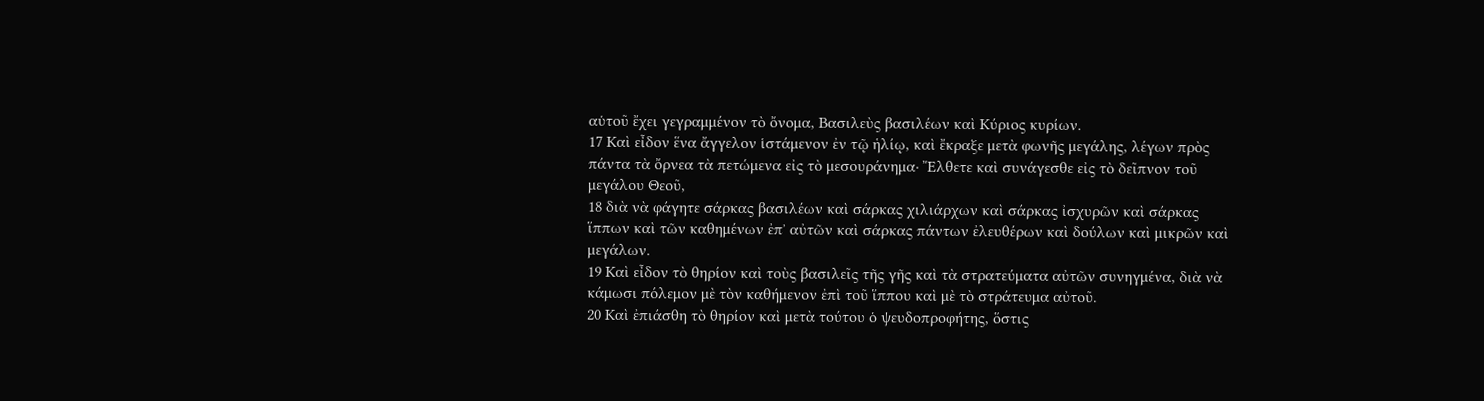αὑτοῦ ἔχει γεγραμμένον τὸ ὄνομα, Βασιλεὺς βασιλέων καὶ Κύριος κυρίων.
17 Καὶ εἶδον ἕνα ἄγγελον ἱστάμενον ἐν τῷ ἡλίῳ, καὶ ἔκραξε μετὰ φωνῆς μεγάλης, λέγων πρὸς πάντα τὰ ὄρνεα τὰ πετώμενα εἰς τὸ μεσουράνημα· Ἔλθετε καὶ συνάγεσθε εἰς τὸ δεῖπνον τοῦ μεγάλου Θεοῦ,
18 διὰ νὰ φάγητε σάρκας βασιλέων καὶ σάρκας χιλιάρχων καὶ σάρκας ἰσχυρῶν καὶ σάρκας ἵππων καὶ τῶν καθημένων ἐπ᾿ αὐτῶν καὶ σάρκας πάντων ἐλευθέρων καὶ δούλων καὶ μικρῶν καὶ μεγάλων.
19 Καὶ εἶδον τὸ θηρίον καὶ τοὺς βασιλεῖς τῆς γῆς καὶ τὰ στρατεύματα αὐτῶν συνηγμένα, διὰ νὰ κάμωσι πόλεμον μὲ τὸν καθήμενον ἐπὶ τοῦ ἵππου καὶ μὲ τὸ στράτευμα αὐτοῦ.
20 Καὶ ἐπιάσθη τὸ θηρίον καὶ μετὰ τούτου ὁ ψευδοπροφήτης, ὅστις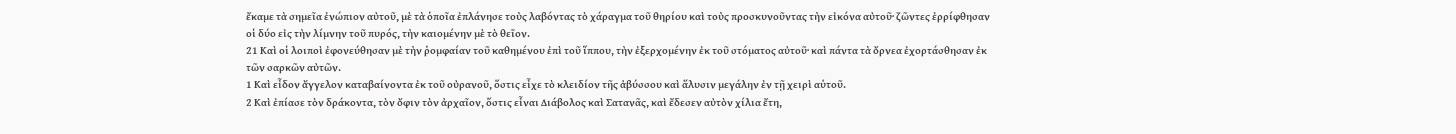ἔκαμε τὰ σημεῖα ἐνώπιον αὐτοῦ, μὲ τὰ ὁποῖα ἐπλάνησε τοὺς λαβόντας τὸ χάραγμα τοῦ θηρίου καὶ τοὺς προσκυνοῦντας τὴν εἰκόνα αὐτοῦ· ζῶντες ἐρρίφθησαν οἱ δύο εἰς τὴν λίμνην τοῦ πυρός, τὴν καιομένην μὲ τὸ θεῖον.
21 Καὶ οἱ λοιποὶ ἐφονεύθησαν μὲ τὴν ῥομφαίαν τοῦ καθημένου ἐπὶ τοῦ ἵππου, τὴν ἐξερχομένην ἐκ τοῦ στόματος αὐτοῦ· καὶ πάντα τὰ ὄρνεα ἐχορτάσθησαν ἐκ τῶν σαρκῶν αὐτῶν.
1 Καὶ εἶδον ἄγγελον καταβαίνοντα ἐκ τοῦ οὐρανοῦ, ὅστις εἶχε τὸ κλειδίον τῆς ἀβύσσου καὶ ἅλυσιν μεγάλην ἐν τῇ χειρὶ αὑτοῦ.
2 Καὶ ἐπίασε τὸν δράκοντα, τὸν ὄφιν τὸν ἀρχαῖον, ὅστις εἶναι Διάβολος καὶ Σατανᾶς, καὶ ἔδεσεν αὐτὸν χίλια ἔτη,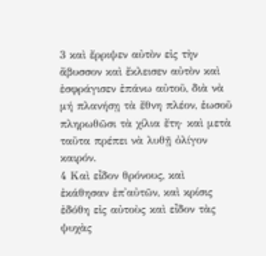3 καὶ ἔρριψεν αὐτὸν εἰς τὴν ἄβυσσον καὶ ἔκλεισεν αὐτὸν καὶ ἐσφράγισεν ἐπάνω αὐτοῦ, διὰ νὰ μή πλανήσῃ τὰ ἔθνη πλέον, ἑωσοῦ πληρωθῶσι τὰ χίλια ἔτη· καὶ μετὰ ταῦτα πρέπει νὰ λυθῇ ὀλίγον καιρόν.
4 Καὶ εἶδον θρόνους, καὶ ἐκάθησαν ἐπ᾿αὐτῶν, καὶ κρίσις ἐδόθη εἰς αὐτοὺς καὶ εἶδον τὰς ψυχὰς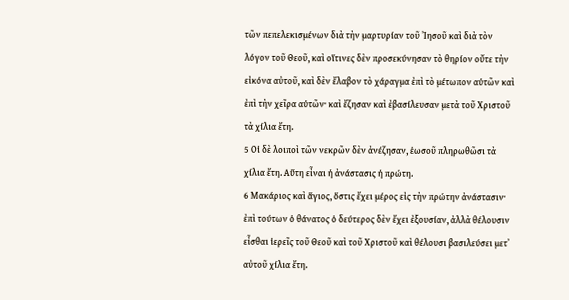τῶν πεπελεκισμένων διὰ τὴν μαρτυρίαν τοῦ Ἰησοῦ καὶ διὰ τὸν λόγον τοῦ Θεοῦ, καὶ οἵτινες δὲν προσεκύνησαν τὸ θηρίον οὔτε τὴν εἰκόνα αὐτοῦ, καὶ δὲν ἔλαβον τὸ χάραγμα ἐπὶ τὸ μέτωπον αὑτῶν καὶ ἐπὶ τὴν χεῖρα αὑτῶν· καὶ ἔζησαν καὶ ἐβασίλευσαν μετὰ τοῦ Χριστοῦ τὰ χίλια ἔτη.
5 Οἱ δὲ λοιποὶ τῶν νεκρῶν δὲν ἀνέζησαν, ἑωσοῦ πληρωθῶσι τὰ χίλια ἔτη. Αὕτη εἶναι ἡ ἀνάστασις ἡ πρώτη.
6 Μακάριος καὶ ἅγιος, ὅστις ἔχει μέρος εἰς τὴν πρώτην ἀνάστασιν· ἐπὶ τούτων ὁ θάνατος ὁ δεύτερος δὲν ἔχει ἐξουσίαν, ἀλλὰ θέλουσιν εἶσθαι ἱερεῖς τοῦ Θεοῦ καὶ τοῦ Χριστοῦ καὶ θέλουσι βασιλεύσει μετ᾿ αὐτοῦ χίλια ἔτη.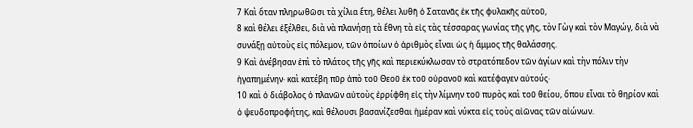7 Καὶ ὅταν πληρωθῶσι τὰ χίλια ἔτη, θέλει λυθῆ ὁ Σατανᾶς ἐκ τῆς φυλακῆς αὑτοῦ,
8 καὶ θέλει ἐξέλθει, διὰ νὰ πλανήσῃ τὰ ἔθνη τὰ εἰς τὰς τέσσαρας γωνίας τῆς γῆς, τὸν Γὼγ καὶ τὸν Μαγώγ, διὰ νὰ συνάξῃ αὐτοὺς εἰς πόλεμον, τῶν ὁποίων ὁ ἀριθμὸς εἶναι ὡς ἡ ἄμμος τῆς θαλάσσης.
9 Καὶ ἀνέβησαν ἐπὶ τὸ πλάτος τῆς γῆς καὶ περιεκύκλωσαν τὸ στρατόπεδον τῶν ἁγίων καὶ τὴν πόλιν τὴν ἠγαπημένην· καὶ κατέβη πῦρ ἀπὸ τοῦ Θεοῦ ἐκ τοῦ οὐρανοῦ καὶ κατέφαγεν αὐτούς·
10 καὶ ὁ διάβολος ὁ πλανῶν αὐτοὺς ἐρρίφθη εἰς τὴν λίμνην τοῦ πυρὸς καὶ τοῦ θείου, ὅπου εἶναι τὸ θηρίον καὶ ὁ ψευδοπροφήτης, καὶ θέλουσι βασανίζεσθαι ἡμέραν καὶ νύκτα εἰς τοὺς αἰῶνας τῶν αἰώνων.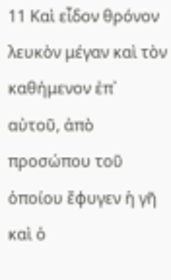11 Καὶ εἶδον θρόνον λευκὸν μέγαν καὶ τὸν καθήμενον ἐπ᾿ αὐτοῦ, ἀπὸ προσώπου τοῦ ὁποίου ἔφυγεν ἡ γῆ καὶ ὁ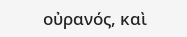οὐρανός, καὶ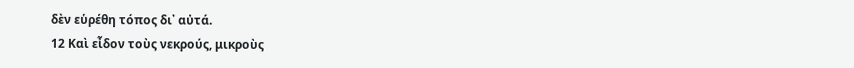δὲν εὑρέθη τόπος δι᾿ αὐτά.
12 Καὶ εἶδον τοὺς νεκρούς, μικροὺς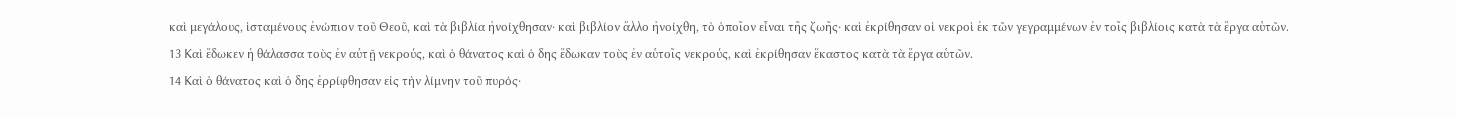καὶ μεγάλους, ἱσταμένους ἐνώπιον τοῦ Θεοῦ, καὶ τὰ βιβλία ἠνοίχθησαν· καὶ βιβλίον ἄλλο ἠνοίχθη, τὸ ὁποῖον εἶναι τῆς ζωῆς· καὶ ἐκρίθησαν οἱ νεκροὶ ἐκ τῶν γεγραμμένων ἐν τοῖς βιβλίοις κατὰ τὰ ἔργα αὑτῶν.
13 Καὶ ἔδωκεν ἡ θάλασσα τοὺς ἐν αὐτῇ νεκρούς, καὶ ὁ θάνατος καὶ ὁ δης ἔδωκαν τοὺς ἐν αὑτοῖς νεκρούς, καὶ ἐκρίθησαν ἕκαστος κατὰ τὰ ἔργα αὑτῶν.
14 Καὶ ὁ θάνατος καὶ ὁ δης ἐρρίφθησαν εἰς τὴν λίμνην τοῦ πυρός·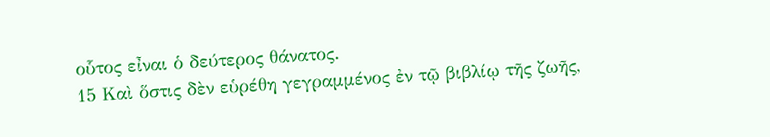οὗτος εἶναι ὁ δεύτερος θάνατος.
15 Καὶ ὅστις δὲν εὑρέθη γεγραμμένος ἐν τῷ βιβλίῳ τῆς ζωῆς,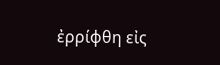ἐρρίφθη εἰς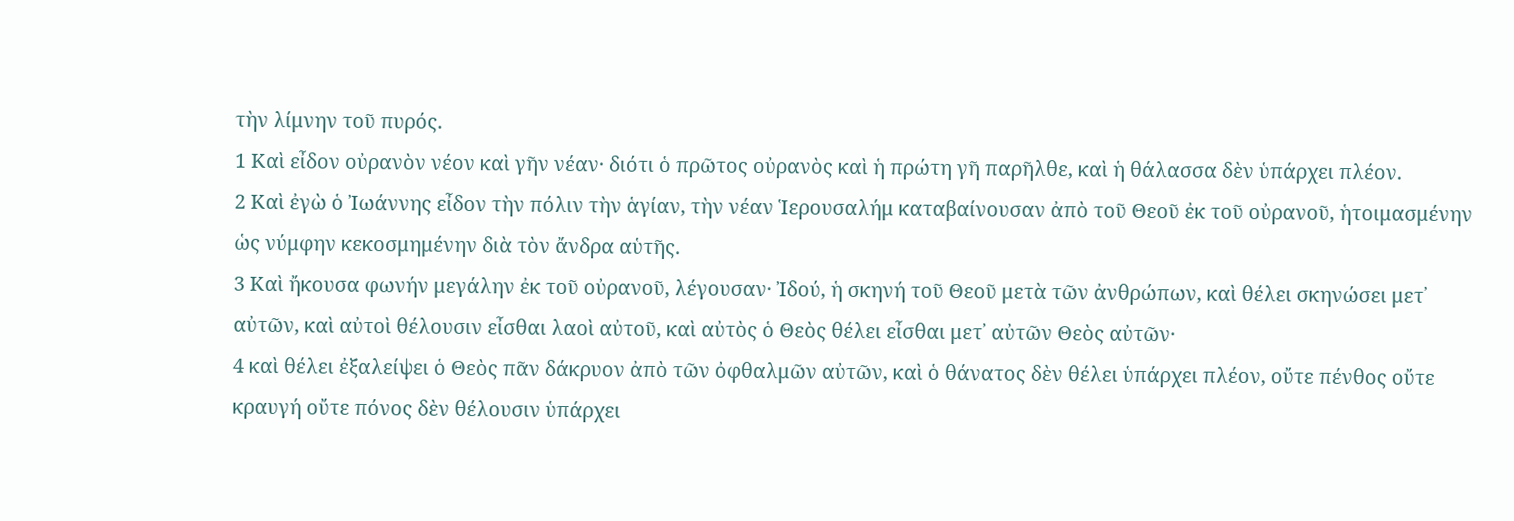τὴν λίμνην τοῦ πυρός.
1 Καὶ εἶδον οὐρανὸν νέον καὶ γῆν νέαν· διότι ὁ πρῶτος οὐρανὸς καὶ ἡ πρώτη γῆ παρῆλθε, καὶ ἡ θάλασσα δὲν ὑπάρχει πλέον.
2 Καὶ ἐγὼ ὁ Ἰωάννης εἶδον τὴν πόλιν τὴν ἁγίαν, τὴν νέαν Ἱερουσαλήμ καταβαίνουσαν ἀπὸ τοῦ Θεοῦ ἐκ τοῦ οὐρανοῦ, ἡτοιμασμένην ὡς νύμφην κεκοσμημένην διὰ τὸν ἄνδρα αὑτῆς.
3 Καὶ ἤκουσα φωνήν μεγάλην ἐκ τοῦ οὐρανοῦ, λέγουσαν· Ἰδού, ἡ σκηνή τοῦ Θεοῦ μετὰ τῶν ἀνθρώπων, καὶ θέλει σκηνώσει μετ᾿ αὐτῶν, καὶ αὐτοὶ θέλουσιν εἶσθαι λαοὶ αὐτοῦ, καὶ αὐτὸς ὁ Θεὸς θέλει εἶσθαι μετ᾿ αὐτῶν Θεὸς αὐτῶν·
4 καὶ θέλει ἐξαλείψει ὁ Θεὸς πᾶν δάκρυον ἀπὸ τῶν ὀφθαλμῶν αὐτῶν, καὶ ὁ θάνατος δὲν θέλει ὑπάρχει πλέον, οὔτε πένθος οὔτε κραυγή οὔτε πόνος δὲν θέλουσιν ὑπάρχει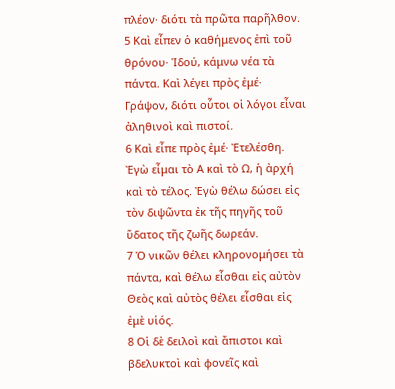πλέον· διότι τὰ πρῶτα παρῆλθον.
5 Καὶ εἶπεν ὁ καθήμενος ἐπὶ τοῦ θρόνου· Ἰδού, κάμνω νέα τὰ πάντα. Καὶ λέγει πρὸς ἐμέ· Γράψον, διότι οὗτοι οἱ λόγοι εἶναι ἀληθινοὶ καὶ πιστοί.
6 Καὶ εἶπε πρὸς ἐμέ· Ἐτελέσθη. Ἐγὼ εἶμαι τὸ Α καὶ τὸ Ω, ἡ ἀρχή καὶ τὸ τέλος. Ἐγὼ θέλω δώσει εἰς τὸν διψῶντα ἐκ τῆς πηγῆς τοῦ ὕδατος τῆς ζωῆς δωρεάν.
7 Ὁ νικῶν θέλει κληρονομήσει τὰ πάντα, καὶ θέλω εἶσθαι εἰς αὐτὸν Θεὸς καὶ αὐτὸς θέλει εἶσθαι εἰς ἐμὲ υἱός.
8 Οἱ δὲ δειλοὶ καὶ ἄπιστοι καὶ βδελυκτοὶ καὶ φονεῖς καὶ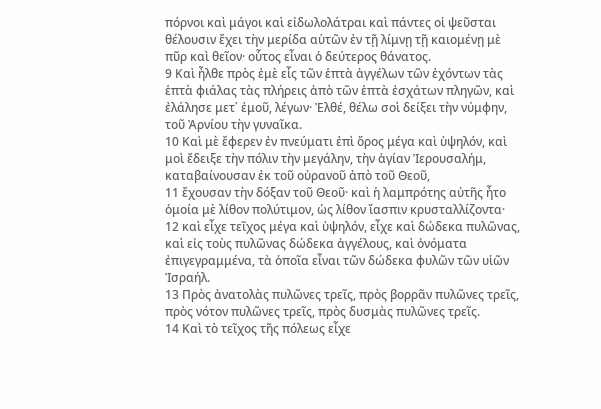πόρνοι καὶ μάγοι καὶ εἰδωλολάτραι καὶ πάντες οἱ ψεῦσται θέλουσιν ἔχει τὴν μερίδα αὑτῶν ἐν τῇ λίμνῃ τῇ καιομένῃ μὲ πῦρ καὶ θεῖον· οὗτος εἶναι ὁ δεύτερος θάνατος.
9 Καὶ ἦλθε πρὸς ἐμὲ εἷς τῶν ἑπτὰ ἀγγέλων τῶν ἐχόντων τὰς ἑπτὰ φιάλας τὰς πλήρεις ἀπὸ τῶν ἑπτὰ ἐσχάτων πληγῶν, καὶ ἐλάλησε μετ᾿ ἐμοῦ, λέγων· Ἐλθέ, θέλω σοὶ δείξει τὴν νύμφην, τοῦ Ἀρνίου τὴν γυναῖκα.
10 Καὶ μὲ ἔφερεν ἐν πνεύματι ἐπὶ ὄρος μέγα καὶ ὑψηλόν, καὶ μοὶ ἔδειξε τὴν πόλιν τὴν μεγάλην, τὴν ἁγίαν Ἰερουσαλήμ, καταβαίνουσαν ἐκ τοῦ οὐρανοῦ ἀπὸ τοῦ Θεοῦ,
11 ἔχουσαν τὴν δόξαν τοῦ Θεοῦ· καὶ ἡ λαμπρότης αὐτῆς ἦτο ὁμοία μὲ λίθον πολύτιμον, ὡς λίθον ἴασπιν κρυσταλλίζοντα·
12 καὶ εἶχε τεῖχος μέγα καὶ ὑψηλόν, εἶχε καὶ δώδεκα πυλῶνας, καὶ εἰς τοὺς πυλῶνας δώδεκα ἀγγέλους, καὶ ὀνόματα ἐπιγεγραμμένα, τὰ ὁποῖα εἶναι τῶν δώδεκα φυλῶν τῶν υἱῶν Ἰσραήλ.
13 Πρὸς ἀνατολὰς πυλῶνες τρεῖς, πρὸς βορρᾶν πυλῶνες τρεῖς, πρὸς νότον πυλῶνες τρεῖς, πρὸς δυσμὰς πυλῶνες τρεῖς.
14 Καὶ τὸ τεῖχος τῆς πόλεως εἶχε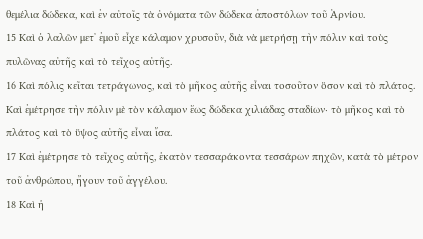θεμέλια δώδεκα, καὶ ἐν αὐτοῖς τὰ ὀνόματα τῶν δώδεκα ἀποστόλων τοῦ Ἀρνίου.
15 Καὶ ὁ λαλῶν μετ᾿ ἐμοῦ εἶχε κάλαμον χρυσοῦν, διὰ νὰ μετρήσῃ τὴν πόλιν καὶ τοὺς πυλῶνας αὐτῆς καὶ τὸ τεῖχος αὐτῆς.
16 Καὶ πόλις κεῖται τετράγωνος, καὶ τὸ μῆκος αὐτῆς εἶναι τοσοῦτον ὅσον καὶ τὸ πλάτος. Καὶ ἐμέτρησε τὴν πόλιν μὲ τὸν κάλαμον ἕως δώδεκα χιλιάδας σταδίων· τὸ μῆκος καὶ τὸ πλάτος καὶ τὸ ὕψος αὐτῆς εἶναι ἴσα.
17 Καὶ ἐμέτρησε τὸ τεῖχος αὐτῆς, ἑκατὸν τεσσαράκοντα τεσσάρων πηχῶν, κατὰ τὸ μέτρον τοῦ ἀνθρώπου, ἤγουν τοῦ ἀγγέλου.
18 Καὶ ἡ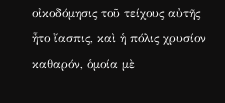οἰκοδόμησις τοῦ τείχους αὐτῆς ἦτο ἴασπις, καὶ ἡ πόλις χρυσίον καθαρόν, ὁμοία μὲ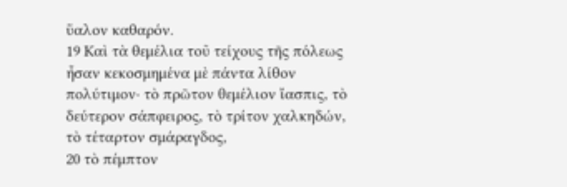ὕαλον καθαρόν.
19 Καὶ τὰ θεμέλια τοῦ τείχους τῆς πόλεως ἦσαν κεκοσμημένα μὲ πάντα λίθον πολύτιμον· τὸ πρῶτον θεμέλιον ἴασπις, τὸ δεύτερον σάπφειρος, τὸ τρίτον χαλκηδών, τὸ τέταρτον σμάραγδος,
20 τὸ πέμπτον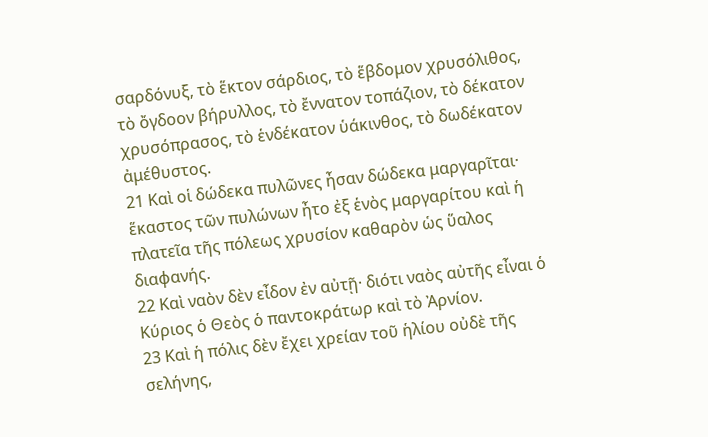σαρδόνυξ, τὸ ἕκτον σάρδιος, τὸ ἕβδομον χρυσόλιθος, τὸ ὄγδοον βήρυλλος, τὸ ἔννατον τοπάζιον, τὸ δέκατον χρυσόπρασος, τὸ ἑνδέκατον ὑάκινθος, τὸ δωδέκατον ἀμέθυστος.
21 Καὶ οἱ δώδεκα πυλῶνες ἦσαν δώδεκα μαργαρῖται· ἕκαστος τῶν πυλώνων ἦτο ἐξ ἑνὸς μαργαρίτου καὶ ἡ πλατεῖα τῆς πόλεως χρυσίον καθαρὸν ὡς ὕαλος διαφανής.
22 Καὶ ναὸν δὲν εἶδον ἐν αὐτῇ· διότι ναὸς αὐτῆς εἶναι ὁ Κύριος ὁ Θεὸς ὁ παντοκράτωρ καὶ τὸ Ἀρνίον.
23 Καὶ ἡ πόλις δὲν ἔχει χρείαν τοῦ ἡλίου οὐδὲ τῆς σελήνης,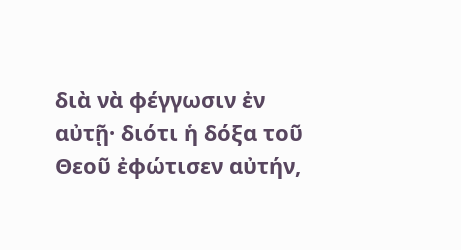διὰ νὰ φέγγωσιν ἐν αὐτῇ· διότι ἡ δόξα τοῦ Θεοῦ ἐφώτισεν αὐτήν,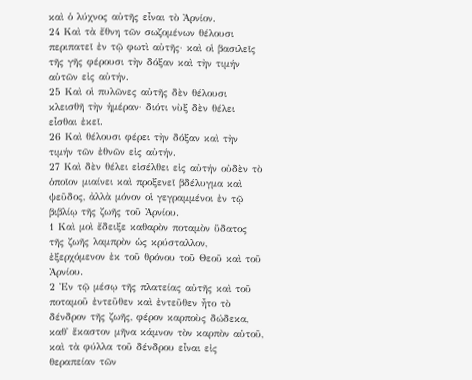καὶ ὁ λύχνος αὐτῆς εἶναι τὸ Ἀρνίον.
24 Καὶ τὰ ἔθνη τῶν σωζομένων θέλουσι περιπατεῖ ἐν τῷ φωτὶ αὐτῆς· καὶ οἱ βασιλεῖς τῆς γῆς φέρουσι τὴν δόξαν καὶ τὴν τιμήν αὑτῶν εἰς αὐτήν.
25 Καὶ οἱ πυλῶνες αὐτῆς δὲν θέλουσι κλεισθῆ τὴν ἡμέραν· διότι νὺξ δὲν θέλει εἶσθαι ἐκεῖ.
26 Καὶ θέλουσι φέρει τὴν δόξαν καὶ τὴν τιμήν τῶν ἐθνῶν εἰς αὐτήν.
27 Καὶ δὲν θέλει εἰσέλθει εἰς αὐτήν οὐδὲν τὸ ὁποῖον μιαίνει καὶ προξενεῖ βδέλυγμα καὶ ψεῦδος, ἀλλὰ μόνον οἱ γεγραμμένοι ἐν τῷ βιβλίῳ τῆς ζωῆς τοῦ Ἀρνίου.
1 Καὶ μοὶ ἔδειξε καθαρὸν ποταμὸν ὕδατος τῆς ζωῆς λαμπρὸν ὡς κρύσταλλον, ἐξερχόμενον ἐκ τοῦ θρόνου τοῦ Θεοῦ καὶ τοῦ Ἀρνίου.
2 Ἐν τῷ μέσῳ τῆς πλατείας αὐτῆς καὶ τοῦ ποταμοῦ ἐντεῦθεν καὶ ἐντεῦθεν ἦτο τὸ δένδρον τῆς ζωῆς, φέρον καρποὺς δώδεκα, καθ᾿ ἕκαστον μῆνα κάμνον τὸν καρπὸν αὑτοῦ, καὶ τὰ φύλλα τοῦ δένδρου εἶναι εἰς θεραπείαν τῶν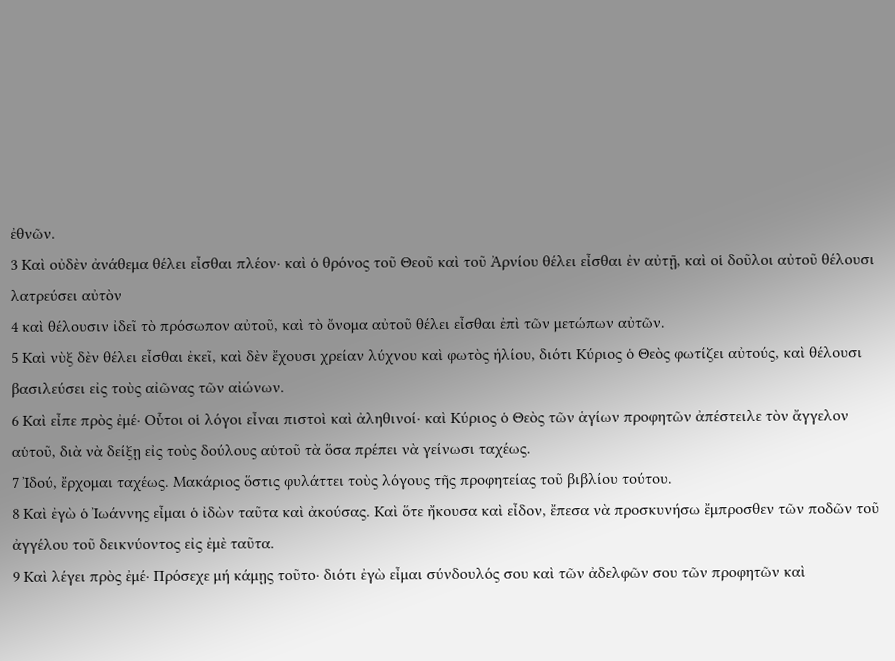ἐθνῶν.
3 Καὶ οὐδὲν ἀνάθεμα θέλει εἶσθαι πλέον· καὶ ὁ θρόνος τοῦ Θεοῦ καὶ τοῦ Ἀρνίου θέλει εἶσθαι ἐν αὐτῇ, καὶ οἱ δοῦλοι αὐτοῦ θέλουσι λατρεύσει αὐτὸν
4 καὶ θέλουσιν ἰδεῖ τὸ πρόσωπον αὐτοῦ, καὶ τὸ ὄνομα αὐτοῦ θέλει εἶσθαι ἐπὶ τῶν μετώπων αὐτῶν.
5 Καὶ νὺξ δὲν θέλει εἶσθαι ἐκεῖ, καὶ δὲν ἔχουσι χρείαν λύχνου καὶ φωτὸς ἡλίου, διότι Κύριος ὁ Θεὸς φωτίζει αὐτούς, καὶ θέλουσι βασιλεύσει εἰς τοὺς αἰῶνας τῶν αἰώνων.
6 Καὶ εἶπε πρὸς ἐμέ· Οὗτοι οἱ λόγοι εἶναι πιστοὶ καὶ ἀληθινοί· καὶ Κύριος ὁ Θεὸς τῶν ἁγίων προφητῶν ἀπέστειλε τὸν ἄγγελον αὑτοῦ, διὰ νὰ δείξῃ εἰς τοὺς δούλους αὑτοῦ τὰ ὅσα πρέπει νὰ γείνωσι ταχέως.
7 Ἰδού, ἔρχομαι ταχέως. Μακάριος ὅστις φυλάττει τοὺς λόγους τῆς προφητείας τοῦ βιβλίου τούτου.
8 Καὶ ἐγὼ ὁ Ἰωάννης εἶμαι ὁ ἰδὼν ταῦτα καὶ ἀκούσας. Καὶ ὅτε ἤκουσα καὶ εἶδον, ἔπεσα νὰ προσκυνήσω ἔμπροσθεν τῶν ποδῶν τοῦ ἀγγέλου τοῦ δεικνύοντος εἰς ἐμὲ ταῦτα.
9 Καὶ λέγει πρὸς ἐμέ· Πρόσεχε μή κάμῃς τοῦτο· διότι ἐγὼ εἶμαι σύνδουλός σου καὶ τῶν ἀδελφῶν σου τῶν προφητῶν καὶ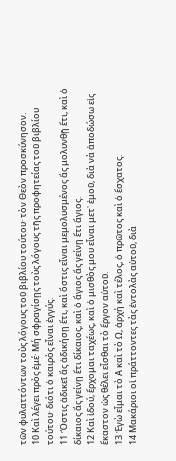τῶν φυλαττόντων τοὺς λόγους τοῦ βιβλίου τούτου· τὸν Θεὸν προσκύνησον.
10 Καὶ λέγει πρὸς ἐμέ· Μή σφραγίσῃς τοὺς λόγους τῆς προφητείας τοῦ βιβλίου τούτου· διότι ὁ καιρὸς εἶναι ἐγγύς.
11 Ὅστις ἀδικεῖ ἄς ἀδικήσῃ ἔτι, καὶ ὅστις εἶναι μεμολυσμένος ἄς μολυνθῇ ἔτι, καὶ ὁ δίκαιος ἄς γείνῃ ἔτι δίκαιος, καὶ ὁ ἅγιος ἄς γείνῃ ἔτι ἅγιος.
12 Καὶ ἰδού, ἔρχομαι ταχέως, καὶ ὁ μισθὸς μου εἶναι μετ᾿ ἐμοῦ, διὰ νὰ ἀποδώσω εἰς ἕκαστον ὡς θέλει εἶσθαι τὸ ἔργον αὐτοῦ.
13 Ἐγὼ εἶμαι τὸ Α καὶ τὸ Ω, ἀρχή καὶ τέλος, ὁ πρῶτος καὶ ὁ ἔσχατος.
14 Μακάριοι οἱ πράττοντες τὰς ἐντολὰς αὐτοῦ, διὰ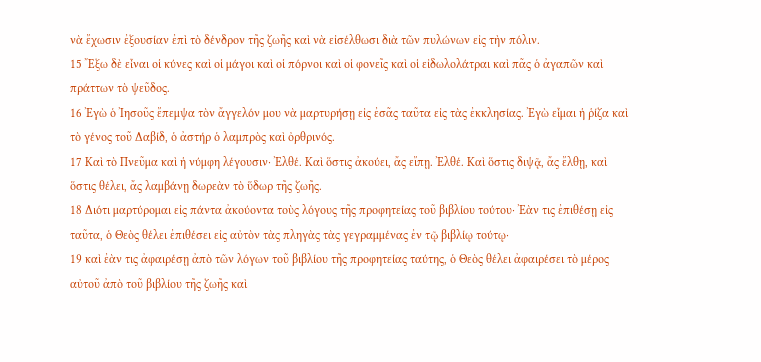νὰ ἔχωσιν ἐξουσίαν ἐπὶ τὸ δένδρον τῆς ζωῆς καὶ νὰ εἰσέλθωσι διὰ τῶν πυλώνων εἰς τὴν πόλιν.
15 Ἔξω δὲ εἶναι οἱ κύνες καὶ οἱ μάγοι καὶ οἱ πόρνοι καὶ οἱ φονεῖς καὶ οἱ εἰδωλολάτραι καὶ πᾶς ὁ ἀγαπῶν καὶ πράττων τὸ ψεῦδος.
16 Ἐγὼ ὁ Ἰησοῦς ἔπεμψα τὸν ἄγγελόν μου νὰ μαρτυρήσῃ εἰς ἐσᾶς ταῦτα εἰς τὰς ἐκκλησίας. Ἐγὼ εἶμαι ἡ ῥίζα καὶ τὸ γένος τοῦ Δαβίδ, ὁ ἀστήρ ὁ λαμπρὸς καὶ ὀρθρινός.
17 Καὶ τὸ Πνεῦμα καὶ ἡ νύμφη λέγουσιν· Ἐλθέ. Καὶ ὅστις ἀκούει, ἄς εἴπῃ. Ἐλθέ. Καὶ ὅστις διψᾷ, ἄς ἔλθῃ, καὶ ὅστις θέλει, ἄς λαμβάνῃ δωρεὰν τὸ ὕδωρ τῆς ζωῆς.
18 Διότι μαρτύρομαι εἰς πάντα ἀκούοντα τοὺς λόγους τῆς προφητείας τοῦ βιβλίου τούτου· Ἐὰν τις ἐπιθέσῃ εἰς ταῦτα, ὁ Θεὸς θέλει ἐπιθέσει εἰς αὐτὸν τὰς πληγὰς τὰς γεγραμμένας ἐν τῷ βιβλίῳ τούτῳ·
19 καὶ ἐὰν τις ἀφαιρέσῃ ἀπὸ τῶν λόγων τοῦ βιβλίου τῆς προφητείας ταύτης, ὁ Θεὸς θέλει ἀφαιρέσει τὸ μέρος αὐτοῦ ἀπὸ τοῦ βιβλίου τῆς ζωῆς καὶ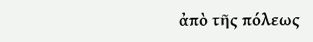ἀπὸ τῆς πόλεως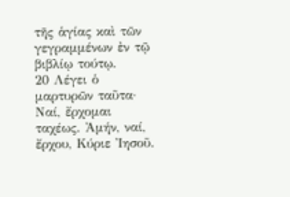τῆς ἁγίας καὶ τῶν γεγραμμένων ἐν τῷ βιβλίῳ τούτῳ.
20 Λέγει ὁ μαρτυρῶν ταῦτα· Ναί, ἔρχομαι ταχέως. Ἀμήν, ναί, ἔρχου, Κύριε Ἰησοῦ.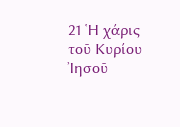21 Ἡ χάρις τοῦ Κυρίου Ἰησοῦ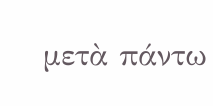μετὰ πάντω